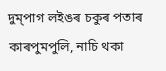দুম্‌পাগ লইঙৰ চকুৰ পতাৰ কাৰপুমপুলি, নাচি থকা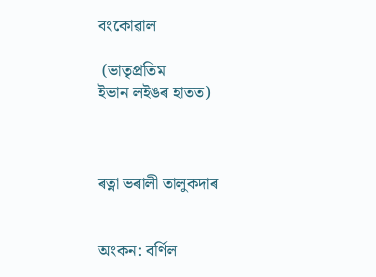বংকোৱাল

 (ভাতৃপ্ৰতিম
ইভান লইঙৰ হাতত)



ৰত্না ভৰালী তালুকদাৰ


অংকন: বৰ্ণিল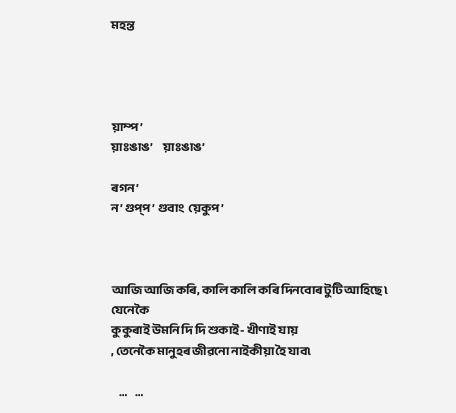মহন্ত




য়াম্প’
য়াঃঙাঙ’     য়াঃঙাঙ’

ৰগন’
ন’ গুপ্‌প’ গুবাং  য়েকুপ’



আজি আজি কৰি, কালি কালি কৰি দিনবোৰ টুটি আহিছে ৷ যেনেকৈ
কুকুৰাই উমনি দি দি শুকাই- খীণাই যায়
, তেনেকৈ মানুহৰ জীৱনো নাইকীয়া হৈ যাব৷

    …    …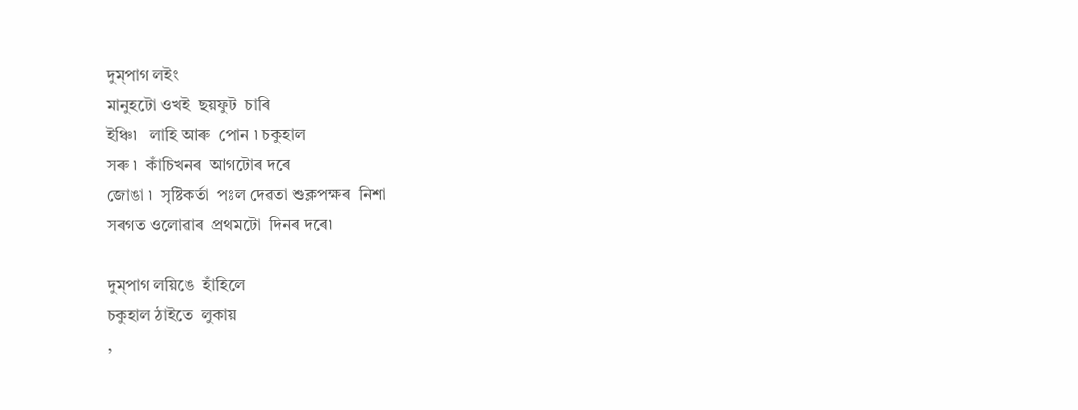দুম্‌পাগ লইং
মানুহটো ওখই  ছয়ফুট  চাৰি
ইঞ্চি৷   লাহি আৰু  পোন ৷ চকুহাল
সৰু ৷  কাঁচিখনৰ  আগটোৰ দৰে
জোঙা ৷  সৃষ্টিকৰ্তা  পঃল দেৱতা শুক্লপক্ষৰ  নিশা
সৰগত ওলোৱাৰ  প্ৰথমটো  দিনৰ দৰে৷

দুম্‌পাগ লয়িঙে  হাঁহিলে
চকুহাল ঠাইতে  লুকায়
,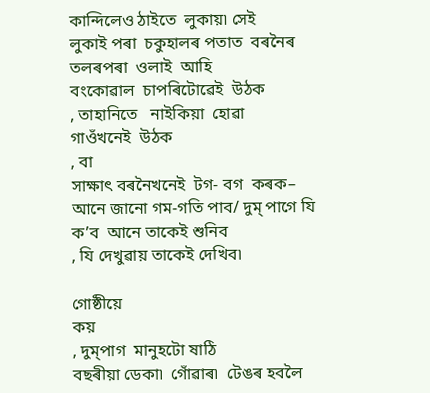কান্দিলেও ঠাইতে  লুকায়৷ সেই
লুকাই পৰা  চকুহালৰ পতাত  বৰনৈৰ
তলৰপৰা  ওলাই  আহি
বংকোৱাল  চাপৰিটোৱেই  উঠক
, তাহানিতে   নাইকিয়া  হোৱা
গাওঁখনেই  উঠক
, বা
সাক্ষাৎ বৰনৈখনেই  টগ- বগ  কৰক– আনে জানো গম-গতি পাব/ দুম্‌ পাগে যি
ক’ব  আনে তাকেই শুনিব
, যি দেখুৱায় তাকেই দেখিব৷

গোষ্ঠীয়ে
কয়
, দুম্‌পাগ  মানুহটো ষাঠি
বছৰীয়া ডেকা৷  গোঁৱাৰ৷  টেঙৰ হবলৈ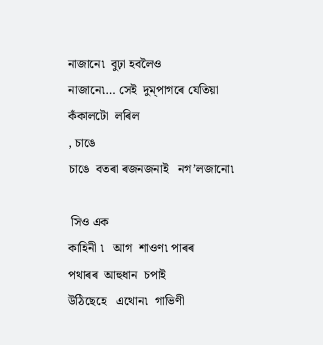নাজানে৷  বুঢ়া হবলৈও
নাজানে৷… সেই  দুম্‌পাগৰে যেতিয়া
কঁকালটো  লৰিল
, চাঙে
চাঙে  বতৰা ৰজনজনাই   নগ’লজানো৷

 সিও এক
কাহিনী ৷   আগ  শাওণ৷ পাৰৰ
পথাৰৰ  আহুধান  চপাই
উঠিছেহে   এথোন৷  গাভিণী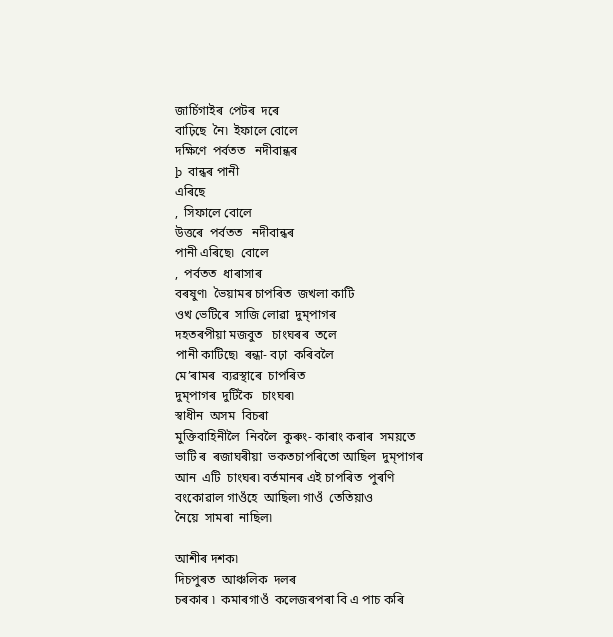জাৰ্চিগাইৰ  পেটৰ  দৰে
বাঢ়িছে  নৈ৷  ইফালে বোলে
দক্ষিণে  পৰ্বতত   নদীবান্ধৰ
þ  বান্ধৰ পানী
এৰিছে
,  সিফালে বোলে
উত্তৰে  পৰ্বতত   নদীবান্ধৰ
পানী এৰিছে৷  বোলে
,  পৰ্বতত  ধাৰাসাৰ
বৰষুণ৷  ভৈয়ামৰ চাপৰিত  জখলা কাটি
ওখ ভেটিৰে  সাজি লোৱা  দুম্‌পাগৰ
দহতৰপীয়া মজবুত   চাংঘৰৰ  তলে
পানী কাটিছে৷  ৰন্ধা- বঢ়া  কৰিবলৈ
মে’ৰামৰ  ব্যৱস্থাৰে  চাপৰিত
দুম্‌পাগৰ  দুটিকৈ   চাংঘৰ৷
স্বাধীন  অসম  বিচৰা
মুক্তিবাহিনীলৈ  নিবলৈ  কুৰুং- কাৰাং কৰাৰ  সময়তে
ভাটি ৰ  ৰজাঘৰীয়া  ভকতচাপৰিতো আছিল  দুম্‌পাগৰ
আন  এটি  চাংঘৰ৷ বৰ্তমানৰ এই চাপৰিত  পুৰণি
বংকোৱাল গাওঁহে  আছিল৷ গাওঁ  তেতিয়াও
নৈয়ে  সামৰা  নাছিল৷

আশীৰ দশক৷
দিচপুৰত  আঞ্চলিক  দলৰ
চৰকাৰ ৷  কমাৰগাওঁ  কলেজৰপৰা বি এ পাচ কৰি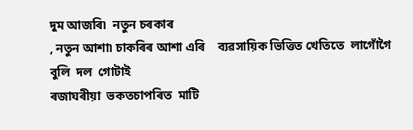দুম আজৰি৷  নতুন চৰকাৰ
, নতুন আশা৷ চাকৰিৰ আশা এৰি    ব্যৱসায়িক ভিত্তিত খেতিতে  লাগোঁগৈ
বুলি  দল  গোটাই
ৰজাঘৰীয়া  ভকতচাপৰিত  মাটি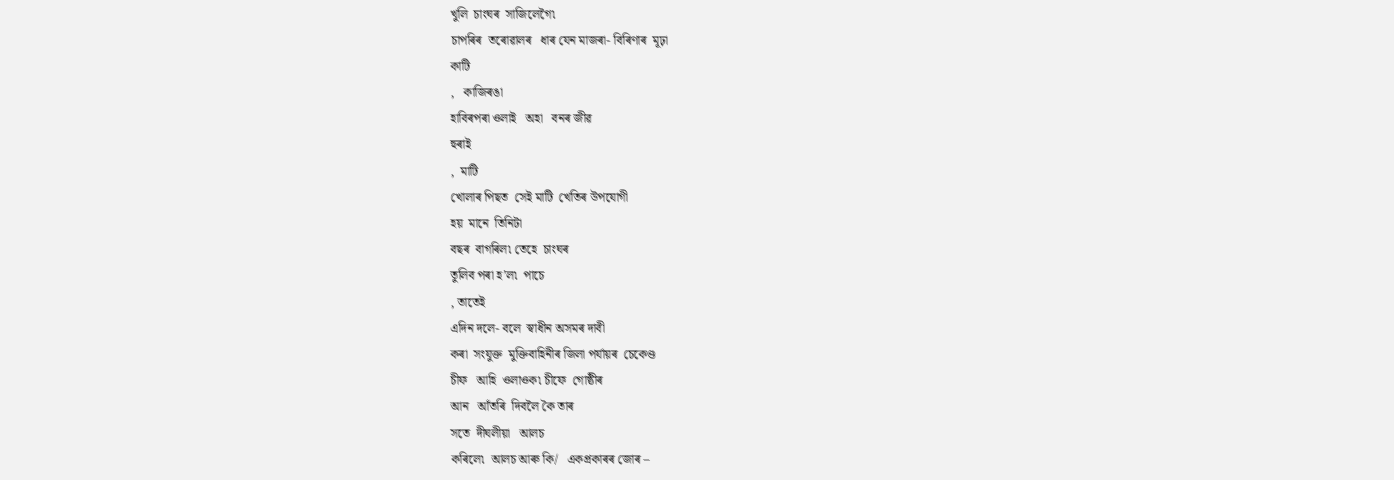খুলি  চাংঘৰ  সাজিলেগৈ৷
চাপৰিৰ  তৰোৱালৰ   ধাৰ যেন মাজৰা- বিৰিণাৰ  মূঢ়া
কাটি
,   কাজিৰঙা
হাবিৰপৰা ওলাই   অহা   বনৰ জীৱ
হুৰাই
,  মাটি
খোলাৰ পিছত  সেই মাটি  খেতিৰ উপযোগী
হয়  মানে  তিনিটা
বছৰ  বাগৰিল৷ তেহে  চাংঘৰ
তুলিব পৰা হ’ল৷  পাচে
, তাতেই
এদিন দলে- বলে  স্বাধীন অসমৰ দাবী
কৰা  সংযুক্ত  মুক্তিবাহিনীৰ জিলা পৰ্যায়ৰ  চেকেণ্ড
চীফ   আহি  ওলাওক৷ চীফে  গোষ্ঠীৰ
আন   আঁতৰি  দিবলৈ কৈ তাৰ
সতে  দীঘলীয়া   আলচ
কৰিলে৷  আলচ আৰু কি/   একপ্ৰকাৰৰ জোৰ –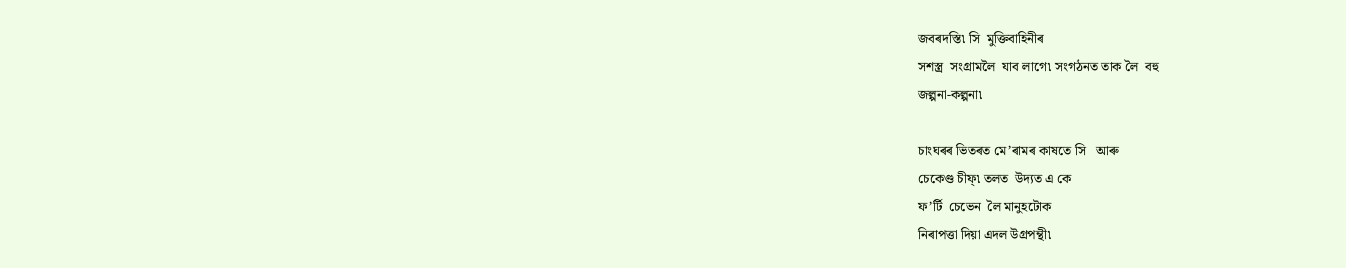জবৰদস্তি৷ সি  মুক্তিবাহিনীৰ
সশস্ত্ৰ  সংগ্ৰামলৈ  যাব লাগে৷ সংগঠনত তাক লৈ  বহু
জল্পনা-কল্পনা৷

চাংঘৰৰ ভিতৰত মে’ৰামৰ কাষতে সি   আৰু
চেকেণ্ড চীফ্‌৷ তলত  উদ্যত এ কে
ফ’ৰ্টি  চেভেন  লৈ মানুহটোক
নিৰাপত্তা দিয়া এদল উগ্ৰপন্থী৷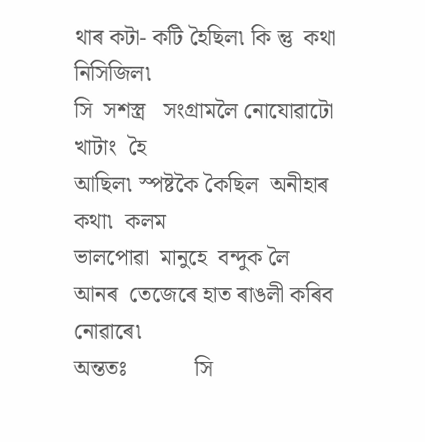থাৰ কটা- কটি হৈছিল৷ কি ন্তু  কথা  নিসিজিল৷
সি  সশস্ত্ৰ   সংগ্ৰামলৈ নোযোৱাটো খাটাং  হৈ
আছিল৷ স্পষ্টকৈ কৈছিল  অনীহাৰ
কথা৷  কলম
ভালপোৱা  মানুহে  বন্দুক লৈ
আনৰ  তেজেৰে হাত ৰাঙলী কৰিব নোৱাৰে৷
অন্ততঃ            সি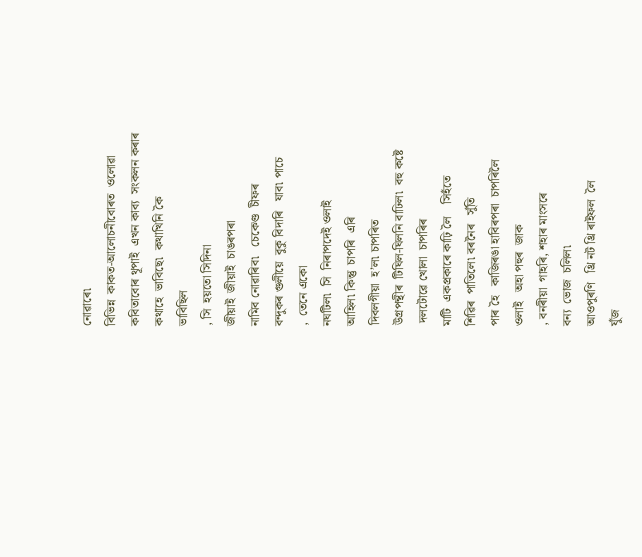নোৱাৰে৷
বিভিন্ন  কাকত-আলোচনীবোৰত  ওলোৱা
কবিতাবোৰ থূপাই  এখন কাব্য  সংকলন কৰাৰ
কথাহে  ভাবিছে৷  কথাখিনি কৈ
ভাবিছিল
, সি  হয়তো সিদিনা
জীয়াই  জীয়াই  চাঙৰপৰা
নামিব নোৱাৰিব৷   চেকেণ্ড  চীফৰ
বন্দুকৰ গুলীয়ে  বুকু বিদাৰি   যাব৷ পাচে
,  তেনে একো
নঘটিল৷  সি  নিৰাপদেই ওলাই
আহিল৷ কিন্তু  চাপৰি  এৰি
দিবলগীয়া  হ’ল৷ চাপৰিত
উগ্ৰপন্থীৰ  টিঘিল-ঘিলনি বাঢিল৷  বহু কষ্টে
 দলটোৱে খোলা  চাপৰিৰ
মাটি  একপ্ৰকাৰে কাঢ়ি লৈ    সিহঁতে
শিৱিৰ  পাতিলে৷ বৰনৈৰ   সুঁতি
পাৰ হৈ   কাজিৰঙা হাবিৰপৰা  চাপৰিলৈ
ওলাই   অহা পহুৰ  জাক
, বনৰীয়া  গাহৰি, শহাৰ মাংসৰে
বন্য  ভোজ  চলিল৷
আওপুৰণি   থ্ৰি নট থ্ৰি ৰাইফল  লৈ
যুঁজ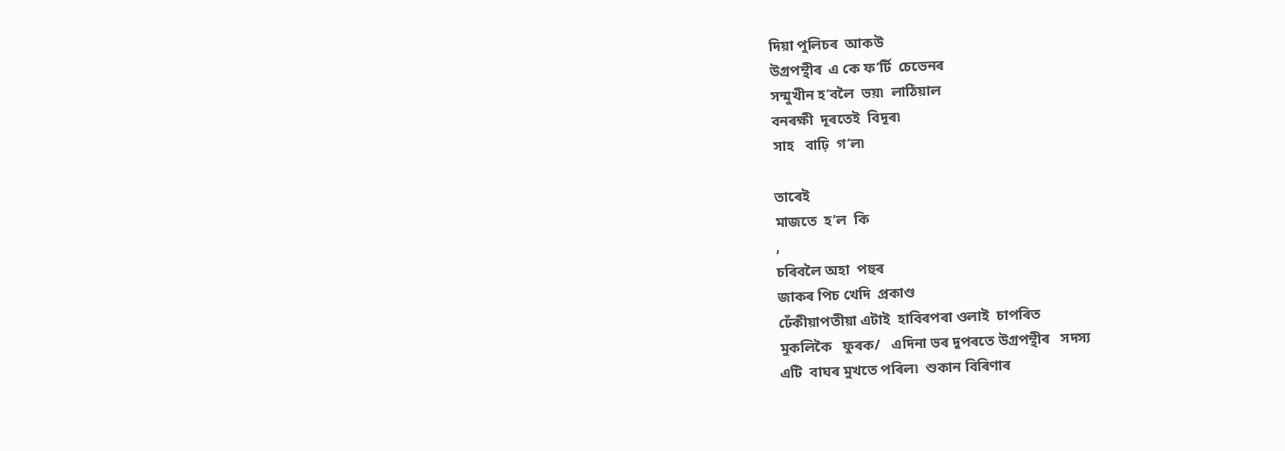দিয়া পুলিচৰ  আকউ
উগ্ৰপন্থীৰ  এ কে ফ’ৰ্টি  চেভেনৰ
সন্মুখীন হ’বলৈ  ভয়৷  লাঠিয়াল
বনৰক্ষী  দূৰতেই  বিদূৰ৷
সাহ   বাঢ়ি  গ’ল৷

তাৰেই
মাজতে  হ’ল  কি
,
চৰিবলৈ অহা  পহুৰ
জাকৰ পিচ খেদি  প্ৰকাণ্ড
ঢেঁকীয়াপতীয়া এটাই  হাবিৰপৰা ওলাই  চাপৰিত
মুকলিকৈ   ফুৰক/   এদিনা ভৰ দুপৰতে উগ্ৰপন্থীৰ   সদস্য
এটি  বাঘৰ মুখতে পৰিল৷  শুকান বিৰিণাৰ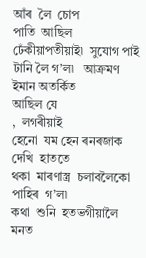আঁৰ  লৈ  চোপ
পাতি  আছিল ঢেঁকীয়াপতীয়াই৷  সুযোগ পাই
টানি লৈ গ’ল৷   আক্ৰমণ   ইমান অতৰ্কিত
আছিল যে
,  লগৰীয়াই
হেনো  যম হেন ৰনৰজাক দেখি  হাততে
থকা  মাৰণাস্ত্ৰ  চলাবলৈকো পাহিৰ  গ’ল৷
কথা  শুনি  হতভগীয়ালৈ মনত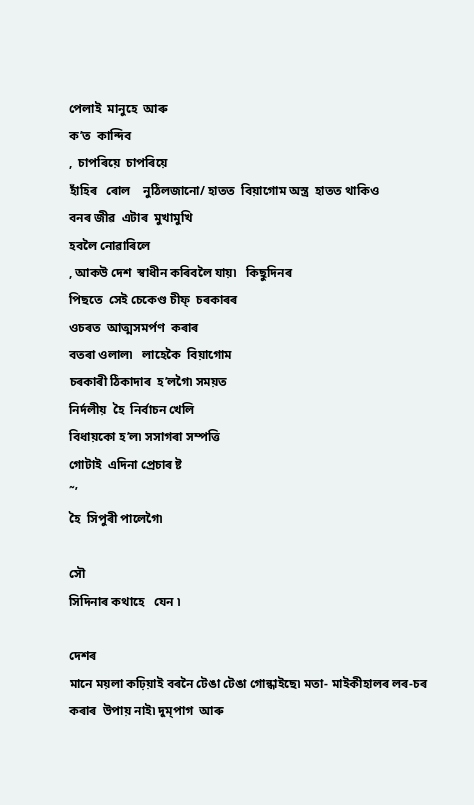পেলাই  মানুহে  আৰু
ক’ত  কান্দিব
,  চাপৰিয়ে  চাপৰিয়ে
হাঁহিৰ   ৰোল    নুঠিলজানো/ হাতত  বিয়াগোম অস্ত্ৰ  হাতত থাকিও
বনৰ জীৱ  এটাৰ  মুখামুখি
হবলৈ নোৱাৰিলে
, আকউ দেশ  স্বাধীন কৰিবলৈ যায়৷   কিছুদিনৰ
পিছতে  সেই চেকেণ্ড চীফ্‌  চৰকাৰৰ
ওচৰত  আত্মসমৰ্পণ  কৰাৰ
বতৰা ওলাল৷   লাহেকৈ  বিয়াগোম
চৰকাৰী ঠিকাদাৰ  হ’লগৈ৷ সময়ত
নিৰ্দলীয়  হৈ  নিৰ্বাচন খেলি
বিধায়কো হ’ল৷ সসাগৰা সম্পত্তি
গোটাই  এদিনা প্ৰেচাৰ ষ্ট
˜’
হৈ  সিপুৰী পালেগৈ৷

সৌ
সিদিনাৰ কথাহে   যেন ৷

দেশৰ
মানে ময়লা কঢ়িয়াই বৰনৈ টেঙা টেঙা গোন্ধাইছে৷ মতা- মাইকীহালৰ লৰ-চৰ
কৰাৰ  উপায় নাই৷ দুম্‌পাগ  আৰু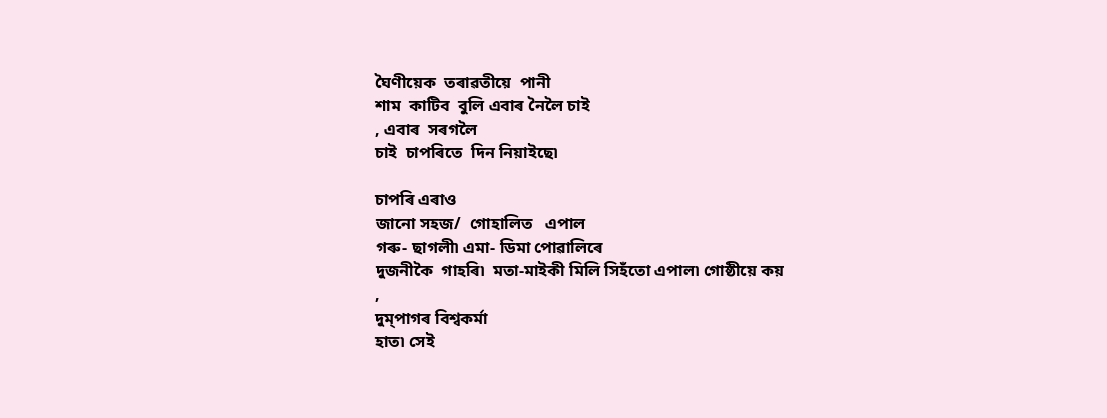ঘৈণীয়েক  তৰাৱতীয়ে  পানী
শাম  কাটিব  বুলি এবাৰ নৈলৈ চাই
, এবাৰ  সৰগলৈ
চাই  চাপৰিতে  দিন নিয়াইছে৷

চাপৰি এৰাও
জানো সহজ/  গোহালিত   এপাল
গৰু- ছাগলী৷ এমা- ডিমা পোৱালিৰে
দুজনীকৈ  গাহৰি৷  মতা-মাইকী মিলি সিহঁতো এপাল৷ গোষ্ঠীয়ে কয়
,
দুম্‌পাগৰ বিশ্বকৰ্মা
হাত৷ সেই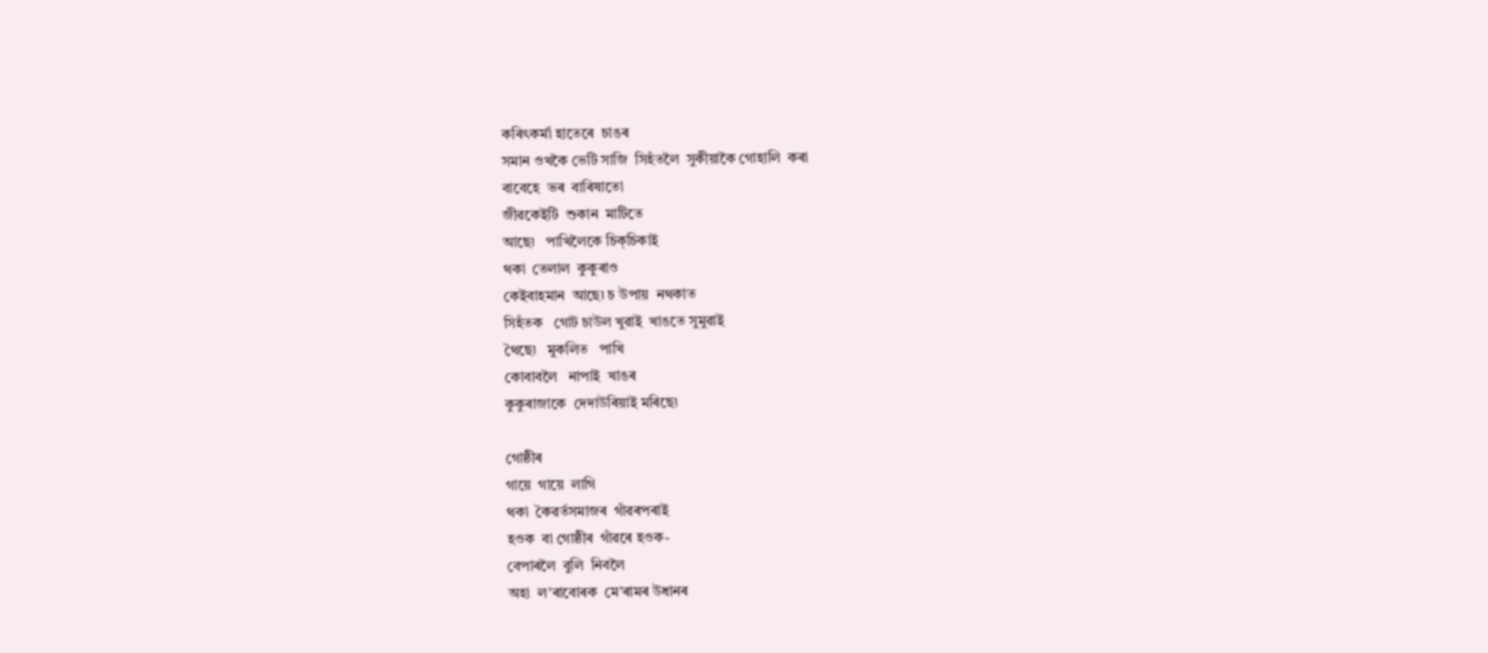কৰিৎকৰ্মা হাতেৰে  চাঙৰ
সমান ওখকৈ ভেটি সাজি  সিহঁতলৈ  সুকীয়াকৈ গোহালি  কৰা
বাবেহে  ভৰ  বাৰিষাতো
জীৱকেইটি  শুকান  মাটিতে
আছে৷   পাখিলৈকে চিক্‌চিকাই
থকা  তেলাল  কুকুৰাও
কেইবাহমান  আছে৷ চ উপায়  নথকাত
সিহঁতক   গোট চাউল খুৱাই  খাঙতে সুমুৱাই
থৈছে৷   মুকলিত   পাখি
কোবাবলৈ   নাপাই  খাঙৰ
কুকুৰাজাকে  দেদাউৰিয়াই মৰিছে৷

গোষ্ঠীৰ
গায়ে  গায়ে  লাগি
থকা  কৈৱৰ্তসমাজৰ  গাঁৱৰপৰাই
হওক  বা গোষ্ঠীৰ  গাঁৱৰে হওক-
বেপাৰলৈ  বুলি  নিবলৈ
অহা  ল’ৰাবোৰক  মে’ৰামৰ উধানৰ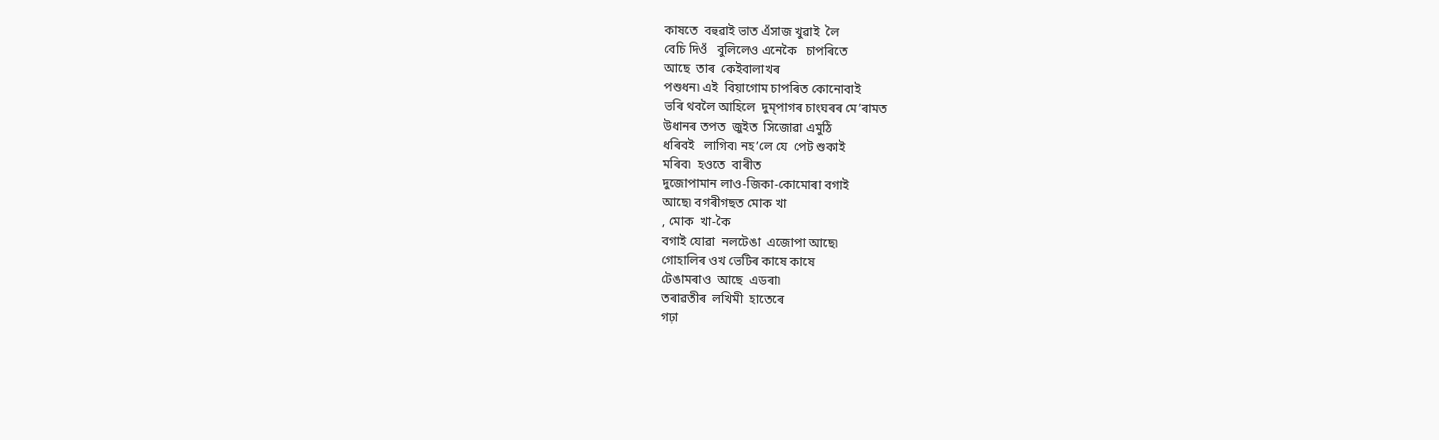কাষতে  বহুৱাই ভাত এঁসাজ খুৱাই  লৈ
বেচি দিওঁ   বুলিলেও এনেকৈ   চাপৰিতে
আছে  তাৰ  কেইবালাখৰ
পশুধন৷ এই  বিয়াগোম চাপৰিত কোনোবাই
ভৰি থবলৈ আহিলে  দুম্‌পাগৰ চাংঘৰৰ মে’ৰামত
উধানৰ তপত  জুইত  সিজোৱা এমুঠি
ধৰিবই   লাগিব৷ নহ’লে যে  পেট শুকাই
মৰিব৷  হওতে  বাৰীত
দুজোপামান লাও-জিকা-কোমোৰা বগাই
আছে৷ বগৰীগছত মোক খা
, মোক  খা-কৈ
বগাই যোৱা  নলটেঙা  এজোপা আছে৷
গোহালিৰ ওখ ভেটিৰ কাষে কাষে
টেঙামৰাও  আছে  এডৰা৷
তৰাৱতীৰ  লখিমী  হাতেৰে
গঢ়া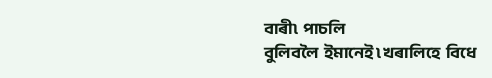বাৰী৷  পাচলি
বুলিবলৈ  ইমানেই ৷ খৰালিহে  বিধে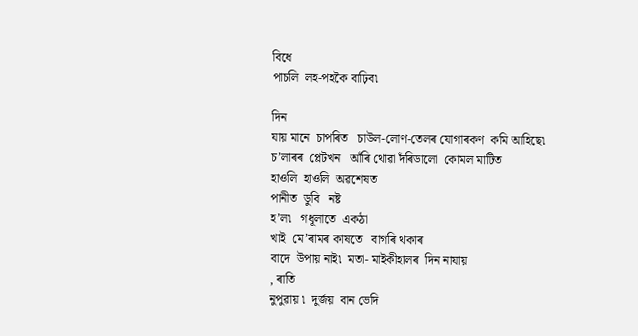বিধে
পাচলি  লহ-পহকৈ বাঢ়িব৷

দিন
যায় মানে  চাপৰিত   চাউল-লোণ-তেলৰ যোগাৰকণ  কমি আহিছে৷
চ’লাৰৰ  প্লেটখন   আঁৰি থোৱা দঁৰিডালো  কোমল মাটিত
হাওলি  হাওলি  অৱশেষত
পানীত  ডুবি   নষ্ট
হ’ল৷   গধূলাতে  একঠা
খাই  মে’ৰামৰ কাষতে   বাগৰি থকাৰ
বাদে  উপায় নাই৷  মতা- মাইকীহালৰ  দিন নাযায়
, ৰাতি
নুপুৱায় ৷  দুৰ্জয়  বান ভেদি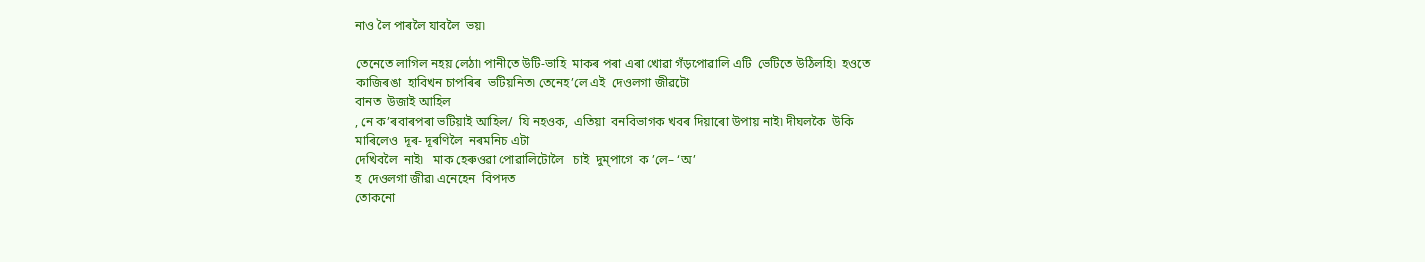নাও লৈ পাৰলৈ যাবলৈ  ভয়৷

তেনেতে লাগিল নহয় লেঠা৷ পানীতে উটি-ভাহি  মাকৰ পৰা এৰা খোৱা গঁড়পোৱালি এটি  ভেটিতে উঠিলহি৷  হওতে
কাজিৰঙা  হাবিখন চাপৰিৰ  ভটিয়নিত৷ তেনেহ’লে এই  দেওলগা জীৱটো
বানত  উজাই আহিল
, নে ক’ৰবাৰপৰা ভটিয়াই আহিল/  যি নহওক,  এতিয়া  বনবিভাগক খবৰ দিয়াৰো উপায় নাই৷ দীঘলকৈ  উকি
মাৰিলেও  দূৰ- দূৰণিলৈ  নৰমনিচ এটা
দেখিবলৈ  নাই৷   মাক হেৰুওৱা পোৱালিটোলৈ   চাই  দুম্‌পাগে  ক ’লে– ‘অ’
হ  দেওলগা জীৱ৷ এনেহেন  বিপদত
তোকনো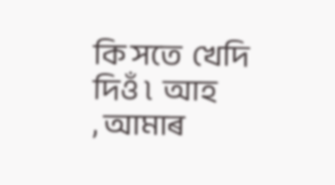কি সতে  খেদি দিওঁ ৷  আহ
, আমাৰ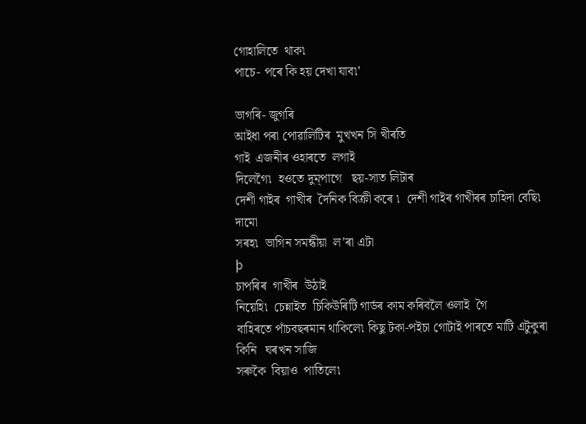গোহালিতে  থাক৷
পাচে- পৰে কি হয় দেখা যাব৷’

ভাগৰি- জুগৰি
আইধা পৰা পোৱালিটিৰ  মুখখন সি খীৰতি
গাই  এজনীৰ ওহাৰতে  লগাই
দিলেগৈ৷  হওতে দুম্‌পাগে   ছয়-সাত লিটাৰ
দেশী গাইৰ  গাখীৰ  দৈনিক বিক্ৰী কৰে ৷  দেশী গাইৰ গাখীৰৰ চাহিদা বেছি৷  দামো
সৰহ৷  ভাগিন সমন্ধীয়া  ল’ৰা এটা
þ
চাপৰিৰ  গাখীৰ  উঠাই
নিয়েহি৷  চেন্নাইত  চিকিউৰিটি গাৰ্ডৰ কাম কৰিবলৈ ওলাই  গৈ
বাহিৰতে পাঁচবছৰমান থাকিলে৷ কিছু টকা-পইচা গোটাই পাৰতে মাটি এটুকুৰা কিনি   ঘৰখন সাজি
সৰুকৈ  বিয়াও  পাতিলে৷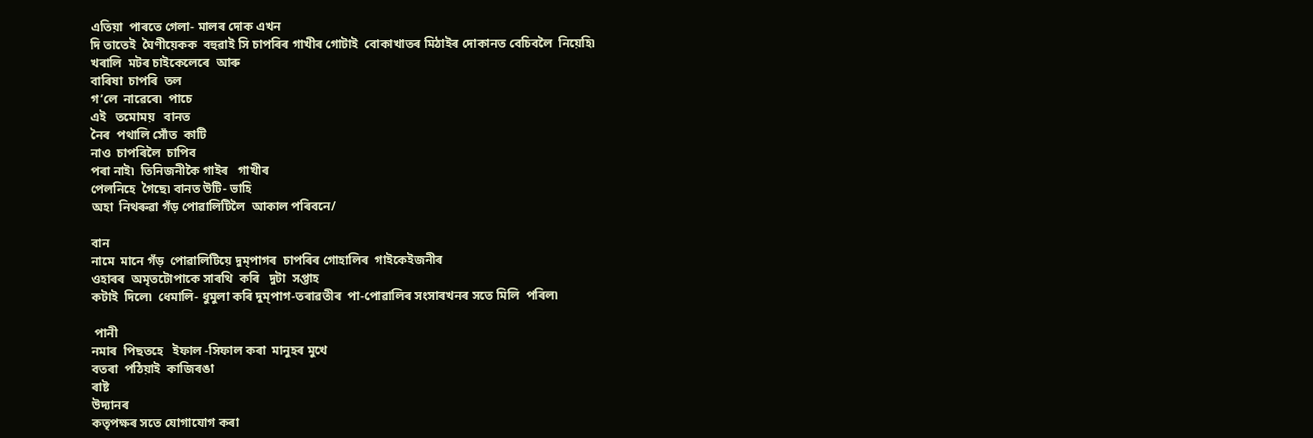এতিয়া  পাৰতে গেলা- মালৰ দোক এখন
দি তাতেই  ঘৈণীয়েকক  বহুৱাই সি চাপৰিৰ গাখীৰ গোটাই  বোকাখাতৰ মিঠাইৰ দোকানত বেচিবলৈ  নিয়েহি৷
খৰালি  মটৰ চাইকেলেৰে  আৰু
বাৰিষা  চাপৰি  তল
গ’লে  নাৱেৰে৷  পাচে
এই   তমোময়   বানত
নৈৰ  পথালি সোঁত  কাটি
নাও  চাপৰিলৈ  চাপিব
পৰা নাই৷  তিনিজনীকৈ গাইৰ   গাখীৰ
পেলনিহে  গৈছে৷ বানত উটি- ভাহি
অহা  নিথৰুৱা গঁড় পোৱালিটিলৈ  আকাল পৰিবনে/

বান
নামে  মানে গঁড়  পোৱালিটিয়ে দুম্‌পাগৰ  চাপৰিৰ গোহালিৰ  গাইকেইজনীৰ
ওহাৰৰ  অমৃতটোপাকে সাৰথি  কৰি   দুটা  সপ্তাহ
কটাই  দিলে৷  ধেমালি- ধুমুলা কৰি দুম্‌পাগ-তৰাৱতীৰ  পা-পোৱালিৰ সংসাৰখনৰ সতে মিলি  পৰিল৷

 পানী
নমাৰ  পিছতহে   ইফাল -সিফাল কৰা  মানুহৰ মুখে
বতৰা  পঠিয়াই  কাজিৰঙা
ৰাষ্ট
উদ্যানৰ
কতৃপক্ষৰ সতে যোগাযোগ কৰা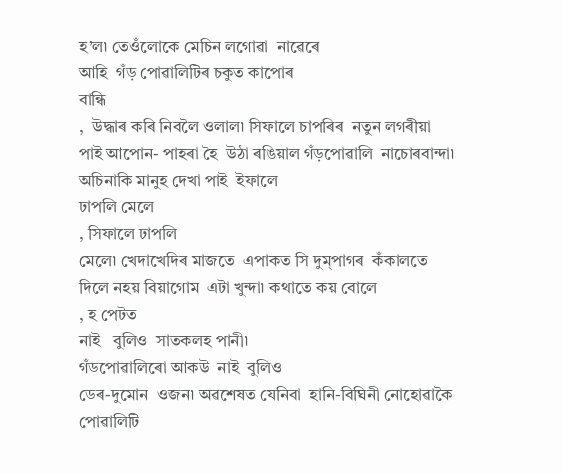হ’ল৷ তেওঁলোকে মেচিন লগোৱা  নাৱেৰে
আহি  গঁড় পোৱালিটিৰ চকুত কাপোৰ
বান্ধি
,  উদ্ধাৰ কৰি নিবলৈ ওলাল৷ সিফালে চাপৰিৰ  নতুন লগৰীয়া পাই আপোন- পাহৰা হৈ  উঠা ৰঙিয়াল গঁড়পোৱালি  নাচোৰবান্দা৷
অচিনাকি মানুহ দেখা পাই  ইফালে
ঢাপলি মেলে
, সিফালে ঢাপলি
মেলে৷ খেদাখেদিৰ মাজতে  এপাকত সি দুম্‌পাগৰ  কঁকালতে দিলে নহয় বিয়াগোম  এটা খুন্দা৷ কথাতে কয় বোলে
, হ পেটত
নাই   বুলিও  সাতকলহ পানী৷
গঁডপোৱালিৰো আকউ  নাই  বুলিও
ডেৰ-দুমোন  ওজন৷ অৱশেষত যেনিবা  হানি-বিঘিনী নোহোৱাকৈ  পোৱালিটি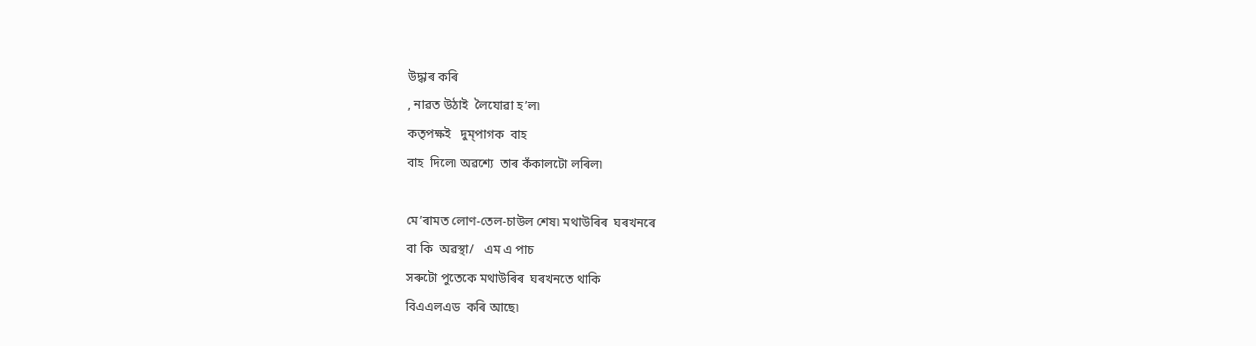উদ্ধাৰ কৰি
, নাৱত উঠাই  লৈযোৱা হ’ল৷
কতৃপক্ষই   দুম্‌পাগক  বাহ
বাহ  দিলে৷ অৱশ্যে  তাৰ কঁকালটো লৰিল৷

মে’ৰামত লোণ-তেল-চাউল শেষ৷ মথাউৰিৰ  ঘৰখনৰে
বা কি  অৱস্থা/   এম এ পাচ
সৰুটো পুতেকে মথাউৰিৰ  ঘৰখনতে থাকি
বিএএলএড  কৰি আছে৷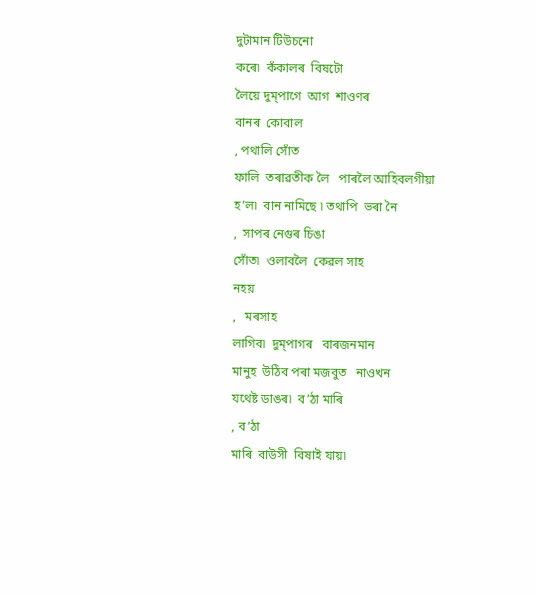দুটামান টিউচনো
কৰে৷  কঁকালৰ  বিষটো
লৈয়ে দুম্‌পাগে  আগ  শাওণৰ
বানৰ  কোবাল
, পথালি সোঁত
ফালি  তৰাৱতীক লৈ   পাৰলৈ আহিবলগীয়া হ’ল৷  বান নামিছে ৷ তথাপি  ভৰা নৈ
,  সাপৰ নেগুৰ চিঙা
সোঁত৷  ওলাবলৈ  কেৱল সাহ
নহয়
,   মৰসাহ
লাগিব৷  দুম্‌পাগৰ   বাৰজনমান
মানুহ  উঠিব পৰা মজবুত   নাওখন
যথেষ্ট ডাঙৰ৷  ব’ঠা মাৰি
, ব’ঠা
মাৰি  বাউসী  বিষাই যায়৷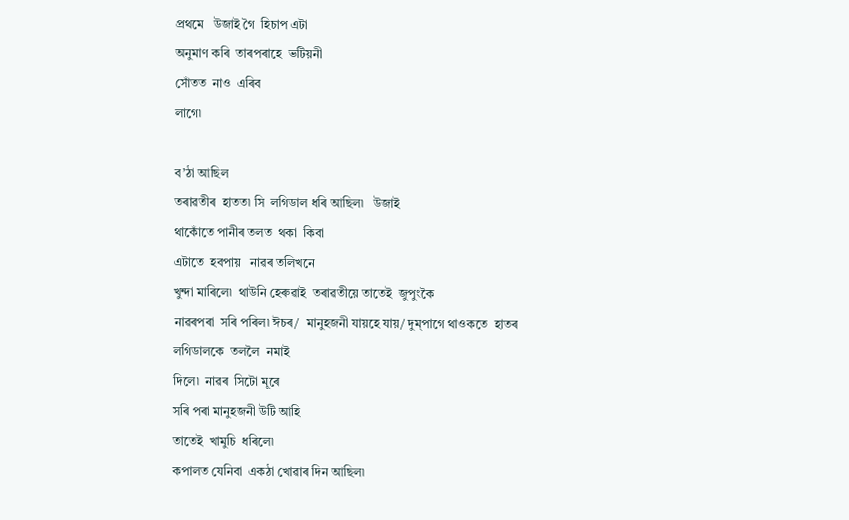প্ৰথমে   উজাই গৈ  হিচাপ এটা
অনুমাণ কৰি  তাৰপৰাহে  ভটিয়নী
সোঁতত  নাও  এৰিব
লাগে৷

ব’ঠা আছিল
তৰাৱতীৰ  হাতত৷ সি  লগিডাল ধৰি আছিল৷   উজাই
থাকোঁতে পানীৰ তলত  থকা  কিবা
এটাতে  হবপায়   নাৱৰ তলিখনে
খুন্দা মাৰিলে৷  থাউনি হেৰুৱাই  তৰাৱতীয়ে তাতেই  জুপুংকৈ
নাৱৰপৰা  সৰি পৰিল৷ ঈচৰ/  মানুহজনী যায়হে যায়/ দুম্‌পাগে থাওকতে  হাতৰ
লগিডালকে  তললৈ  নমাই
দিলে৷  নাৱৰ  সিটো মূৰে
সৰি পৰা মানুহজনী উটি আহি
তাতেই  খামুচি  ধৰিলে৷
কপালত যেনিবা  একঠা খোৱাৰ দিন আছিল৷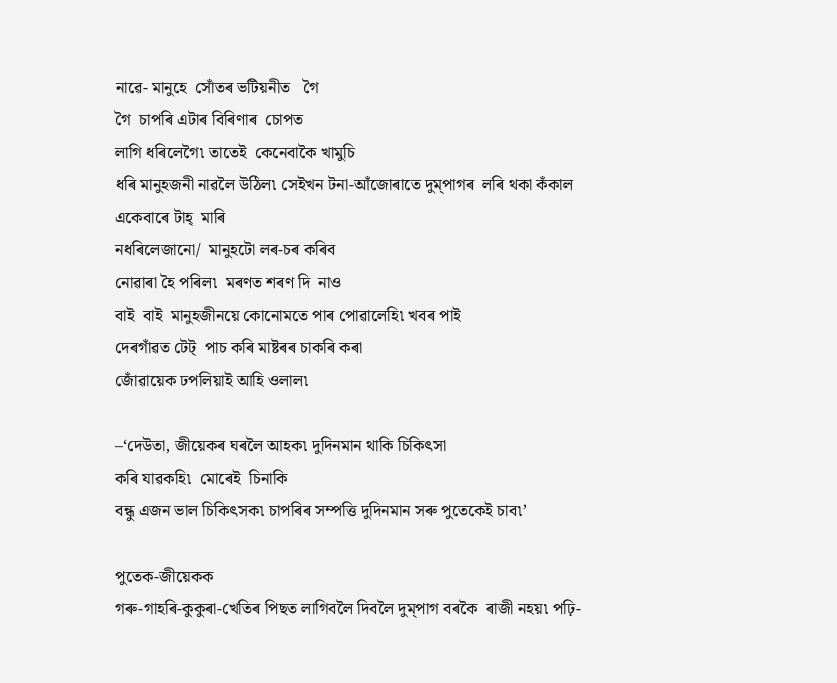নাৱে- মানুহে  সোঁতৰ ভটিয়নীত   গৈ
গৈ  চাপৰি এটাৰ বিৰিণাৰ  চোপত
লাগি ধৰিলেগৈ৷ তাতেই  কেনেবাকৈ খামুচি
ধৰি মানুহজনী নাৱলৈ উঠিল৷ সেইখন টনা-আঁজোৰাতে দুম্‌পাগৰ  লৰি থকা কঁকাল একেবাৰে টাহ্‌  মাৰি
নধৰিলেজানো/  মানুহটো লৰ-চৰ কৰিব
নোৱাৰা হৈ পৰিল৷  মৰণত শৰণ দি  নাও
বাই  বাই  মানুহজীনয়ে কোনোমতে পাৰ পোৱালেহি৷ খবৰ পাই
দেৰগাঁৱত টেট্‌  পাচ কৰি মাষ্টৰৰ চাকৰি কৰা
জোঁৱায়েক ঢপলিয়াই আহি ওলাল৷

–‘দেউতা, জীয়েকৰ ঘৰলৈ আহক৷ দুদিনমান থাকি চিকিৎসা
কৰি যাৱকহি৷  মোৰেই  চিনাকি
বন্ধু এজন ভাল চিকিৎসক৷ চাপৰিৰ সম্পত্তি দুদিনমান সৰু পুতেকেই চাব৷’

পুতেক-জীয়েকক
গৰু-গাহৰি-কুকুৰা-খেতিৰ পিছত লাগিবলৈ দিবলৈ দুম্‌পাগ বৰকৈ  ৰাজী নহয়৷ পঢ়ি-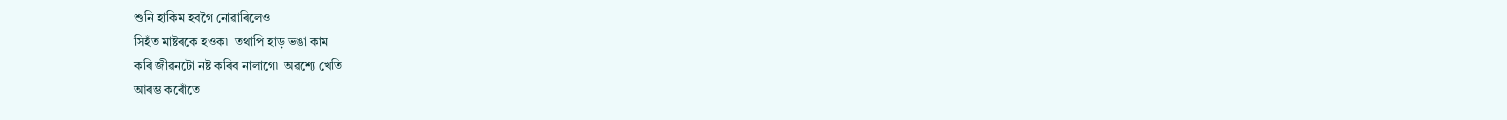শুনি হাকিম হবগৈ নোৱাৰিলেও
সিহঁত মাষ্টৰকে হওক৷  তথাপি হাড় ভঙা কাম
কৰি জীৱনটো নষ্ট কৰিব নালাগে৷  অৱশ্যে খেতি
আৰম্ভ কৰোঁতে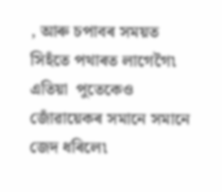, আৰু চপাবৰ সময়ত
সিহঁতে পথাৰত লাগেগৈ৷  এতিয়া  পুতেকেও জোঁৱায়েকৰ সমানে সমানে জেদ ধৰিলে৷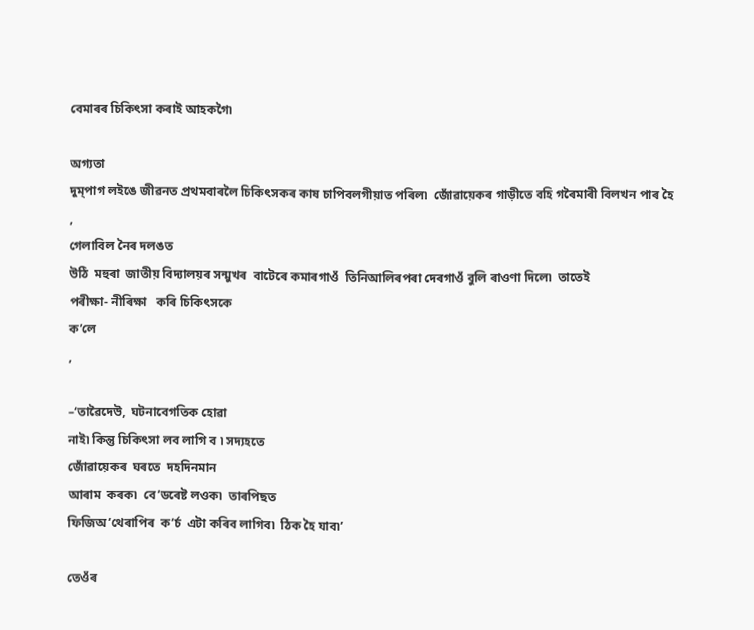বেমাৰৰ চিকিৎসা কৰাই আহকগৈ৷

অগ্যতা
দুম্‌পাগ লইঙে জীৱনত প্ৰথমবাৰলৈ চিকিৎসকৰ কাষ চাপিবলগীয়াত পৰিল৷  জোঁৱায়েকৰ গাড়ীতে বহি গৰৈমাৰী বিলখন পাৰ হৈ
,
গেলাবিল নৈৰ দলঙত
উঠি  মহুৰা  জাতীয় বিদ্যালয়ৰ সন্মুখৰ  বাটেৰে কমাৰগাওঁ  তিনিআলিৰপৰা দেৰগাওঁ বুলি ৰাওণা দিলে৷  তাতেই
পৰীক্ষা- নীৰিক্ষা   কৰি চিকিৎসকে
ক’লে
,

–‘তাৱৈদেউ,  ঘটনাবেগতিক হোৱা
নাই৷ কিন্তু চিকিৎসা লব লাগি ব ৷ সদ্যহতে
জোঁৱায়েকৰ  ঘৰতে  দহদিনমান
আৰাম  কৰক৷  বে’ডৰেষ্ট লওক৷  তাৰপিছত
ফিজিঅ’থেৰাপিৰ  ক’ৰ্চ  এটা কৰিব লাগিব৷  ঠিক হৈ যাব৷’

তেওঁৰ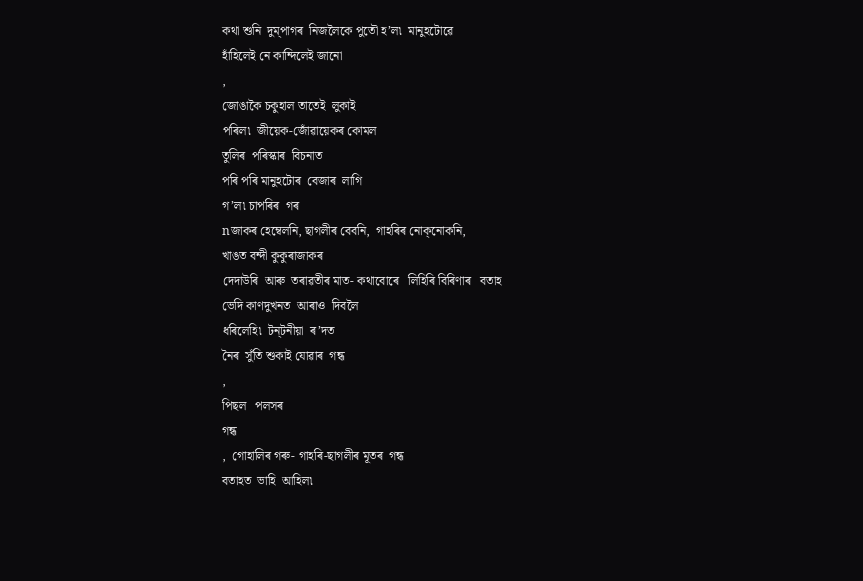কথা শুনি  দুম্‌পাগৰ  নিজলৈকে পুতৌ হ’ল৷  মানুহটোৱে
হাঁহিলেই নে কান্দিলেই জানো
,
জোঙাকৈ চকুহাল তাতেই  লুকাই
পৰিল৷  জীয়েক-জোঁৱায়েকৰ কোমল
তুলিৰ  পৰিস্কাৰ  বিচনাত
পৰি পৰি মানুহটোৰ  বেজাৰ  লাগি
গ’ল৷ চাপৰিৰ  গৰ
nজাকৰ হেম্বেলনি, ছাগলীৰ বেবনি,  গাহৰিৰ নোক্‌নোকনি,
খাঙত বন্দী কুকুৰাজাকৰ
দেদাউৰি  আৰু  তৰাৱতীৰ মাত- কথাবোৰে   লিহিৰি বিৰিণাৰ   বতাহ
ভেদি কাণদুখনত  আৰাও  দিবলৈ
ধৰিলেহি৷  টন্‌টনীয়া  ৰ’দত
নৈৰ  সুঁতি শুকাই যোৱাৰ  গন্ধ
,
পিছল   পলসৰ
গন্ধ
,  গোহালিৰ গৰু- গাহৰি-ছাগলীৰ মূতৰ  গন্ধ
বতাহত  ভাহি  আহিল৷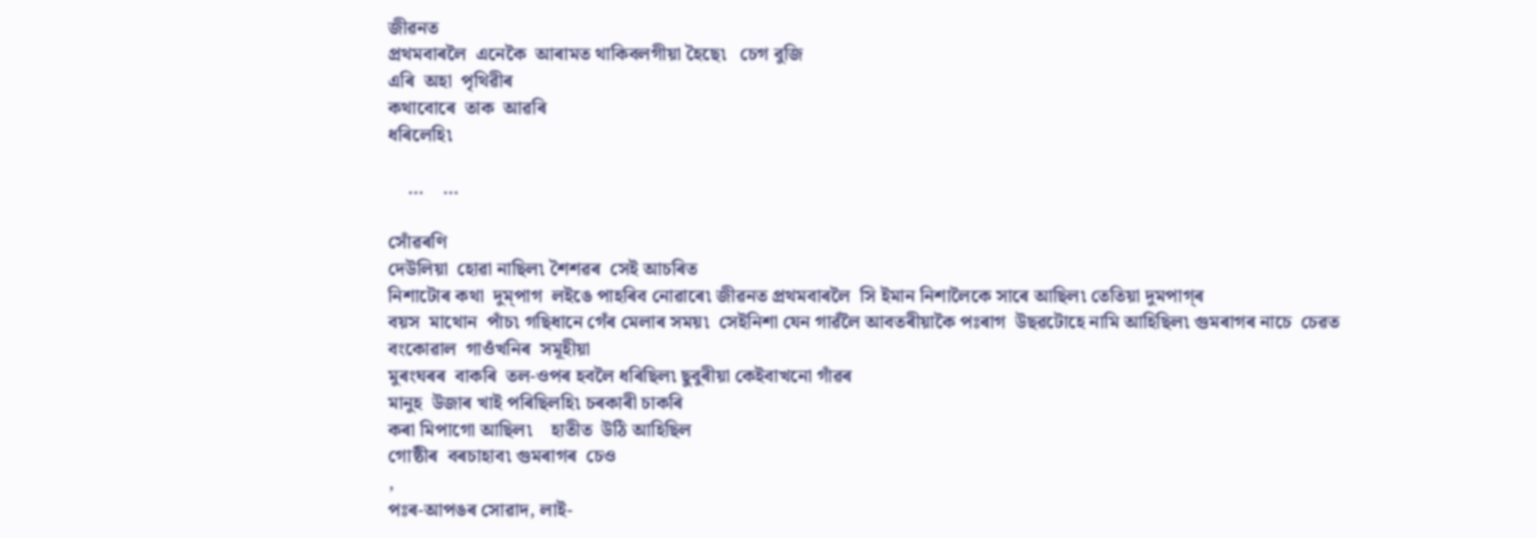জীৱনত
প্ৰথমবাৰলৈ  এনেকৈ  আৰামত থাকিবলগীয়া হৈছে৷   চেগ বুজি
এৰি  অহা  পৃথিৱীৰ
কথাবোৰে  তাক  আৱৰি
ধৰিলেহি৷

    …    …

সোঁৱৰণি
দেউলিয়া  হোৱা নাছিল৷ শৈশৱৰ  সেই আচৰিত
নিশাটোৰ কথা  দুম্‌পাগ  লইঙে পাহৰিব নোৱাৰে৷ জীৱনত প্ৰথমবাৰলৈ  সি ইমান নিশালৈকে সাৰে আছিল৷ তেতিয়া দুমপাগ্‌ৰ
বয়স  মাথোন  পাঁচ৷ গছিধানে গেঁৰ মেলাৰ সময়৷  সেইনিশা যেন গাৱঁলৈ আবতৰীয়াকৈ পঃৰাগ  উছৱটোহে নামি আহিছিল৷ গুমৰাগৰ নাচে  চেৱত
বংকোৱাল  গাওঁখনিৰ  সমূহীয়া
মুৰংঘৰৰ  বাকৰি  তল-ওপৰ হবলৈ ধৰিছিল৷ ছুবুৰীয়া কেইবাখনো গাঁৱৰ
মানুহ  উজাৰ খাই পৰিছিলহি৷ চৰকাৰী চাকৰি
কৰা মিপাগো আছিল৷    হাতীত  উঠি আহিছিল
গোষ্ঠীৰ  বৰচাহাব৷ গুমৰাগৰ  চেও
,
পঃৰ-আপঙৰ সোৱাদ, লাই-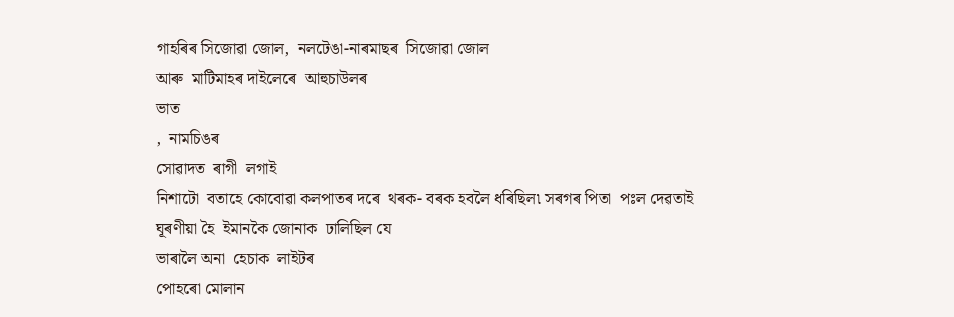গাহৰিৰ সিজোৱা জোল,  নলটেঙা-নাৰমাছৰ  সিজোৱা জোল
আৰু  মাটিমাহৰ দাইলেৰে  আহুচাউলৰ
ভাত
,  নামচিঙৰ
সোৱাদত  ৰাগী  লগাই
নিশাটো  বতাহে কোবোৱা কলপাতৰ দৰে  থৰক- বৰক হবলৈ ধৰিছিল৷ সৰগৰ পিতা  পঃল দেৱতাই
ঘূৰণীয়া হৈ  ইমানকৈ জোনাক  ঢালিছিল যে
ভাৰালৈ অনা  হেচাক  লাইটৰ
পোহৰো মোলান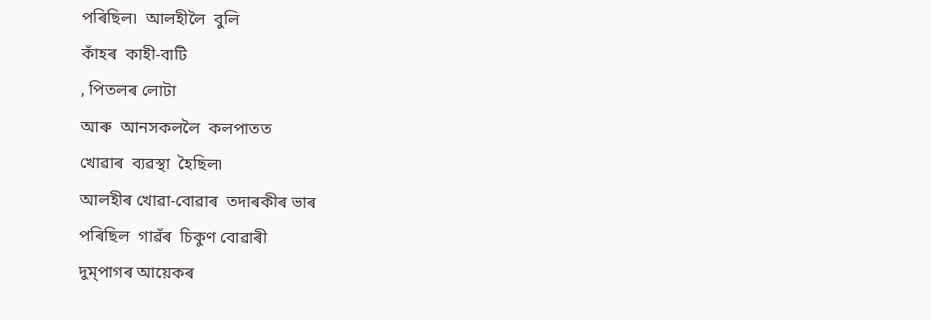পৰিছিল৷  আলহীলৈ  বুলি
কাঁহৰ  কাহী-বাটি
, পিতলৰ লোটা
আৰু  আনসকললৈ  কলপাতত
খোৱাৰ  ব্যৱস্থা  হৈছিল৷
আলহীৰ খোৱা-বোৱাৰ  তদাৰকীৰ ভাৰ
পৰিছিল  গাৱঁৰ  চিকুণ বোৱাৰী
দুম্‌পাগৰ আয়েকৰ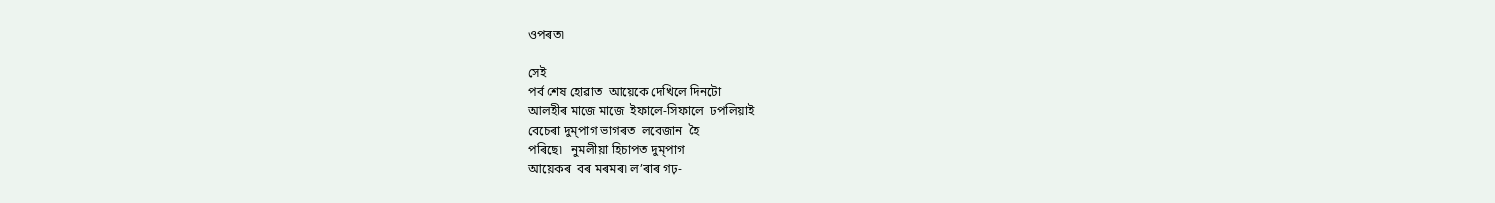ওপৰত৷

সেই
পৰ্ব শেষ হোৱাত  আয়েকে দেখিলে দিনটো
আলহীৰ মাজে মাজে  ইফালে-সিফালে  ঢপলিয়াই
বেচেৰা দুম্‌পাগ ভাগৰত  লবেজান  হৈ
পৰিছে৷   নুমলীয়া হিচাপত দুম্‌পাগ
আয়েকৰ  বৰ মৰমৰ৷ ল’ৰাৰ গঢ়-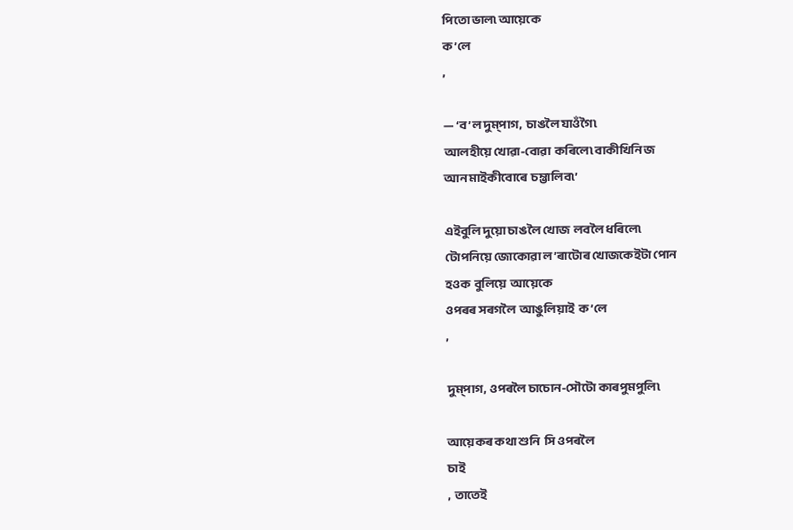পিতো ভাল৷ আয়েকে
ক’লে
,

— ‘ব’ল দুম্‌পাগ,  চাঙলৈ যাওঁগৈ৷
আলহীয়ে খোৱা-বোৱা  কৰিলে৷ বাকীখিনি জ
আন মাইকীবোৰে  চম্ভালিব৷’

এইবুলি দুয়ো চাঙলৈ খোজ  লবলৈ ধৰিলে৷
টোপনিয়ে জোকোৱা ল’ৰাটোৰ খোজকেইটা পোন
হওক  বুলিয়ে  আয়েকে
ওপৰৰ সৰগলৈ  আঙুলিয়াই  ক’লে
,

দুম্‌পাগ, ওপৰলৈ চাচোন-সৌটো কাৰপুমপুলি৷

আয়েকৰ কথা শুনি  সি ওপৰলৈ
চাই
,  তাতেই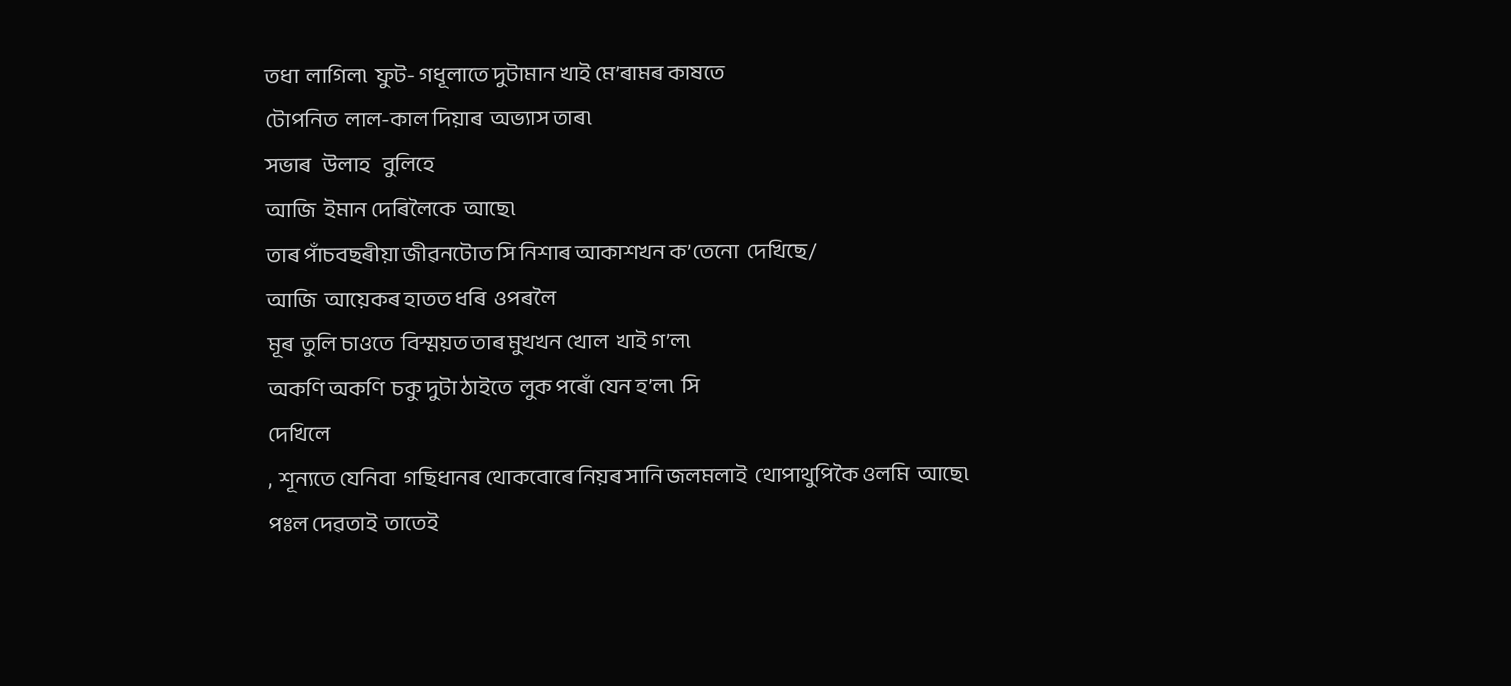তধা  লাগিল৷  ফুট- গধূলাতে দুটামান খাই মে’ৰামৰ কাষতে
টোপনিত  লাল-কাল দিয়াৰ  অভ্যাস তাৰ৷
সভাৰ   উলাহ   বুলিহে
আজি  ইমান দেৰিলৈকে  আছে৷
তাৰ পাঁচবছৰীয়া জীৱনটোত সি নিশাৰ আকাশখন ক’তেনো  দেখিছে/
আজি  আয়েকৰ হাতত ধৰি  ওপৰলৈ
মূৰ  তুলি চাওতে  বিস্ময়ত তাৰ মুখখন খোল  খাই গ’ল৷
অকণি অকণি  চকু দুটা ঠাইতে  লুক পৰোঁ যেন হ’ল৷  সি
দেখিলে
,  শূন্যতে যেনিবা  গছিধানৰ থোকবোৰে নিয়ৰ সানি জলমলাই  থোপাথুপিকৈ ওলমি  আছে৷
পঃল দেৱতাই  তাতেই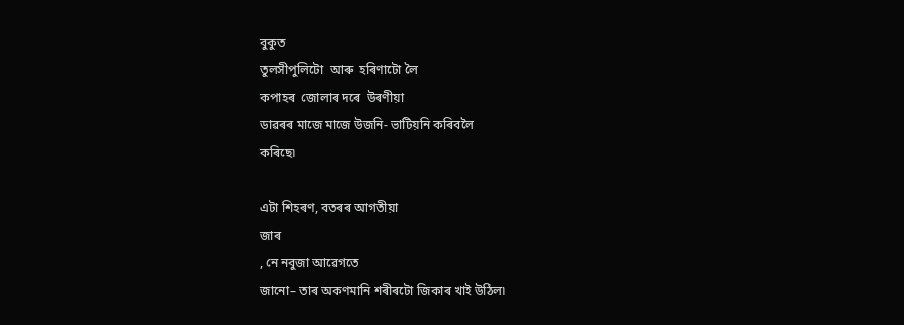বুকুত
তুলসীপুলিটো  আৰু  হৰিণাটো লৈ
কপাহৰ  জোলাৰ দৰে  উৰণীয়া
ডাৱৰৰ মাজে মাজে উজনি- ভাটিয়নি কৰিবলৈ
কৰিছে৷

এটা শিহৰণ, বতৰৰ আগতীয়া
জাৰ
, নে নবুজা আৱেগতে
জানো– তাৰ অকণমানি শৰীৰটো জিকাৰ খাই উঠিল৷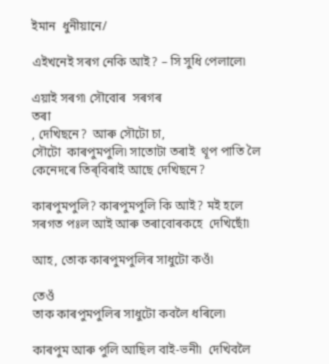ইমান  ধুনীয়ানে/

এইখনেই সৰগ নেকি আই? – সি সুধি পেলালে৷

এয়াই সৰগ৷ সৌবোৰ  সৰগৰ
তৰা
, দেখিছনে?  আৰু সৌটো চা,
সৌটো  কাৰপুমপুলি৷ সাতোটা তৰাই  থূপ পাতি লৈ কেনেদৰে তিৰ্‌বিৰাই আছে দেখিছনে?

কাৰপুমপুলি? কাৰপুমপুলি কি আই? মই হলে সৰগত পঃল আই আৰু তৰাবোৰকহে  দেখিছোঁ৷

আহ, তোক কাৰপুমপুলিৰ সাধুটো কওঁ৷

তেওঁ
তাক কাৰপুমপুলিৰ সাধুটো কবলৈ ধৰিলে৷

কাৰপুম আৰু পুলি আছিল বাই-ভনী৷  দেখিবলৈ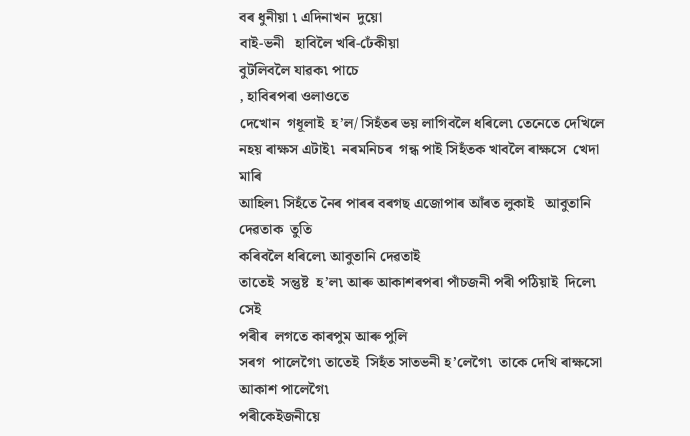বৰ ধুনীয়া ৷ এদিনাখন  দুয়ো
বাই-ভনী   হাবিলৈ খৰি-ঢেঁকীয়া
বুটলিবলৈ যাৱক৷ পাচে
, হাবিৰপৰা ওলাওতে
দেখোন  গধূলাই  হ’ল/ সিহঁতৰ ভয় লাগিবলৈ ধৰিলে৷ তেনেতে দেখিলে
নহয় ৰাক্ষস এটাই৷  নৰমনিচৰ  গন্ধ পাই সিহঁতক খাবলৈ ৰাক্ষসে  খেদা মাৰি
আহিল৷ সিহঁতে নৈৰ পাৰৰ বৰগছ এজোপাৰ আঁৰত লুকাই   আবুতানি দেৱতাক  তুতি
কৰিবলৈ ধৰিলে৷ আবুতানি দেৱতাই
তাতেই  সন্তুষ্ট  হ’ল৷ আৰু আকাশৰপৰা পাঁচজনী পৰী পঠিয়াই  দিলে৷ সেই
পৰীৰ  লগতে কাৰপুম আৰু পুলি
সৰগ  পালেগৈ৷ তাতেই  সিহঁত সাতভনী হ’লেগৈ৷  তাকে দেখি ৰাক্ষসো আকাশ পালেগৈ৷
পৰীকেইজনীয়ে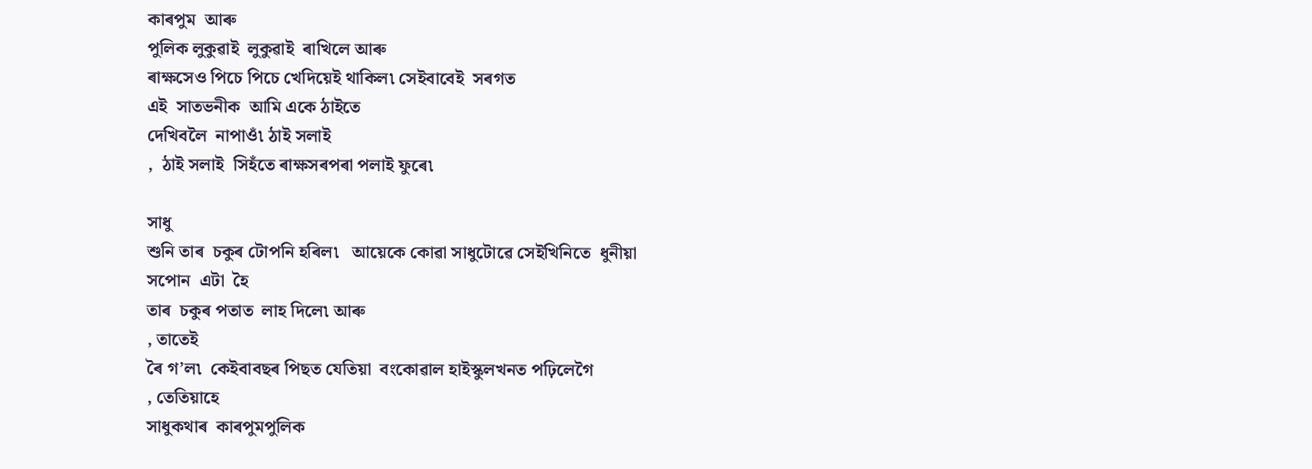কাৰপুম  আৰু
পুলিক লুকুৱাই  লুকুৱাই  ৰাখিলে আৰু
ৰাক্ষসেও পিচে পিচে খেদিয়েই থাকিল৷ সেইবাবেই  সৰগত
এই  সাতভনীক  আমি একে ঠাইতে
দেখিবলৈ  নাপাওঁ৷ ঠাই সলাই
,  ঠাই সলাই  সিহঁতে ৰাক্ষসৰপৰা পলাই ফুৰে৷

সাধু
শুনি তাৰ  চকুৰ টোপনি হৰিল৷   আয়েকে কোৱা সাধুটোৱে সেইখিনিতে  ধুনীয়া
সপোন  এটা  হৈ
তাৰ  চকুৰ পতাত  লাহ দিলে৷ আৰু
, তাতেই
ৰৈ গ’ল৷  কেইবাবছৰ পিছত যেতিয়া  বংকোৱাল হাইস্কুলখনত পঢ়িলেগৈ
, তেতিয়াহে
সাধুকথাৰ  কাৰপুমপুলিক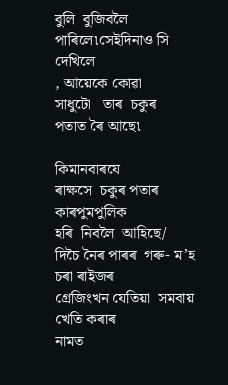বুলি  বুজিবলৈ পাৰিলে৷সেইদিনাও সি
দেখিলে
, আয়েকে কোৱা
সাধুটো   তাৰ  চকুৰ
পতাত ৰৈ আছে৷

কিমানবাৰযে
ৰাক্ষসে  চকুৰ পতাৰ  কাৰপুমপুলিক
হৰি  নিবলৈ  আহিছে/
দিচৈ নৈৰ পাৰৰ  গৰু- ম’হ  চৰা ৰাইজৰ
গ্ৰেজিংখন যেতিয়া  সমবায় খেতি কৰাৰ
নামত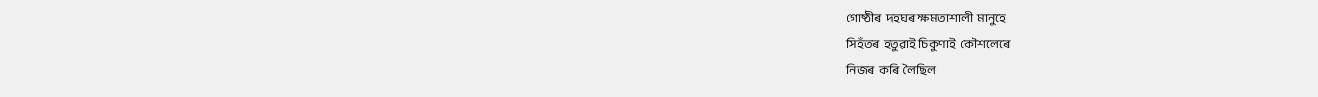গোষ্ঠীৰ  দহঘৰ ক্ষমতাশালী  মানুহে
সিহঁতৰ  হতুৱাই চিকুণাই  কৌশলেৰে
নিজৰ  কৰি  লৈছিল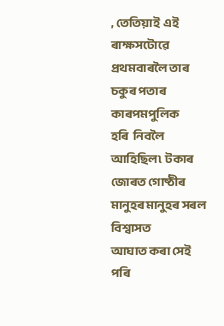, তেতিয়াই  এই  ৰাক্ষসটোৱে
প্ৰথমবাৰলৈ তাৰ  চকুৰ পতাৰ  কাৰপমপুলিক
হৰি  নিবলৈ আহিছিল৷  টকাৰ জোৰত গোষ্ঠীৰ মানুহৰ মানুহৰ সৰল  বিশ্বাসত
আঘাত কৰা সেই পৰি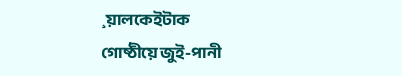¸য়ালকেইটাক
গোষ্ঠীয়ে জুই-পানী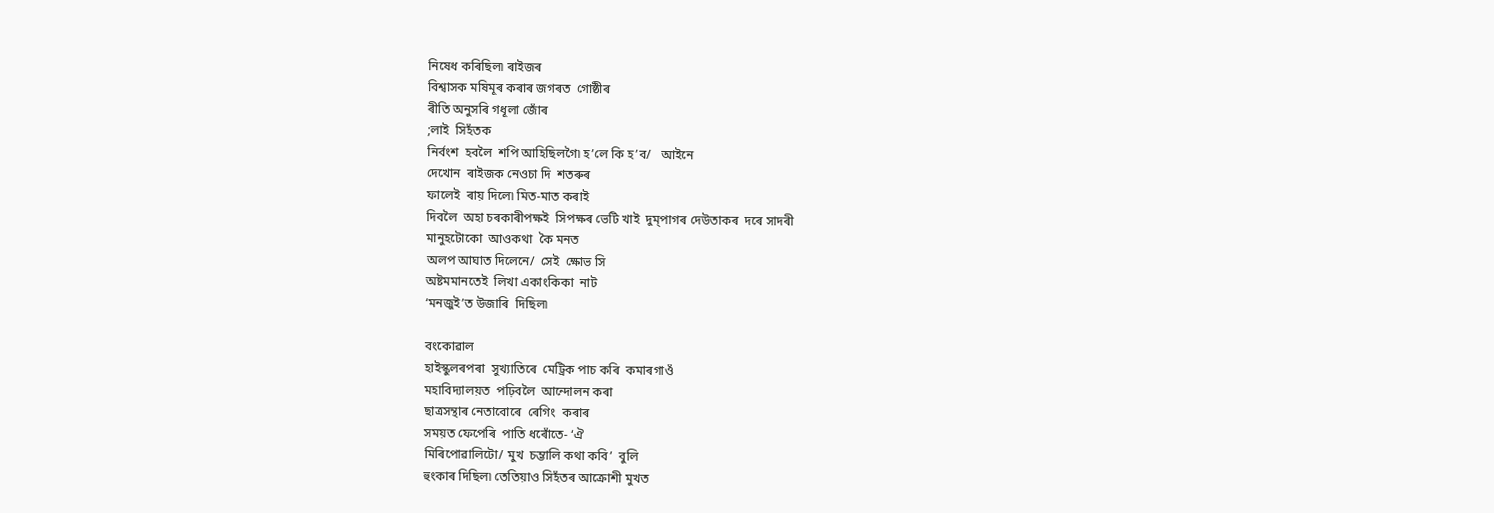নিষেধ কৰিছিল৷ ৰাইজৰ
বিশ্বাসক মষিমূৰ কৰাৰ জগৰত  গোষ্ঠীৰ
ৰীতি অনুসৰি গধূলা জোঁৰ
;লাই  সিহঁতক
নিৰ্বংশ  হবলৈ  শপি আহিছিলগৈ৷ হ’লে কি হ’ব/   আইনে
দেখোন  ৰাইজক নেওচা দি  শতৰুৰ
ফালেই  ৰায় দিলে৷ মিত-মাত কৰাই
দিবলৈ  অহা চৰকাৰীপক্ষই  সিপক্ষৰ ভেটি খাই  দুম্‌পাগৰ দেউতাকৰ  দৰে সাদৰী
মানুহটোকো  আওকথা  কৈ মনত
অলপ আঘাত দিলেনে/  সেই  ক্ষোভ সি
অষ্টমমানতেই  লিখা একাংকিকা  নাট
‘মনজুই’ত উজাৰি  দিছিল৷

বংকোৱাল
হাইস্কুলৰপৰা  সুখ্যাতিৰে  মেট্ৰিক পাচ কৰি  কমাৰগাওঁ
মহাবিদ্যালয়ত  পঢ়িবলৈ  আন্দোলন কৰা
ছাত্ৰসন্থাৰ নেতাবোৰে  ৰেগিং  কৰাৰ
সময়ত ফেপেৰি  পাতি ধৰোঁতে- ‘ঐ
মিৰিপোৱালিটো/ মুখ  চম্ভালি কথা কবি’  বুলি
হুংকাৰ দিছিল৷ তেতিয়াও সিহঁতৰ আক্ৰোশী মুখত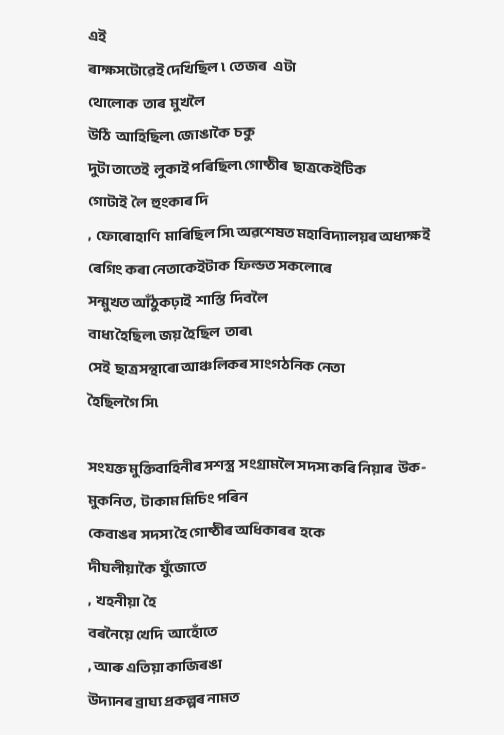এই
ৰাক্ষসটোৱেই দেখিছিল ৷  তেজৰ   এটা
থোলোক  তাৰ  মুখলৈ
উঠি  আহিছিল৷ জোঙাকৈ  চকু
দুটা তাতেই  লুকাই পৰিছিল৷ গোষ্ঠীৰ  ছাত্ৰকেইটিক
গোটাই  লৈ  হুংকাৰ দি
,  ফোৰোহাণি  মাৰিছিল সি৷ অৱশেষত মহাবিদ্যালয়ৰ অধ্যক্ষই
ৰেগিং কৰা নেতাকেইটাক  ফিল্ডত সকলোৰে
সন্মুখত আঁঠুকঢ়াই  শাস্তি  দিবলৈ
বাধ্য হৈছিল৷ জয় হৈছিল  তাৰ৷
সেই  ছাত্ৰসন্থাৰো আঞ্চলিকৰ সাংগঠনিক নেতা
হৈছিলগৈ সি৷

সংযক্ত মুক্তিবাহিনীৰ সশস্ত্ৰ  সংগ্ৰামলৈ সদস্য কৰি নিয়াৰ  উক-মুকনিত,  টাকাম মিচিং পৰিন
কেবাঙৰ  সদস্য হৈ গোষ্ঠীৰ অধিকাৰৰ  হকে
দীঘলীয়াকৈ  যুঁজোতে
,  খহনীয়া  হৈ
বৰনৈয়ে খেদি  আহোঁতে
, আৰু এতিয়া কাজিৰঙা
উদ্যানৰ ব্ৰাঘ্য প্ৰকল্পৰ নামত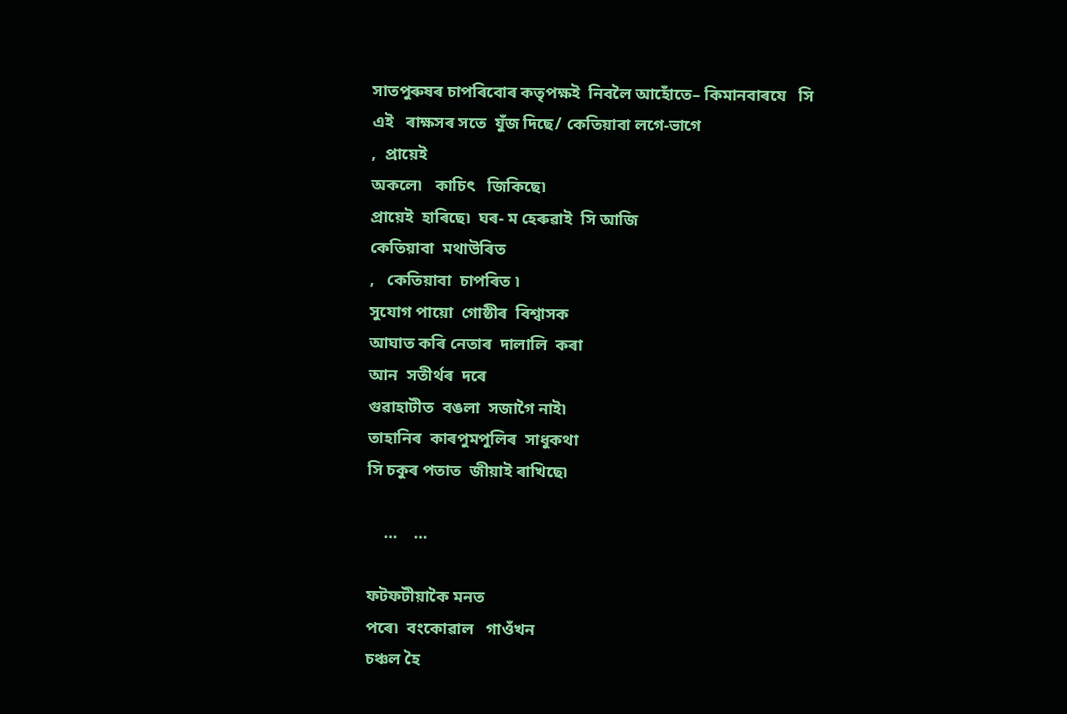সাতপুৰুষৰ চাপৰিবোৰ কতৃপক্ষই  নিবলৈ আহোঁতে– কিমানবাৰযে   সি
এই   ৰাক্ষসৰ সতে  যুঁজ দিছে/ কেতিয়াবা লগে-ভাগে
,  প্ৰায়েই
অকলে৷   কাচিৎ   জিকিছে৷
প্ৰায়েই  হাৰিছে৷  ঘৰ- ম হেৰুৱাই  সি আজি
কেতিয়াবা  মথাউৰিত
,   কেতিয়াবা  চাপৰিত ৷
সুযোগ পায়ো  গোষ্ঠীৰ  বিশ্বাসক
আঘাত কৰি নেতাৰ  দালালি  কৰা
আন  সতীৰ্থৰ  দৰে
গুৱাহাটীত  বঙলা  সজাগৈ নাই৷
তাহানিৰ  কাৰপুমপুলিৰ  সাধুকথা
সি চকুৰ পতাত  জীয়াই ৰাখিছে৷

    …    …

ফটফটীয়াকৈ মনত
পৰে৷  বংকোৱাল   গাওঁখন
চঞ্চল হৈ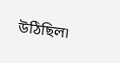উঠিছিল৷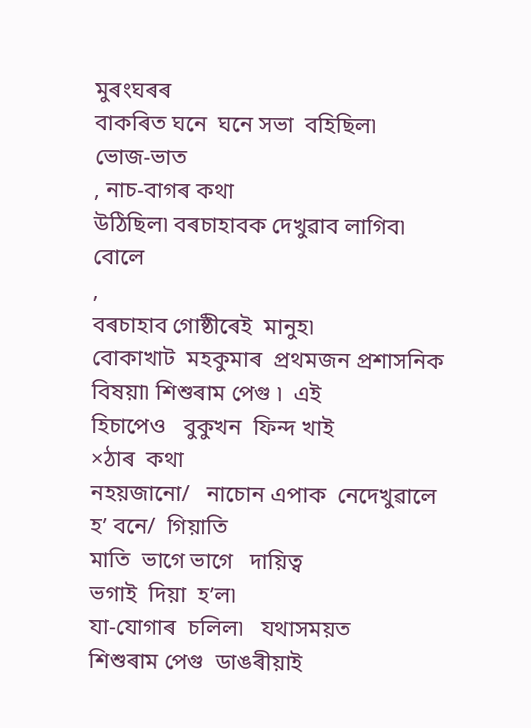মুৰংঘৰৰ
বাকৰিত ঘনে  ঘনে সভা  বহিছিল৷
ভোজ-ভাত
, নাচ-বাগৰ কথা
উঠিছিল৷ বৰচাহাবক দেখুৱাব লাগিব৷ বোলে
,
বৰচাহাব গোষ্ঠীৰেই  মানুহ৷
বোকাখাট  মহকুমাৰ  প্ৰথমজন প্ৰশাসনিক বিষয়া৷ শিশুৰাম পেগু ৷  এই
হিচাপেও   বুকুখন  ফিন্দ খাই
×ঠাৰ  কথা
নহয়জানো/   নাচোন এপাক  নেদেখুৱালে হ’ বনে/  গিয়াতি
মাতি  ভাগে ভাগে   দায়িত্ব
ভগাই  দিয়া  হ’ল৷
যা-যোগাৰ  চলিল৷   যথাসময়ত
শিশুৰাম পেগু  ডাঙৰীয়াই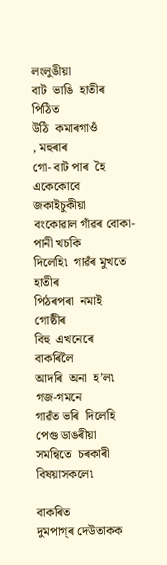লংলুঙীয়া
বাট  ভাঙি  হাতীৰ পিঠিত
উঠি  কমাৰগাওঁ
, মহুৰাৰ
গো- বাট পাৰ  হৈ একেকোবে  জকাইচুকীয়া
বংকোৱাল গাঁৱৰ বোকা-পানী খচকি
দিলেহি৷  গাৱঁৰ মুখতে  হাতীৰ
পিঠৰপৰা  নমাই  গোষ্ঠীৰ
বিহু  এখনেৰে  বাকৰিলৈ
আদৰি  অনা  হ’ল৷ গজ-গমনে
গাৱঁত ভৰি  দিলেহি  পেগু ডাঙৰীয়া
সমন্বিতে  চৰকাৰী বিষয়াসকলে৷

বাকৰিত
দুমপাগ্‌ৰ দেউতাকক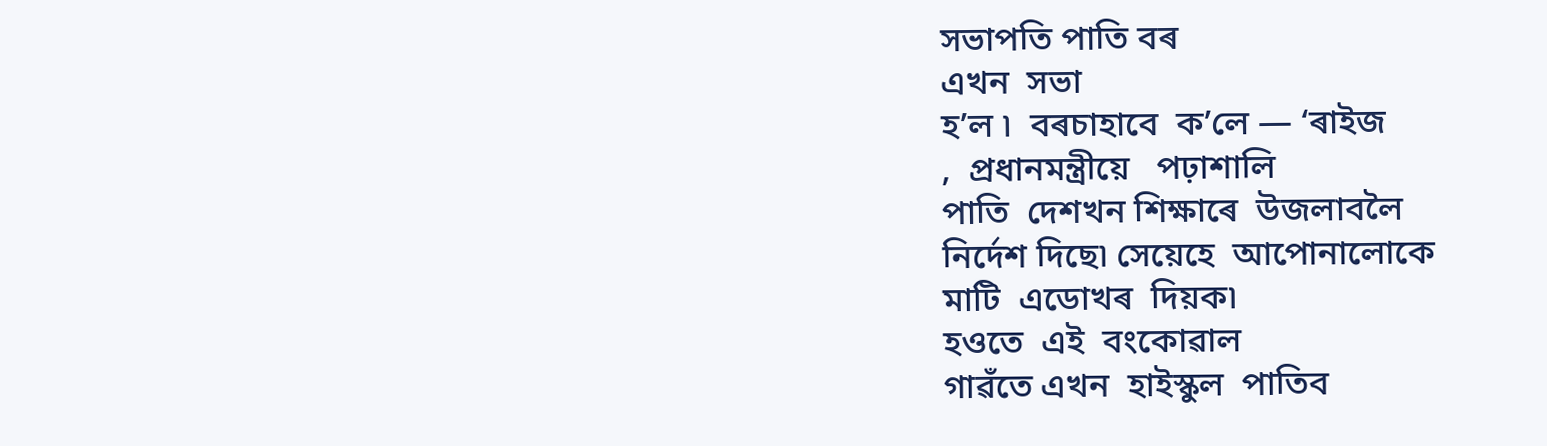সভাপতি পাতি বৰ
এখন  সভা
হ’ল ৷  বৰচাহাবে  ক’লে — ‘ৰাইজ
,  প্ৰধানমন্ত্ৰীয়ে   পঢ়াশালি
পাতি  দেশখন শিক্ষাৰে  উজলাবলৈ
নিৰ্দেশ দিছে৷ সেয়েহে  আপোনালোকে
মাটি  এডোখৰ  দিয়ক৷
হওতে  এই  বংকোৱাল
গাৱঁতে এখন  হাইস্কুল  পাতিব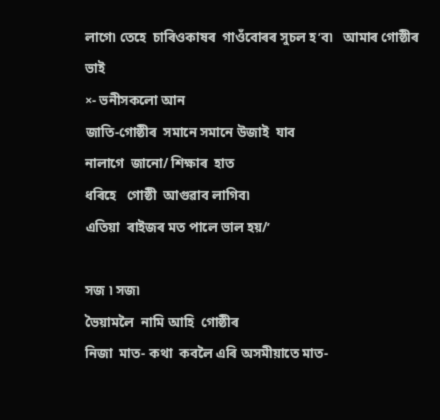লাগে৷ তেহে  চাৰিওকাষৰ  গাওঁবোৰৰ সুচল হ’ব৷   আমাৰ গোষ্ঠীৰ
ভাই
×- ভনীসকলো আন
জাতি-গোষ্ঠীৰ  সমানে সমানে উজাই  যাব
নালাগে  জানো/ শিক্ষাৰ  হাত
ধৰিহে   গোষ্ঠী  আগুৱাব লাগিব৷
এতিয়া  ৰাইজৰ মত পালে ভাল হয়/’

সজ ৷ সজ৷
ভৈয়ামলৈ  নামি আহি  গোষ্ঠীৰ
নিজা  মাত- কথা  কবলৈ এৰি অসমীয়াতে মাত-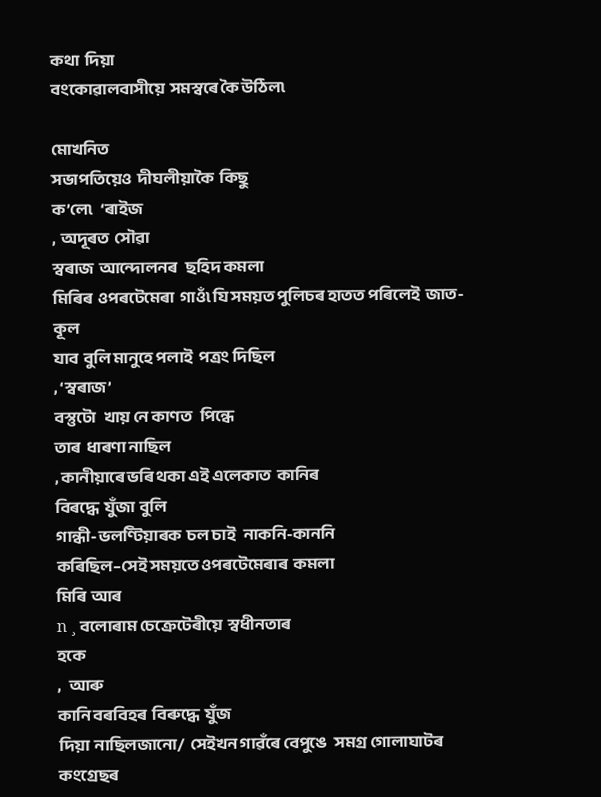কথা  দিয়া
বংকোৱালবাসীয়ে  সমস্বৰে কৈ উঠিল৷

মোখনিত
সভাপতিয়েও  দীঘলীয়াকৈ  কিছু
ক’লে৷   ‘ৰাইজ
,  অদূৰত  সৌৱা
স্বৰাজ  আন্দোলনৰ   ছহিদ কমলা
মিৰিৰ  ওপৰটেমেৰা  গাওঁ৷ যি সময়ত পুলিচৰ হাতত পৰিলেই  জাত-কূল
যাব  বুলি মানুহে পলাই  পত্ৰং দিছিল
, ‘স্বৰাজ’
বস্তুটো   খায় নে কাণত   পিন্ধে
তাৰ  ধাৰণা নাছিল
, কানীয়াৰে ভৰি থকা এই এলেকাত  কানিৰ
বিৰদ্ধে  যুঁজা  বুলি
গান্ধী-ভলণ্টিয়াৰক  চল চাই   নাকনি-কাননি
কৰিছিল–সেই সময়তে ওপৰটেমেৰাৰ  কমলা
মিৰি  আৰ
n ¸ বলোৰাম চেক্ৰেটেৰীয়ে  স্বধীনতাৰ
হকে
,   আৰু
কানি বৰবিহৰ  বিৰুদ্ধে  যুঁজ
দিয়া  নাছিলজানো/  সেইখন গাৱঁৰে বেপুঙে   সমগ্ৰ গোলাঘাটৰ  কংগ্ৰেছৰ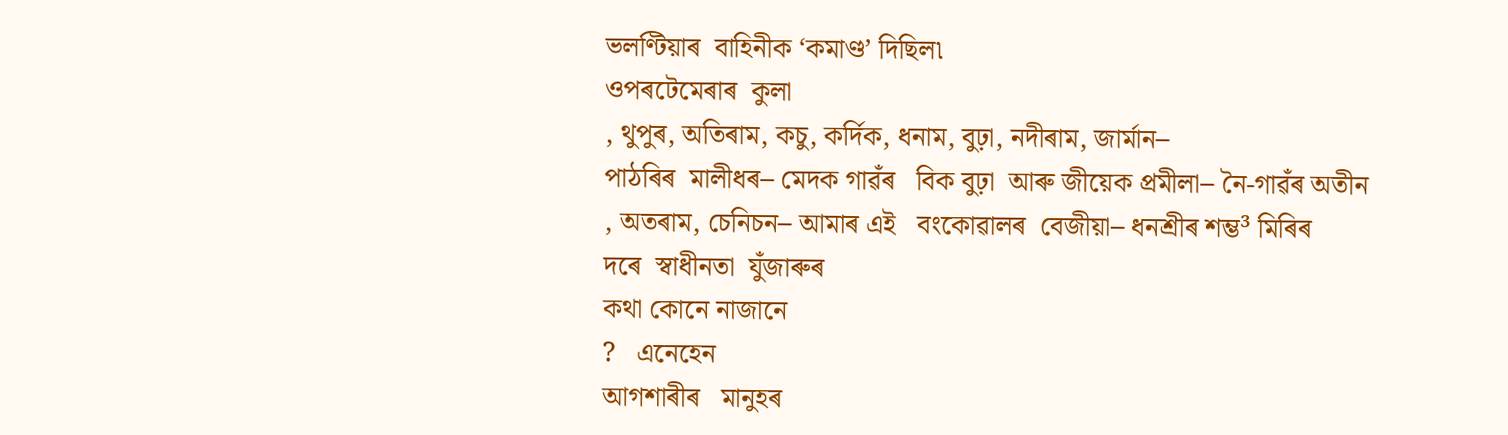ভলণ্টিয়াৰ  বাহিনীক ‘কমাণ্ড’ দিছিল৷
ওপৰটেমেৰাৰ  কুলা
, থুপুৰ, অতিৰাম, কচু, কৰ্দিক, ধনাম, বুঢ়া, নদীৰাম, জাৰ্মান–
পাঠৰিৰ  মালীধৰ– মেদক গাৱঁৰ   বিক বুঢ়া  আৰু জীয়েক প্ৰমীলা– নৈ-গাৱঁৰ অতীন
, অতৰাম, চেনিচন– আমাৰ এই   বংকোৱালৰ  বেজীয়া– ধনশ্ৰীৰ শম্ভ³ মিৰিৰ
দৰে  স্বাধীনতা  যুঁজাৰুৰ
কথা কোনে নাজানে
?   এনেহেন
আগশাৰীৰ   মানুহৰ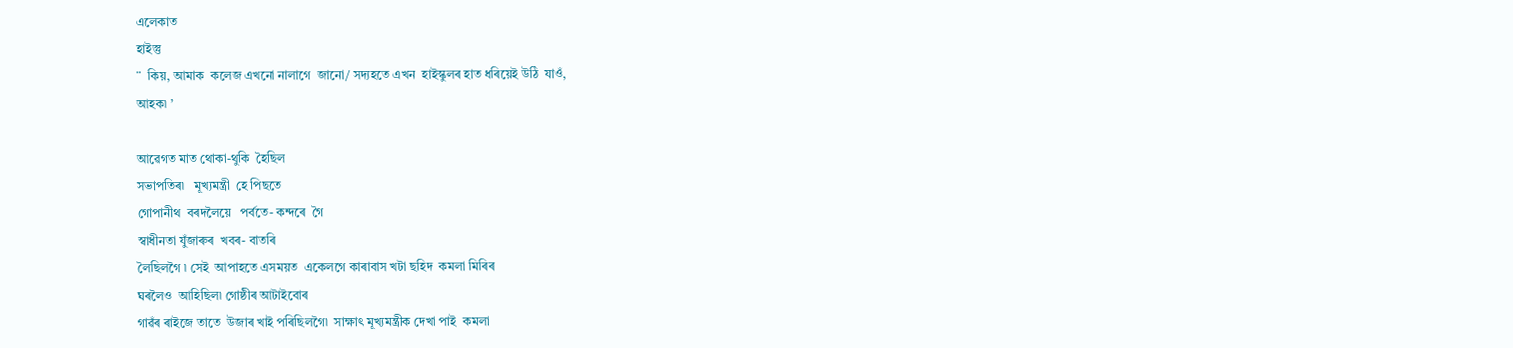এলেকাত
হাইস্তু
¨  কিয়, আমাক  কলেজ এখনো নালাগে  জানো/ সদ্যহতে এখন  হাইস্কুলৰ হাত ধৰিয়েই উঠি  যাওঁ,
আহক৷ ’

আৱেগত মাত থোকা-থুকি  হৈছিল
সভাপতিৰ৷   মূখ্যমন্ত্ৰী  হে পিছতে
গোপানীথ  বৰদলৈয়ে   পৰ্বতে- কন্দৰে  গৈ
স্বাধীনতা যুঁজাৰুৰ  খবৰ- বাতৰি
লৈছিলগৈ ৷ সেই  আপাহতে এসময়ত  একেলগে কাৰাবাস খটা ছহিদ  কমলা মিৰিৰ
ঘৰলৈও  আহিছিল৷ গোষ্ঠীৰ আটাইবোৰ
গাৱঁৰ ৰাইজে তাতে  উজাৰ খাই পৰিছিলগৈ৷  সাক্ষাৎ মূখ্যমন্ত্ৰীক দেখা পাই  কমলা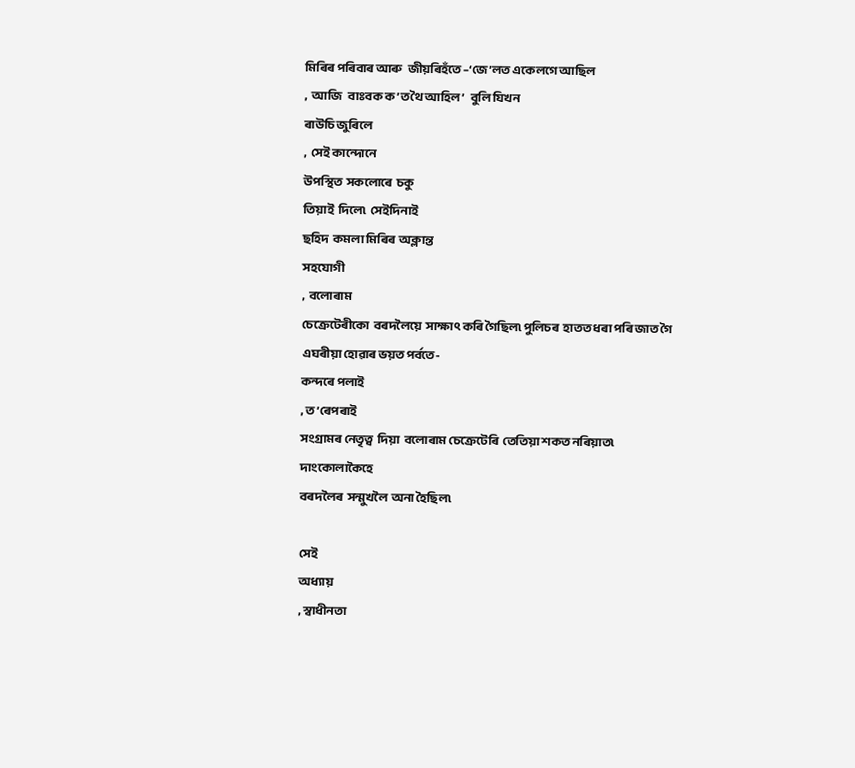মিৰিৰ পৰিবাৰ আৰু   জীয়ৰিহঁতে –‘জে’লত একেলগে আছিল
,  আজি   বাঃবক ক’ত থৈ আহিল’   বুলি যিখন
ৰাউচি জুৰিলে
,  সেই কান্দোনে
উপস্থিত  সকলোৰে  চকু
তিয়াই  দিলে৷  সেইদিনাই
ছহিদ  কমলা মিৰিৰ  অক্লান্ত
সহযোগী
,  বলোৰাম
চেক্ৰেটেৰীকো  বৰদলৈয়ে  সাক্ষাৎ কৰি গৈছিল৷ পুলিচৰ  হাতত ধৰা পৰি জাত গৈ এঘৰীয়া হোৱাৰ ভয়ত পৰ্বতে-
কন্দৰে পলাই
, ত’ৰেপৰাই
সংগ্ৰামৰ নেতৃত্ব  দিয়া  বলোৰাম চেক্ৰেটেৰি  তেতিয়া শকত নৰিয়াত৷  দাংকোলাকৈহে
বৰদলৈৰ  সন্মুখলৈ  অনা হৈছিল৷

সেই
অধ্যায়
, স্বাধীনতা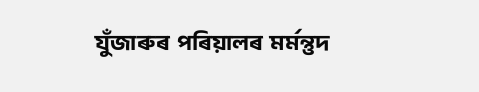যুঁজাৰুৰ  পৰিয়ালৰ  মৰ্মন্তুদ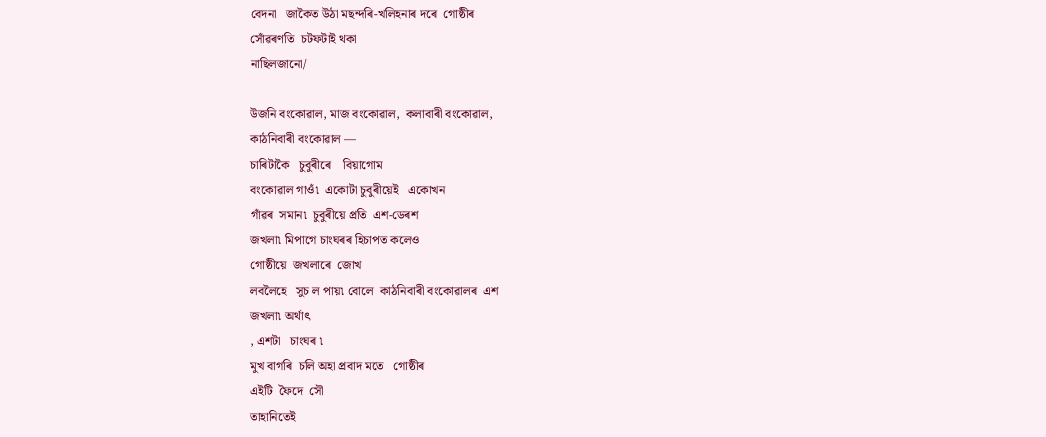বেদনা   জাকৈত উঠা মছন্দৰি-খলিহনাৰ দৰে  গোষ্ঠীৰ
সোঁৱৰণতি  চটফটাই থকা
নাছিলজানো/

উজনি বংকোৱাল, মাজ বংকোৱাল,  কলাবাৰী বংকোৱাল,
কাঠনিবাৰী বংকোৱাল —
চাৰিটাকৈ   চুবুৰীৰে    বিয়াগোম
বংকোৱাল গাওঁ৷  একোটা চুবুৰীয়েই   একোখন
গাঁৱৰ  সমান৷  চুবুৰীয়ে প্ৰতি  এশ-ডেৰশ
জখলা৷ মিপাগে চাংঘৰৰ হিচাপত কলেও
গোষ্ঠীয়ে  জখলাৰে  জোখ
লবলৈহে   সুচ ল পায়৷ বোলে  কাঠনিবাৰী বংকোৱালৰ  এশ
জখলা৷ অৰ্থাৎ
, এশটা   চাংঘৰ ৷
মুখ বাগৰি  চলি অহা প্ৰবাদ মতে   গোষ্ঠীৰ
এইটি  ফৈদে  সৌ
তাহানিতেই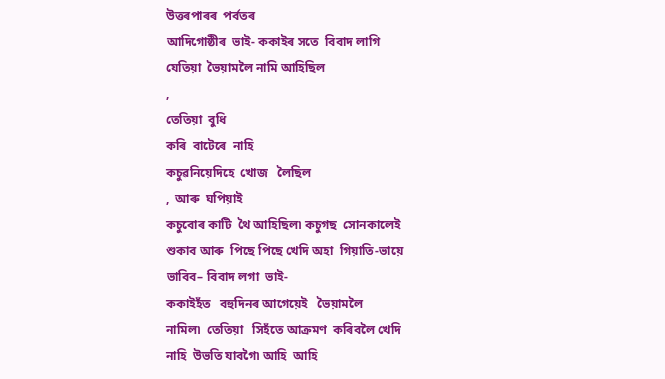উত্তৰপাৰৰ  পৰ্বতৰ
আদিগোষ্ঠীৰ  ভাই- ককাইৰ সতে  বিবাদ লাগি
যেতিয়া  ভৈয়ামলৈ নামি আহিছিল
,
তেতিয়া  বুধি
কৰি  বাটেৰে  নাহি
কচুৱনিয়েদিহে  খোজ   লৈছিল
,  আৰু  ঘপিয়াই
কচুবোৰ কাটি  থৈ আহিছিল৷ কচুগছ  সোনকালেই
শুকাব আৰু  পিছে পিছে খেদি অহা  গিয়াতি-ভায়ে
ভাবিব– বিবাদ লগা  ভাই-
ককাইহঁত   বহুদিনৰ আগেয়েই   ভৈয়ামলৈ
নামিল৷  তেতিয়া   সিহঁতে আক্ৰমণ  কৰিবলৈ খেদি
নাহি  উভতি যাবগৈ৷ আহি  আহি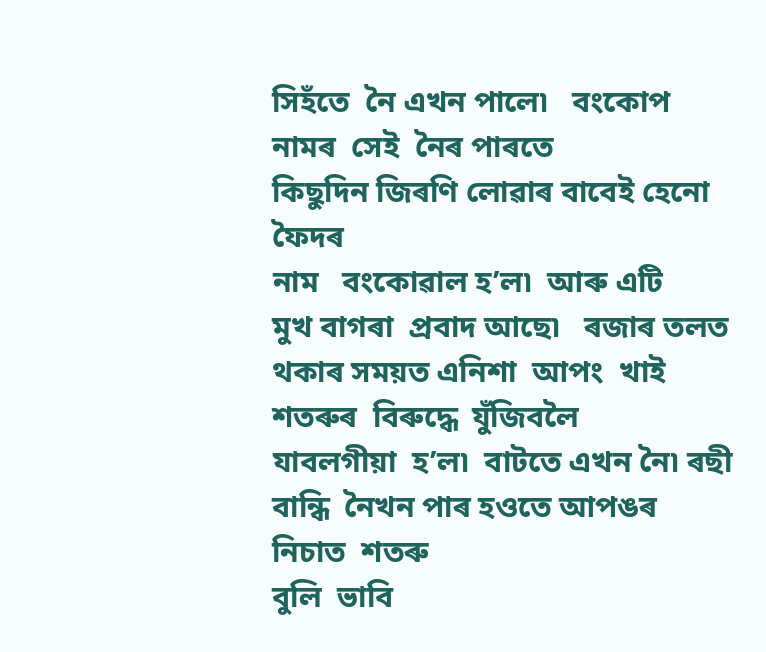সিহঁতে  নৈ এখন পালে৷   বংকোপ
নামৰ  সেই  নৈৰ পাৰতে
কিছুদিন জিৰণি লোৱাৰ বাবেই হেনো ফৈদৰ
নাম   বংকোৱাল হ’ল৷  আৰু এটি
মুখ বাগৰা  প্ৰবাদ আছে৷   ৰজাৰ তলত
থকাৰ সময়ত এনিশা  আপং  খাই
শতৰুৰ  বিৰুদ্ধে  যুঁজিবলৈ
যাবলগীয়া  হ’ল৷  বাটতে এখন নৈ৷ ৰছী বান্ধি  নৈখন পাৰ হওতে আপঙৰ নিচাত  শতৰু
বুলি  ভাবি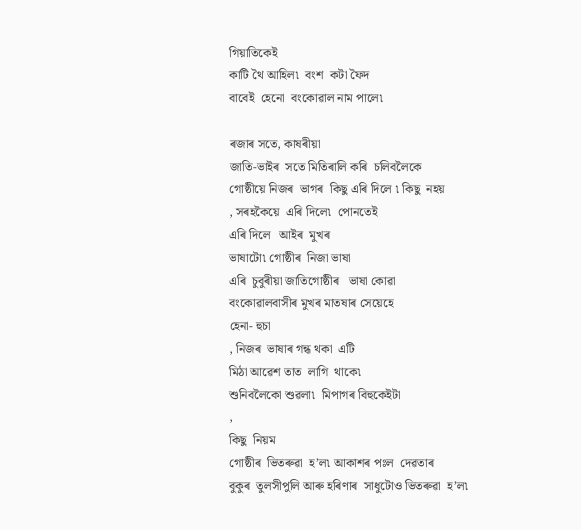গিয়াতিকেই
কাটি থৈ আহিল৷  বংশ  কটা ফৈদ
বাবেই  হেনো  বংকোৱাল নাম পালে৷

ৰজাৰ সতে, কাষৰীয়া
জাতি-ভাইৰ  সতে মিতিৰালি কৰি  চলিবলৈকে
গোষ্ঠীয়ে নিজৰ  ভাগৰ  কিছু এৰি দিলে ৷ কিছু  নহয়
, সৰহকৈয়ে  এৰি দিলে৷  পোনতেই
এৰি দিলে   আইৰ  মুখৰ
ভাষাটো৷ গোষ্ঠীৰ  নিজা ভাষা
এৰি  চুবুৰীয়া জাতিগোষ্ঠীৰ   ভাষা কোৱা
বংকোৱালবাসীৰ মুখৰ মাতষাৰ সেয়েহে
হেনা- হুচা
, নিজৰ  ভাষাৰ গন্ধ থকা  এটি
মিঠা আৱেশ তাত  লাগি  থাকে৷
শুনিবলৈকো শুৱলা৷  মিপাগৰ বিহুকেইটা
,
কিছু  নিয়ম
গোষ্ঠীৰ  ভিতৰুৱা  হ’ল৷ আকাশৰ পঃল  দেৱতাৰ
বুকুৰ  তুলসীপুলি আৰু হৰিণাৰ  সাধুটোও ভিতৰুৱা  হ’ল৷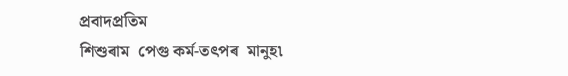প্ৰবাদপ্ৰতিম
শিশুৰাম  পেগু কৰ্ম-তৎপৰ  মানুহ৷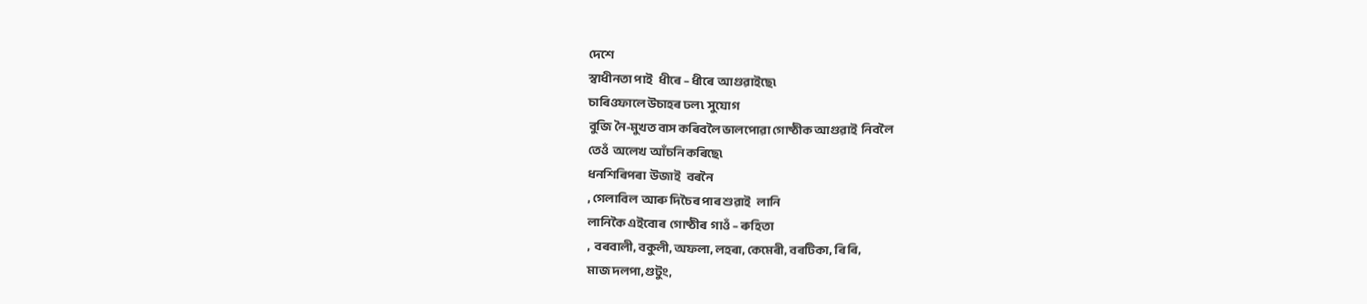দেশে
স্বাধীনতা পাই   ধীৰে – ধীৰে  আগুৱাইছে৷
চাৰিওফালে উচাহৰ ঢল৷  সুযোগ
বুজি  নৈ-মুখত বাস কৰিবলৈ ভালপোৱা গোষ্ঠীক আগুৱাই  নিবলৈ
তেওঁ  অলেখ  আঁচনি কৰিছে৷
ধনশিৰিপৰা  উজাই   বৰনৈ
, গেলাবিল  আৰু দিচৈৰ পাৰ শুৱাই   লানি
লানিকৈ এইবোৰ  গোষ্ঠীৰ  গাওঁ – ৰুহিতা
,  বৰবালী, বকুলী, অফলা, লহৰা, কেমেৰী, বৰটিকা, ৰি ৰি,
মাজ দলপা, গুটুং,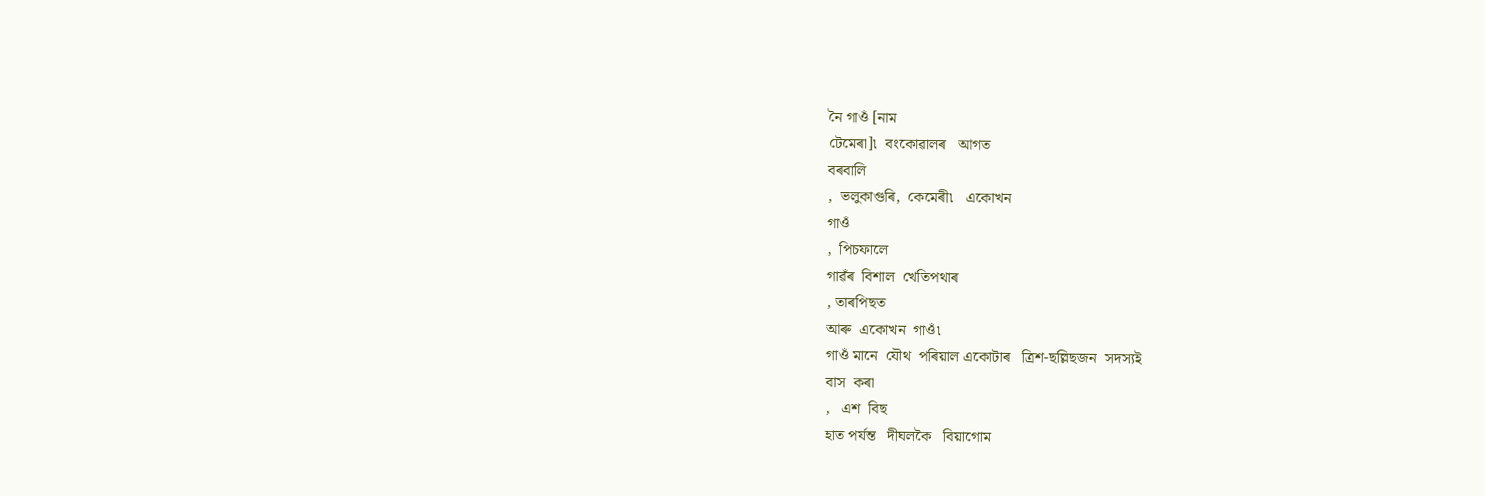নৈ গাওঁ [নাম
টেমেৰা]৷  বংকোৱালৰ   আগত
বৰবালি
,  ভলুকাগুৰি,  কেমেৰী৷   একোখন
গাওঁ
,  পিচফালে
গাৱঁৰ  বিশাল  খেতিপথাৰ
, তাৰপিছত
আৰু  একোখন  গাওঁ৷
গাওঁ মানে  যৌথ  পৰিয়াল একোটাৰ   ত্ৰিশ-ছল্লিছজন  সদস্যই
বাস  কৰা
,   এশ  বিছ
হাত পৰ্যন্ত   দীঘলকৈ   বিয়াগোম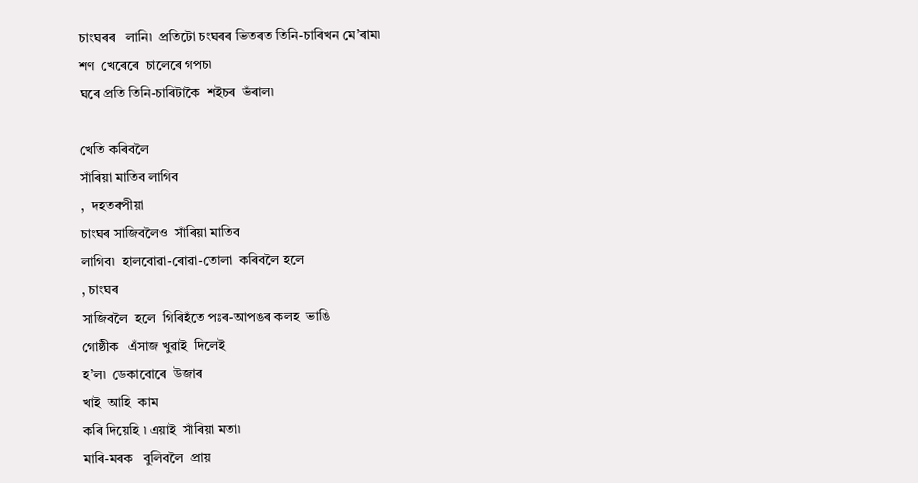চাংঘৰৰ   লানি৷  প্ৰতিটো চংঘৰৰ ভিতৰত তিনি-চাৰিখন মে’ৰাম৷
শণ  খেৰেৰে  চালেৰে গপচ৷
ঘৰে প্ৰতি তিনি-চাৰিটাকৈ  শইচৰ  ভঁৰাল৷

খেতি কৰিবলৈ
সাঁৰিয়া মাতিব লাগিব
,  দহতৰপীয়া
চাংঘৰ সাজিবলৈও  সাঁৰিয়া মাতিব
লাগিব৷  হালবোৱা-ৰোৱা-তোলা  কৰিবলৈ হলে
, চাংঘৰ
সাজিবলৈ  হলে  গিৰিহঁতে পঃৰ-আপঙৰ কলহ  ভাঙি
গোষ্ঠীক   এঁসাজ খুৱাই  দিলেই
হ’ল৷  ডেকাবোৰে  উজাৰ
খাই  আহি  কাম
কৰি দিয়েহি ৷ এয়াই  সাঁৰিয়া মতা৷
মাৰি-মৰক   বুলিবলৈ  প্ৰায়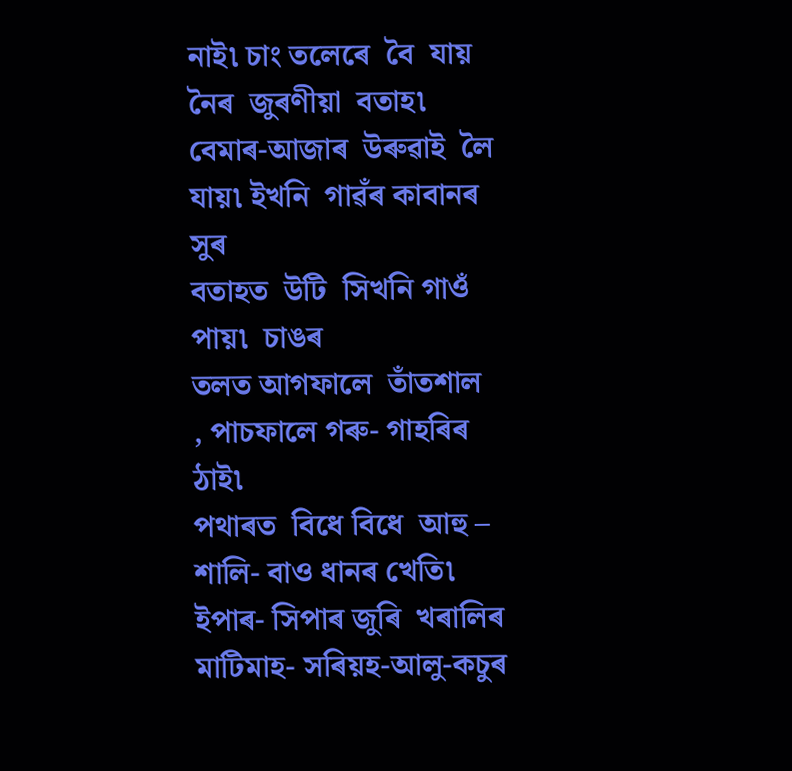নাই৷ চাং তলেৰে  বৈ  যায়
নৈৰ  জুৰণীয়া  বতাহ৷
বেমাৰ-আজাৰ  উৰুৱাই  লৈ
যায়৷ ইখনি  গাৱঁৰ কাবানৰ   সুৰ
বতাহত  উটি  সিখনি গাওঁ পায়৷  চাঙৰ
তলত আগফালে  তাঁতশাল
, পাচফালে গৰু- গাহৰিৰ  ঠাই৷
পথাৰত  বিধে বিধে  আহু – শালি- বাও ধানৰ খেতি৷  ইপাৰ- সিপাৰ জুৰি  খৰালিৰ
মাটিমাহ- সৰিয়হ-আলু-কচুৰ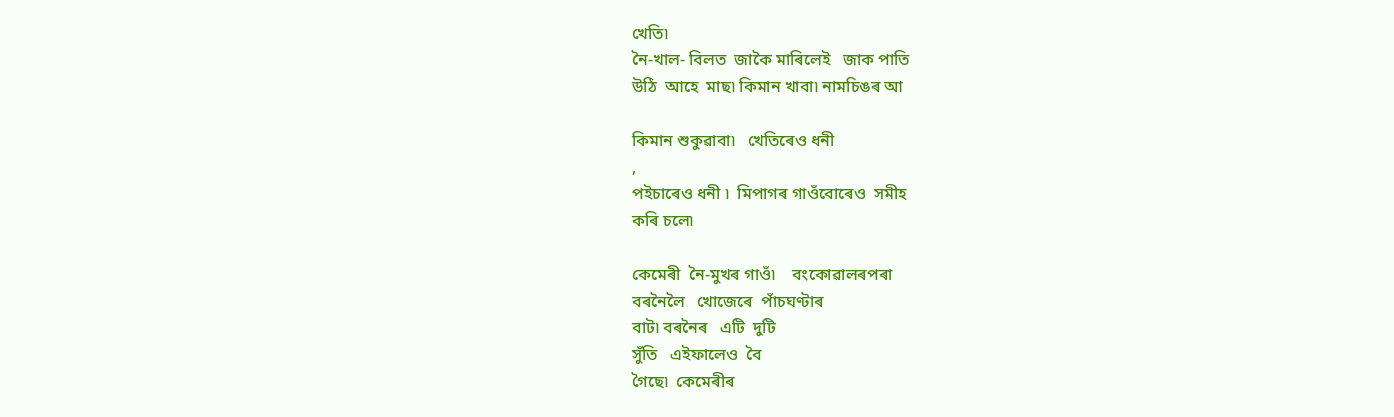খেতি৷
নৈ-খাল- বিলত  জাকৈ মাৰিলেই   জাক পাতি
উঠি  আহে  মাছ৷ কিমান খাবা৷ নামচিঙৰ আ

কিমান শুকুৱাবা৷   খেতিৰেও ধনী
,
পইচাৰেও ধনী ৷  মিপাগৰ গাওঁবোৰেও  সমীহ
কৰি চলে৷

কেমেৰী  নৈ-মুখৰ গাওঁ৷    বংকোৱালৰপৰা
বৰনৈলৈ   খোজেৰে  পাঁচঘণ্টাৰ
বাট৷ বৰনৈৰ   এটি  দুটি
সুঁতি   এইফালেও  বৈ
গৈছে৷  কেমেৰীৰ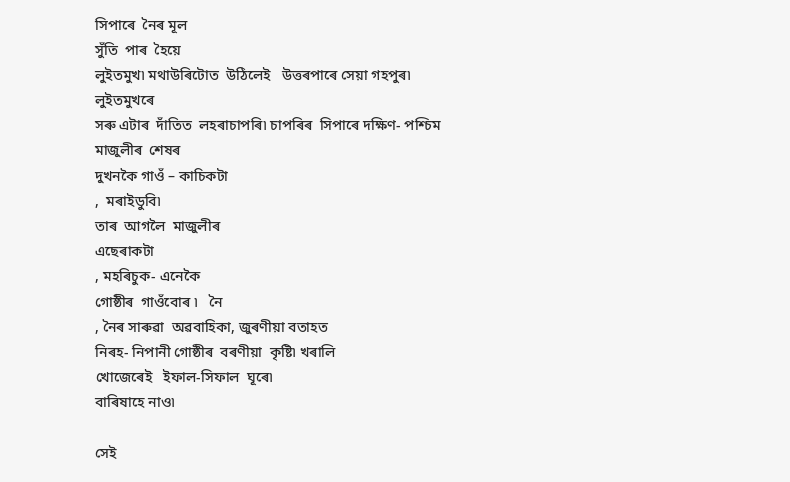সিপাৰে  নৈৰ মূল
সুঁতি  পাৰ  হৈয়ে
লুইতমুখ৷ মথাউৰিটোত  উঠিলেই   উত্তৰপাৰে সেয়া গহপুৰ৷  লুইতমুখৰে
সৰু এটাৰ  দাঁতিত  লহৰাচাপৰি৷ চাপৰিৰ  সিপাৰে দক্ষিণ- পশ্চিম মাজুলীৰ  শেষৰ
দুখনকৈ গাওঁ – কাচিকটা
,  মৰাইডুবি৷
তাৰ  আগলৈ  মাজুলীৰ
এছেৰাকটা
, মহৰিচুক- এনেকৈ
গোষ্ঠীৰ  গাওঁবোৰ ৷   নৈ
, নৈৰ সাৰুৱা  অৱবাহিকা, জুৰণীয়া বতাহত
নিৰহ- নিপানী গোষ্ঠীৰ  বৰণীয়া  কৃষ্টি৷ খৰালি
খোজেৰেই   ইফাল-সিফাল  ঘূৰে৷
বাৰিষাহে নাও৷

সেই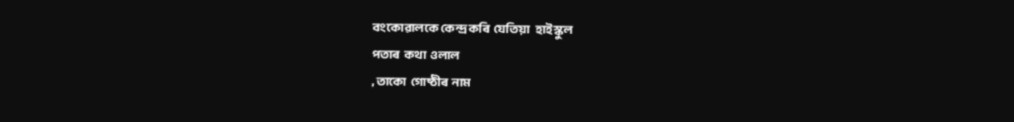বংকোৱালকে কেন্দ্ৰ কৰি  যেতিয়া   হাইস্কুল
পতাৰ  কথা  ওলাল
, তাকো  গোষ্ঠীৰ  নাম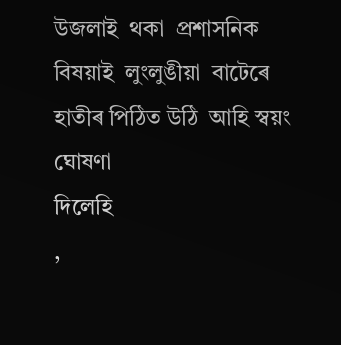উজলাই  থকা  প্ৰশাসনিক
বিষয়াই  লুংলুঙীয়া  বাটেৰে
হাতীৰ পিঠিত উঠি  আহি স্বয়ং ঘোষণা
দিলেহি
,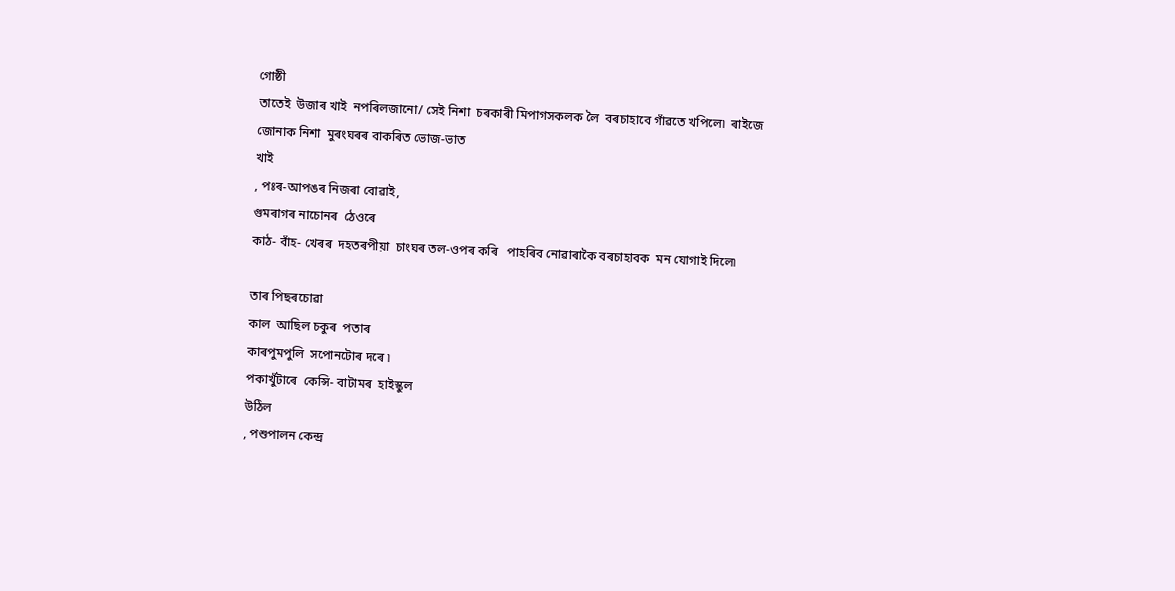গোষ্ঠী
তাতেই  উজাৰ খাই  নপৰিলজানো/ সেই নিশা  চৰকাৰী মিপাগসকলক লৈ  বৰচাহাবে গাঁৱতে খপিলে৷  ৰাইজে
জোনাক নিশা  মুৰংঘৰৰ বাকৰিত ভোজ-ভাত
খাই
, পঃৰ-আপঙৰ নিজৰা বোৱাই,
গুমৰাগৰ নাচোনৰ  ঠেওৰে
কাঠ- বাঁহ- খেৰৰ  দহতৰপীয়া  চাংঘৰ তল-ওপৰ কৰি   পাহৰিব নোৱাৰাকৈ বৰচাহাবক  মন যোগাই দিলে৷

তাৰ পিছৰচোৱা
কাল  আছিল চকুৰ  পতাৰ
কাৰপুমপুলি  সপোনটোৰ দৰে ৷
পকাখুঁটাৰে  কেন্সি- বাটামৰ  হাইস্কুল
উঠিল
, পশুপালন কেন্দ্ৰ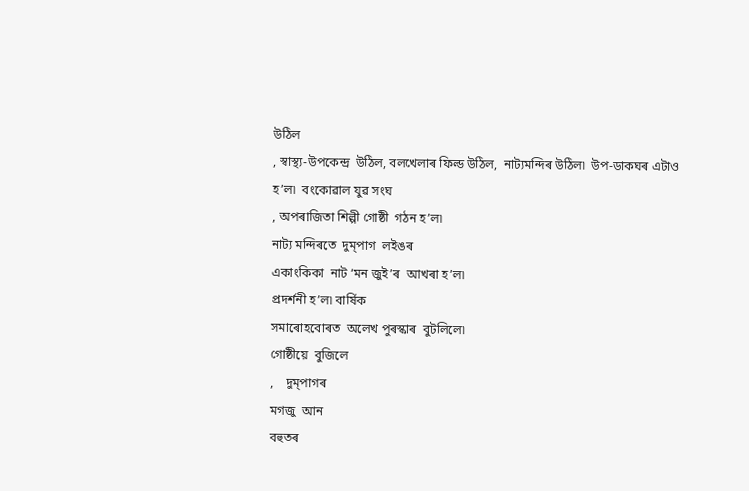উঠিল
, স্বাস্থ্য-উপকেন্দ্ৰ  উঠিল, বলখেলাৰ ফিল্ড উঠিল,  নাট্যমন্দিৰ উঠিল৷  উপ-ডাকঘৰ এটাও
হ’ল৷  বংকোৱাল যুৱ সংঘ
, অপৰাজিতা শিল্পী গোষ্ঠী  গঠন হ’ল৷
নাট্য মন্দিৰতে  দুম্‌পাগ  লইঙৰ
একাংকিকা  নাট ‘মন জুই’ৰ  আখৰা হ’ল৷
প্ৰদৰ্শনী হ’ল৷ বাৰ্ষিক
সমাৰোহবোৰত  অলেখ পুৰস্কাৰ  বুটলিলে৷
গোষ্ঠীয়ে  বুজিলে
,    দুম্‌পাগৰ
মগজু  আন
বহুতৰ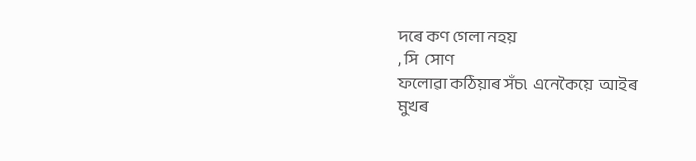দৰে কণ গেলা নহয়
, সি  সোণ
ফলোৱা কঠিয়াৰ সঁচ৷  এনেকৈয়ে  আইৰ
মুখৰ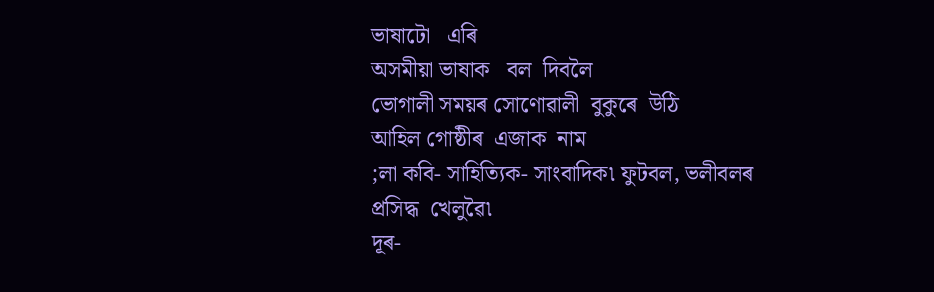ভাষাটো   এৰি
অসমীয়া ভাষাক   বল  দিবলৈ
ভোগালী সময়ৰ সোণোৱালী  বুকুৰে  উঠি
আহিল গোষ্ঠীৰ  এজাক  নাম
;লা কবি- সাহিত্যিক- সাংবাদিক৷ ফুটবল, ভলীবলৰ  প্ৰসিদ্ধ  খেলুৱৈ৷
দূৰ-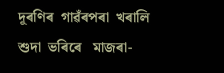দূৰণিৰ  গাৱঁৰপৰা  খৰালি
শুদা  ভৰিৰে   মাজৰা-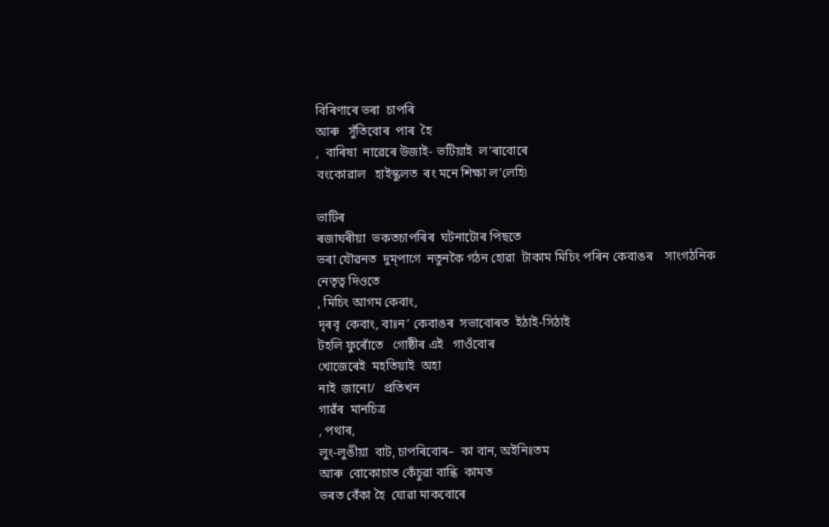বিৰিণাৰে ভৰা  চাপৰি
আৰু   সুঁতিবোৰ  পাৰ  হৈ
,  বাৰিষা  নাৱেৰে উজাই- ভটিয়াই  ল’ৰাবোৰে
বংকোৱাল   হাইস্কুলত  ৰং মনে শিক্ষা ল’লেহি৷

ভাটিৰ
ৰজাঘৰীয়া  ভকতচাপৰিৰ  ঘটনাটোৰ পিছতে
ভৰা যৌৱনত  দুম্‌পাগে  নতুনকৈ গঠন হোৱা  টাকাম মিচিং পৰিন কেবাঙৰ    সাংগঠনিক
নেতৃত্ব দিওতে
, মিচিং আগম কেবাং,
দৃৰবৃ  কেবাং, বাঃন’ কেবাঙৰ  সভাবোৰত  ইঠাই-সিঠাই
টহলি ফুৰোঁতে   গোষ্ঠীৰ এই   গাওঁবোৰ
খোজেৰেই  মহতিয়াই  অহা
নাই  জানো/   প্ৰতিখন
গাৱঁৰ  মানচিত্ৰ
, পথাৰ,
লুং-লুঙীয়া  বাট, চাপৰিবোৰ–  কা বান, অইনিঃতম
আৰু  বোকোচাত কেঁচুৱা বান্ধি  কামত
ভৰত বেঁকা হৈ  যোৱা মাকবোৰে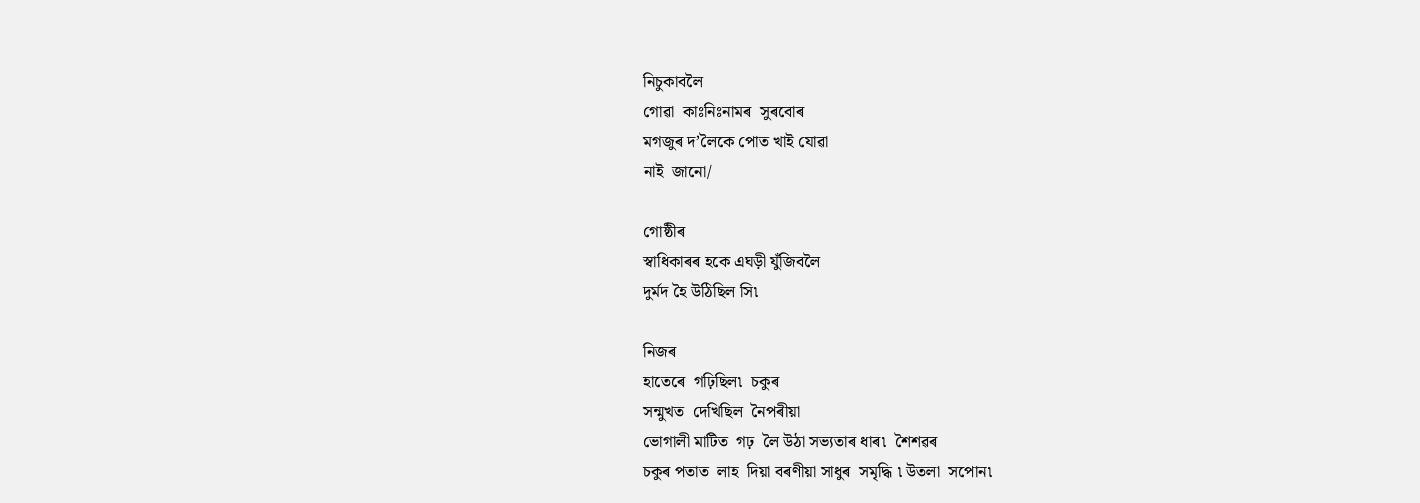নিচুকাবলৈ
গোৱা  কাঃনিঃনামৰ  সুৰবোৰ
মগজুৰ দ’লৈকে পোত খাই যোৱা
নাই  জানো/

গোষ্ঠীৰ
স্বাধিকাৰৰ হকে এঘড়ী যুঁজিবলৈ
দুৰ্মদ হৈ উঠিছিল সি৷

নিজৰ
হাতেৰে  গঢ়িছিল৷  চকুৰ
সন্মুখত  দেখিছিল  নৈপৰীয়া
ভোগালী মাটিত  গঢ়  লৈ উঠা সভ্যতাৰ ধাৰ৷  শৈশৱৰ
চকুৰ পতাত  লাহ  দিয়া বৰণীয়া সাধুৰ  সমৃদ্ধি ৷ উতলা  সপোন৷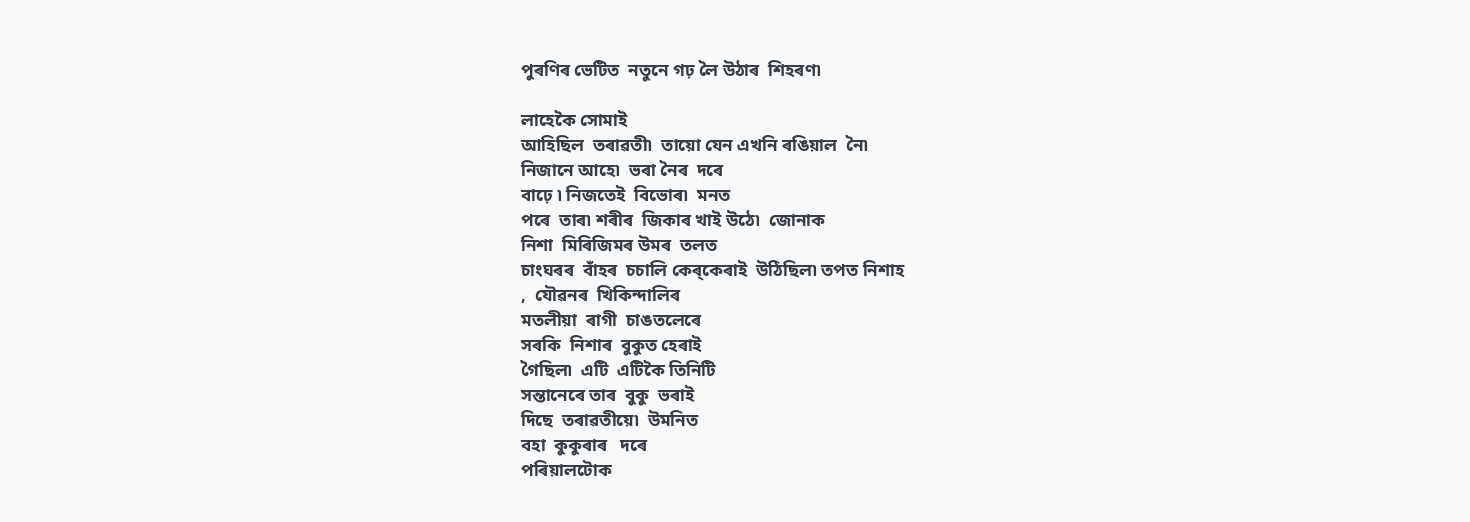পুৰণিৰ ভেটিত  নতুনে গঢ় লৈ উঠাৰ  শিহৰণ৷

লাহেকৈ সোমাই
আহিছিল  তৰাৱতী৷  তায়ো যেন এখনি ৰঙিয়াল  নৈ৷
নিজানে আহে৷  ভৰা নৈৰ  দৰে
বাঢ়ে ৷ নিজতেই  বিভোৰ৷  মনত
পৰে  তাৰ৷ শৰীৰ  জিকাৰ খাই উঠে৷  জোনাক
নিশা  মিৰিজিমৰ উমৰ  তলত
চাংঘৰৰ  বাঁহৰ  চচালি কেৰ্‌কেৰাই  উঠিছিল৷ তপত নিশাহ
,  যৌৱনৰ  খিকিন্দালিৰ
মতলীয়া  ৰাগী  চাঙতলেৰে
সৰকি  নিশাৰ  বুকুত হেৰাই
গৈছিল৷  এটি  এটিকৈ তিনিটি
সন্তানেৰে তাৰ  বুকু  ভৰাই
দিছে  তৰাৱতীয়ে৷  উমনিত
বহা  কুকুৰাৰ   দৰে
পৰিয়ালটোক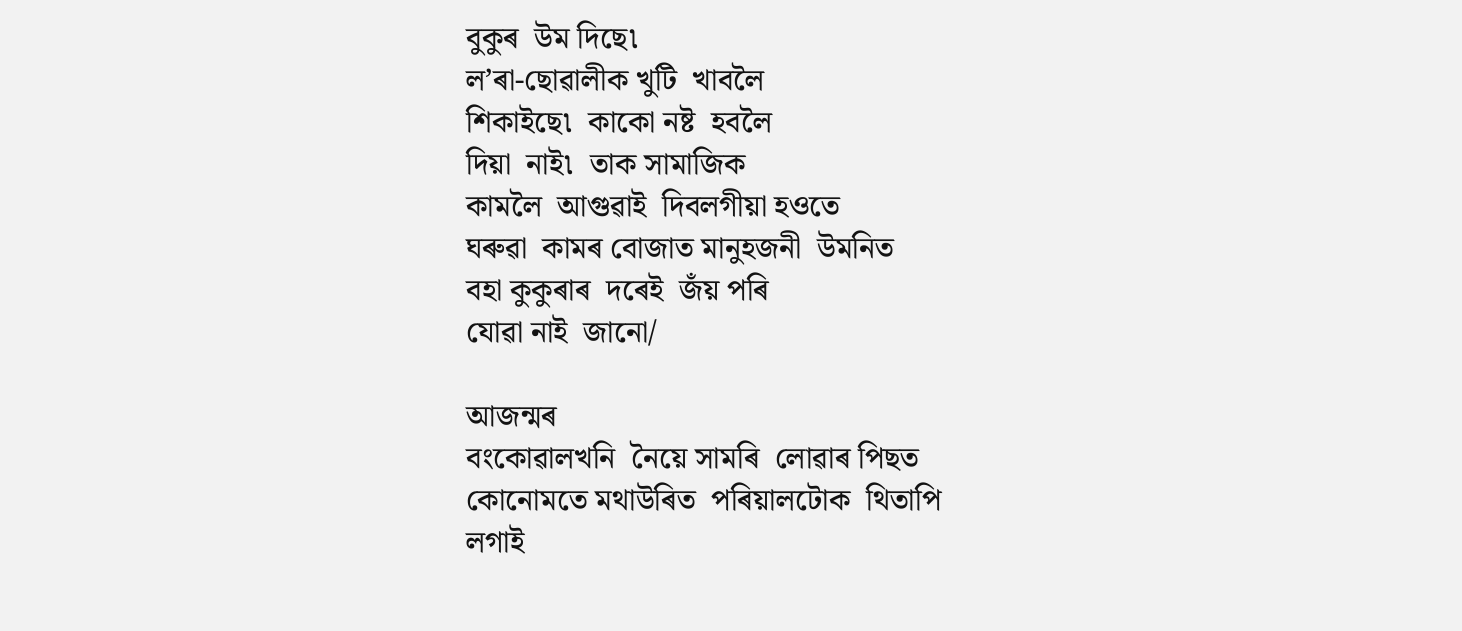বুকুৰ  উম দিছে৷
ল’ৰা-ছোৱালীক খুটি  খাবলৈ
শিকাইছে৷  কাকো নষ্ট  হবলৈ
দিয়া  নাই৷  তাক সামাজিক
কামলৈ  আগুৱাই  দিবলগীয়া হওতে
ঘৰুৱা  কামৰ বোজাত মানুহজনী  উমনিত
বহা কুকুৰাৰ  দৰেই  জঁয় পৰি
যোৱা নাই  জানো/

আজন্মৰ
বংকোৱালখনি  নৈয়ে সামৰি  লোৱাৰ পিছত
কোনোমতে মথাউৰিত  পৰিয়ালটোক  থিতাপি
লগাই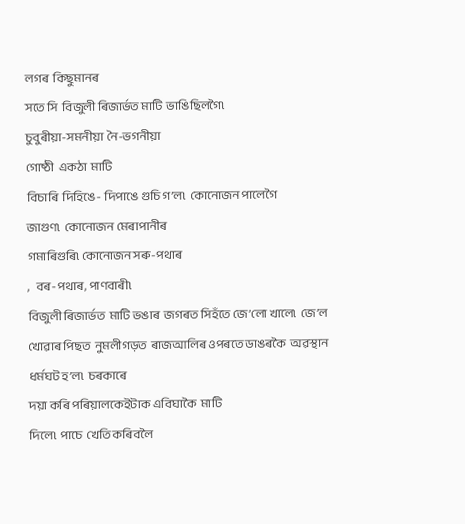লগৰ  কিছুমানৰ
সতে সি  বিজুলী ৰিজাৰ্ভত মাটি  ভাঙিছিলগৈ৷
চুবুৰীয়া-সমনীয়া  নৈ-ভগনীয়া
গোষ্ঠী  একঠা  মাটি
বিচাৰি  দিহিঙে- দিপাঙে গুচি গ’ল৷  কোনোজন পালেগৈ
জাগুণ৷  কোনোজন মেৰাপানীৰ
গমাৰিগুৰি৷ কোনোজন সৰু-পথাৰ
,   বৰ-পথাৰ, পাণবাৰী৷
বিজুলী ৰিজাৰ্ভত  মাটি ভঙাৰ  জগৰত সিহঁতে জে’লো খালে৷  জে’ল
খোৱাৰ পিছত  নুমলীগড়ত  ৰাজআলিৰ ওপৰতে ডাঙৰকৈ  অৱস্থান ধৰ্মঘট হ’ল৷  চৰকাৰে
দয়া কৰি পৰিয়ালকেইটাক এবিঘাকৈ  মাটি
দিলে৷  পাচে  খেতি কৰিবলৈ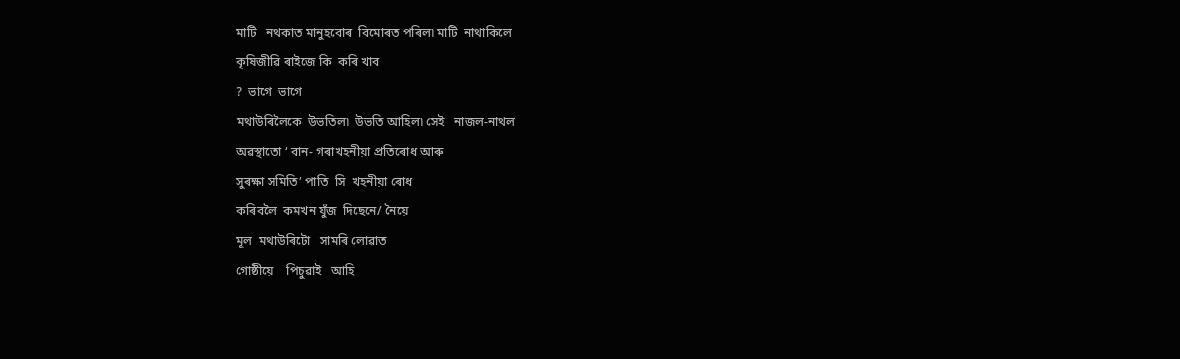মাটি   নথকাত মানুহবোৰ  বিমোৰত পৰিল৷ মাটি  নাথাকিলে
কৃষিজীৱি ৰাইজে কি  কৰি খাব
?  ভাগে  ভাগে
মথাউৰিলৈকে  উভতিল৷  উভতি আহিল৷ সেই   নাজল-নাথল
অৱস্থাতো ‘ বান- গৰাখহনীয়া প্ৰতিৰোধ আৰু
সুৰক্ষা সমিতি’ পাতি  সি  খহনীয়া ৰোধ
কৰিবলৈ  কমখন যুঁজ  দিছেনে/ নৈয়ে
মূল  মথাউৰিটো   সামৰি লোৱাত
গোষ্ঠীয়ে    পিচুৱাই   আহি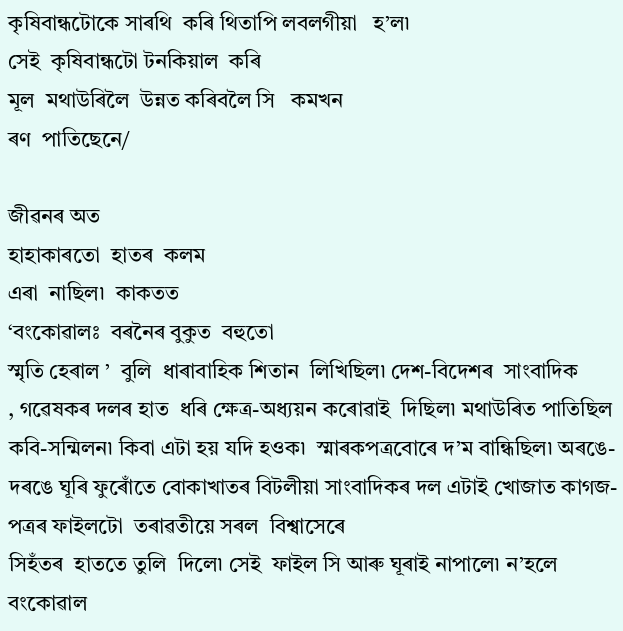কৃষিবান্ধটোকে সাৰথি  কৰি থিতাপি লবলগীয়া   হ’ল৷
সেই  কৃষিবান্ধটো টনকিয়াল  কৰি
মূল  মথাউৰিলৈ  উন্নত কৰিবলৈ সি   কমখন
ৰণ  পাতিছেনে/

জীৱনৰ অত
হাহাকাৰতো  হাতৰ  কলম
এৰা  নাছিল৷  কাকতত
‘বংকোৱালঃ  বৰনৈৰ বুকুত  বহুতো
স্মৃতি হেৰাল ’  বুলি  ধাৰাবাহিক শিতান  লিখিছিল৷ দেশ-বিদেশৰ  সাংবাদিক
, গৱেষকৰ দলৰ হাত  ধৰি ক্ষেত্ৰ-অধ্যয়ন কৰোৱাই  দিছিল৷ মথাউৰিত পাতিছিল কবি-সন্মিলন৷ কিবা এটা হয় যদি হওক৷  স্মাৰকপত্ৰবোৰে দ’ম বান্ধিছিল৷ অৰঙে-দৰঙে ঘূৰি ফুৰোঁতে বোকাখাতৰ বিটলীয়া সাংবাদিকৰ দল এটাই খোজাত কাগজ-পত্ৰৰ ফাইলটো  তৰাৱতীয়ে সৰল  বিশ্বাসেৰে
সিহঁতৰ  হাততে তুলি  দিলে৷ সেই  ফাইল সি আৰু ঘূৰাই নাপালে৷ ন’হলে  বংকোৱাল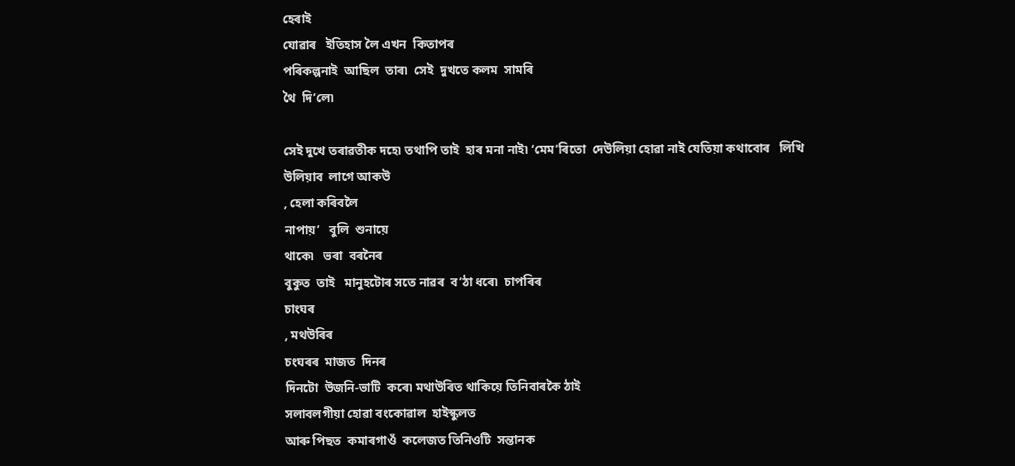হেৰাই
যোৱাৰ   ইতিহাস লৈ এখন  কিতাপৰ
পৰিকল্পনাই  আছিল  তাৰ৷  সেই  দুখতে কলম  সামৰি
থৈ  দি’লে৷

সেই দুখে তৰাৱতীক দহে৷ তথাপি তাই  হাৰ মনা নাই৷ ‘মেম’ৰিতো  দেউলিয়া হোৱা নাই যেতিয়া কথাবোৰ   লিখি
উলিয়াব  লাগে আকউ
, হেলা কৰিবলৈ
নাপায়’   বুলি  শুনায়ে
থাকে৷   ভৰা  বৰনৈৰ
বুকুত  তাই   মানুহটোৰ সতে নাৱৰ  ব’ঠা ধৰে৷  চাপৰিৰ
চাংঘৰ
, মথউৰিৰ
চংঘৰৰ  মাজত  দিনৰ
দিনটো  উজনি-ভাটি  কৰে৷ মথাউৰিত থাকিয়ে তিনিবাৰকৈ ঠাই
সলাবলগীয়া হোৱা বংকোৱাল  হাইস্কুলত
আৰু পিছত  কমাৰগাওঁ  কলেজত তিনিওটি  সন্তানক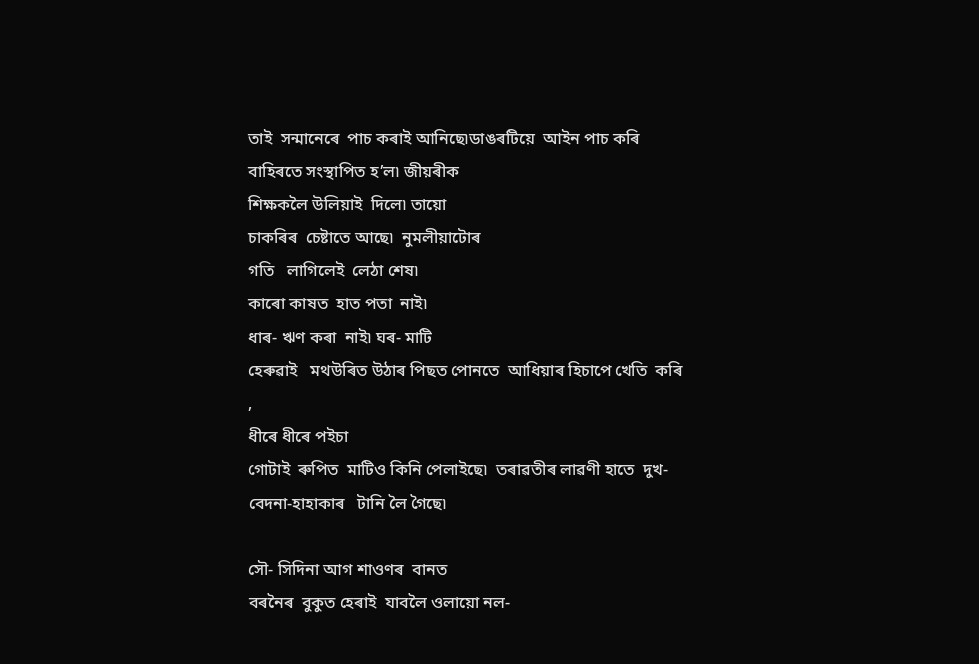তাই  সন্মানেৰে  পাচ কৰাই আনিছে৷ডাঙৰটিয়ে  আইন পাচ কৰি  বাহিৰতে সংস্থাপিত হ’ল৷ জীয়ৰীক
শিক্ষকলৈ উলিয়াই  দিলে৷ তায়ো
চাকৰিৰ  চেষ্টাতে আছে৷  নুমলীয়াটোৰ
গতি   লাগিলেই  লেঠা শেষ৷
কাৰো কাষত  হাত পতা  নাই৷
ধাৰ- ঋণ কৰা  নাই৷ ঘৰ- মাটি
হেৰুৱাই   মথউৰিত উঠাৰ পিছত পোনতে  আধিয়াৰ হিচাপে খেতি  কৰি
,
ধীৰে ধীৰে পইচা
গোটাই  ৰুপিত  মাটিও কিনি পেলাইছে৷  তৰাৱতীৰ লাৱণী হাতে  দুখ-বেদনা-হাহাকাৰ   টানি লৈ গৈছে৷

সৌ- সিদিনা আগ শাওণৰ  বানত
বৰনৈৰ  বুকুত হেৰাই  যাবলৈ ওলায়ো নল-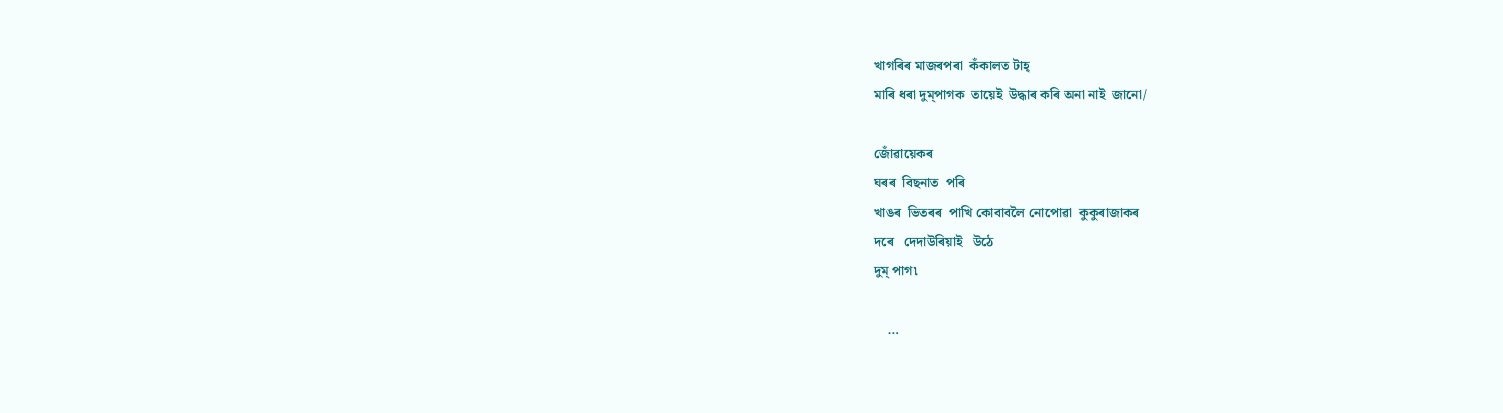খাগৰিৰ মাজৰপৰা  কঁকালত টাহ্‌
মাৰি ধৰা দুম্‌পাগক  তায়েই  উদ্ধাৰ কৰি অনা নাই  জানো/

জোঁৱায়েকৰ
ঘৰৰ  বিছনাত  পৰি
খাঙৰ  ভিতৰৰ  পাখি কোবাবলৈ নোপোৱা  কুকুৰাজাকৰ
দৰে   দেদাউৰিয়াই   উঠে
দুম্‌ পাগ৷

    …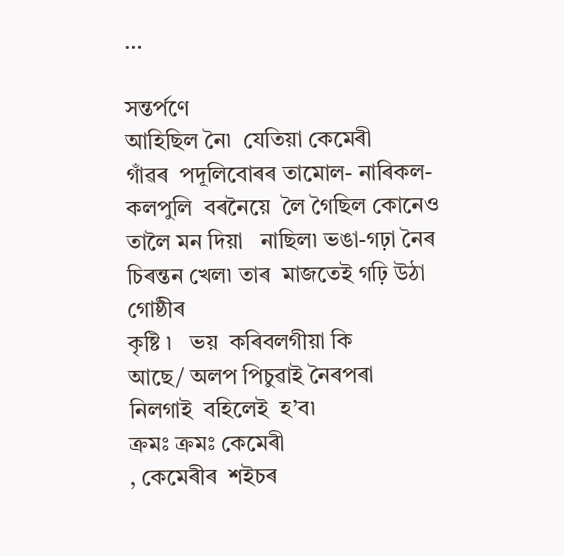…

সন্তৰ্পণে
আহিছিল নৈ৷  যেতিয়া কেমেৰী
গাঁৱৰ  পদূলিবোৰৰ তামোল- নাৰিকল-
কলপুলি  বৰনৈয়ে  লৈ গৈছিল কোনেও তালৈ মন দিয়া   নাছিল৷ ভঙা-গঢ়া নৈৰ চিৰন্তন খেল৷ তাৰ  মাজতেই গঢ়ি উঠা  গোষ্ঠীৰ
কৃষ্টি ৷   ভয়  কৰিবলগীয়া কি
আছে/ অলপ পিচুৱাই নৈৰপৰা
নিলগাই  বহিলেই  হ’ব৷
ক্ৰমঃ ক্ৰমঃ কেমেৰী
, কেমেৰীৰ  শইচৰ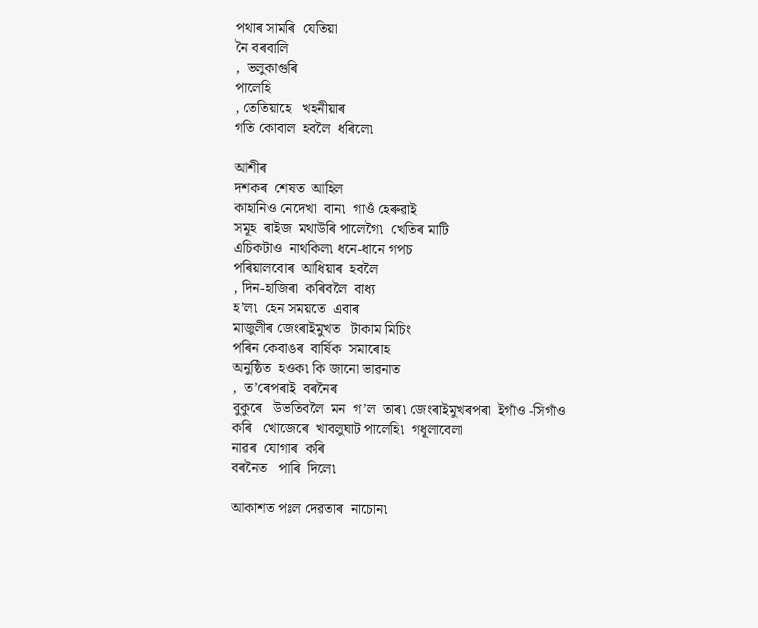পথাৰ সামৰি  যেতিয়া
নৈ বৰবালি
,  ভলুকাগুৰি
পালেহি
, তেতিয়াহে   খহনীয়াৰ
গতি কোবাল  হবলৈ  ধৰিলে৷

আশীৰ
দশকৰ  শেষত  আহিল
কাহানিও নেদেখা  বান৷  গাওঁ হেৰুৱাই
সমূহ  ৰাইজ  মথাউৰি পালেগৈ৷  খেতিৰ মাটি
এচিকটাও  নাথকিল৷ ধনে-ধানে গপচ
পৰিয়ালবোৰ  আধিয়াৰ  হবলৈ
, দিন-হাজিৰা  কৰিবলৈ  বাধ্য
হ’ল৷  হেন সময়তে  এবাৰ
মাজুলীৰ জেংৰাইমুখত   টাকাম মিচিং
পৰিন কেবাঙৰ  বাৰ্ষিক  সমাৰোহ
অনুষ্ঠিত  হওক৷ কি জানো ভাৱনাত
,  ত’ৰেপৰাই  বৰনৈৰ
বুকুৰে   উভতিবলৈ  মন  গ’ল  তাৰ৷ জেংৰাইমুখৰপৰা  ইগাঁও -সিগাঁও
কৰি   খোজেৰে  খাবলুঘাট পালেহি৷  গধূলাবেলা
নাৱৰ  যোগাৰ  কৰি
বৰনৈত   পাৰি  দিলে৷

আকাশত পঃল দেৱতাৰ  নাচোন৷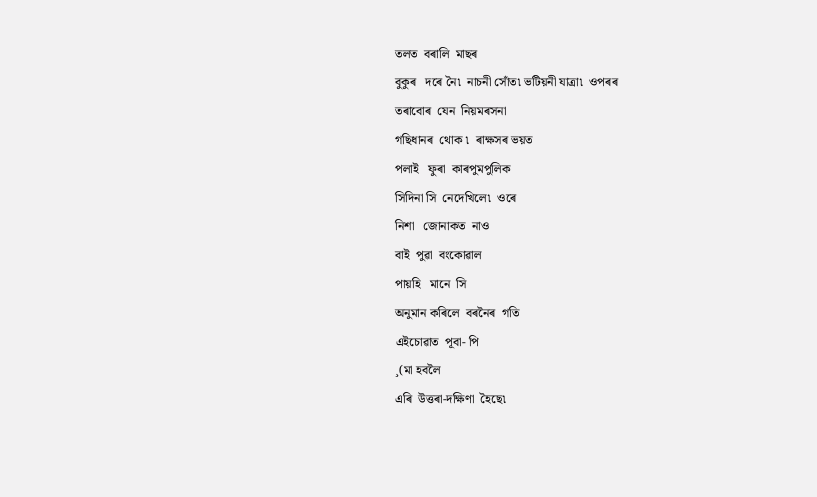তলত  বৰালি  মাছৰ
বুকুৰ   দৰে নৈ৷  নাচনী সোঁত৷ ভটিয়নী যাত্ৰা৷  ওপৰৰ
তৰাবোৰ  যেন  নিয়মৰসনা
গছিধানৰ  থোক ৷  ৰাক্ষসৰ ভয়ত
পলাই   ফুৰা  কাৰপুমপুলিক
সিদিনা সি  নেদেখিলে৷  ওৰে
নিশা   জোনাকত  নাও
বাই  পুৱা  বংকোৱাল
পায়হি   মানে  সি
অনুমান কৰিলে  বৰনৈৰ  গতি
এইচোৱাত  পূবা- পি
¸(মা হবলৈ
এৰি  উত্তৰা-দক্ষিণা  হৈছে৷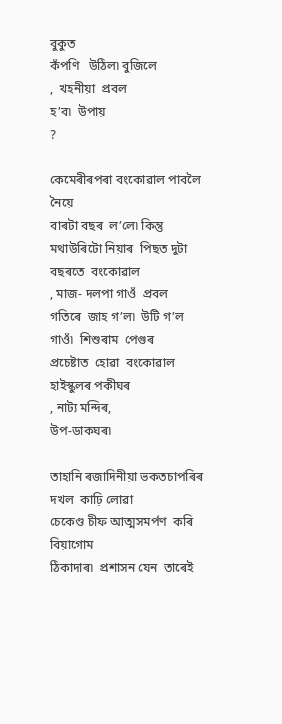বুকুত
কঁপণি   উঠিল৷ বুজিলে
,  খহনীয়া  প্ৰবল
হ’ব৷  উপায়
?

কেমেৰীৰপৰা বংকোৱাল পাবলৈ  নৈয়ে
বাৰটা বছৰ  ল’লে৷ কিন্তু   মথাউৰিটো নিয়াৰ  পিছত দুটা বছৰতে  বংকোৱাল
, মাজ- দলপা গাওঁ  প্ৰবল
গতিৰে  জাহ গ’ল৷  উটি গ’ল
গাওঁ৷  শিশুৰাম  পেগুৰ
প্ৰচেষ্টাত  হোৱা  বংকোৱাল
হাইস্কুলৰ পকীঘৰ
, নাট্য মন্দিৰ,
উপ-ডাকঘৰ৷

তাহানি ৰজাদিনীয়া ভকতচাপৰিৰ দখল  কাঢ়ি লোৱা
চেকেণ্ড চীফ আত্মসমৰ্পণ  কৰি   বিয়াগোম
ঠিকাদাৰ৷  প্ৰশাসন যেন  তাৰেই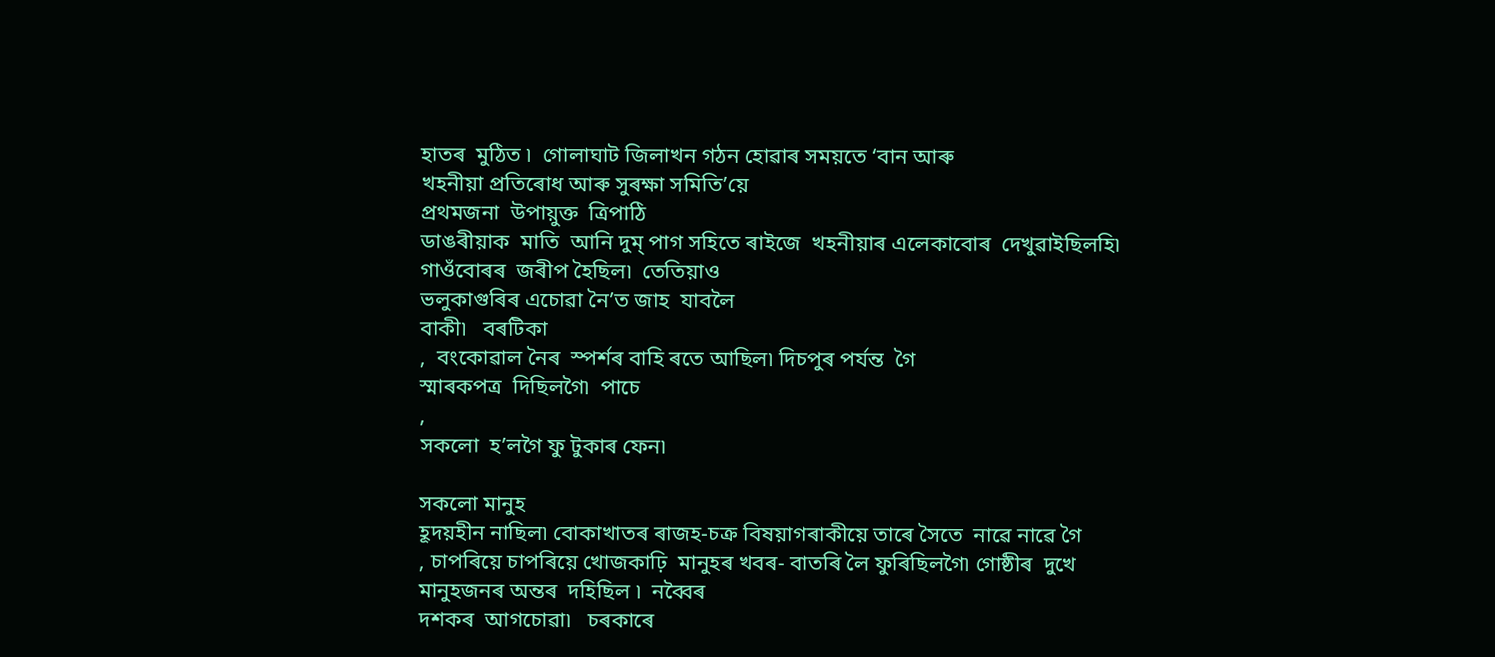হাতৰ  মুঠিত ৷  গোলাঘাট জিলাখন গঠন হোৱাৰ সময়তে ‘বান আৰু
খহনীয়া প্ৰতিৰোধ আৰু সুৰক্ষা সমিতি’য়ে
প্ৰথমজনা  উপায়ুক্ত  ত্ৰিপাঠি
ডাঙৰীয়াক  মাতি  আনি দুম্‌ পাগ সহিতে ৰাইজে  খহনীয়াৰ এলেকাবোৰ  দেখুৱাইছিলহি৷
গাওঁবোৰৰ  জৰীপ হৈছিল৷  তেতিয়াও
ভলুকাগুৰিৰ এচোৱা নৈ’ত জাহ  যাবলৈ
বাকী৷   বৰটিকা
,  বংকোৱাল নৈৰ  স্পৰ্শৰ বাহি ৰতে আছিল৷ দিচপুৰ পৰ্যন্ত  গৈ
স্মাৰকপত্ৰ  দিছিলগৈ৷  পাচে
,
সকলো  হ’লগৈ ফু টুকাৰ ফেন৷

সকলো মানুহ
হূদয়হীন নাছিল৷ বোকাখাতৰ ৰাজহ-চক্ৰ বিষয়াগৰাকীয়ে তাৰে সৈতে  নাৱে নাৱে গৈ
, চাপৰিয়ে চাপৰিয়ে খোজকাঢ়ি  মানুহৰ খবৰ- বাতৰি লৈ ফুৰিছিলগৈ৷ গোষ্ঠীৰ  দুখে
মানুহজনৰ অন্তৰ  দহিছিল ৷  নব্বৈৰ
দশকৰ  আগচোৱা৷   চৰকাৰে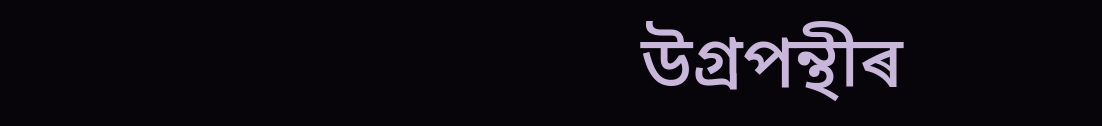উগ্ৰপন্থীৰ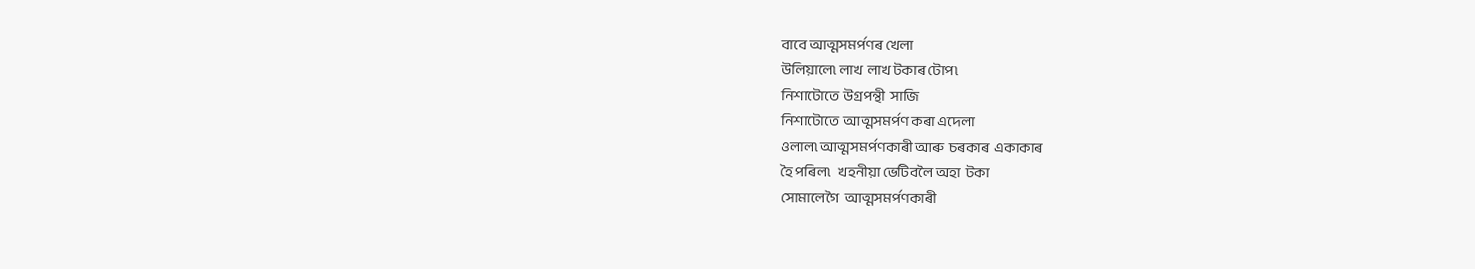বাবে আত্মসমৰ্পণৰ খেলা
উলিয়ালে৷ লাখ  লাখ টকাৰ টোপ৷
নিশাটোতে  উগ্ৰপন্থী  সাজি
নিশাটোতে  আত্মসমৰ্পণ কৰা এদেলা
ওলাল৷ আত্মসমৰ্পণকাৰী আৰু  চৰকাৰ  একাকাৰ
হৈ পৰিল৷   খহনীয়া ভেটিবলৈ অহা  টকা
সোমালেগৈ  আত্মসমৰ্পণকাৰী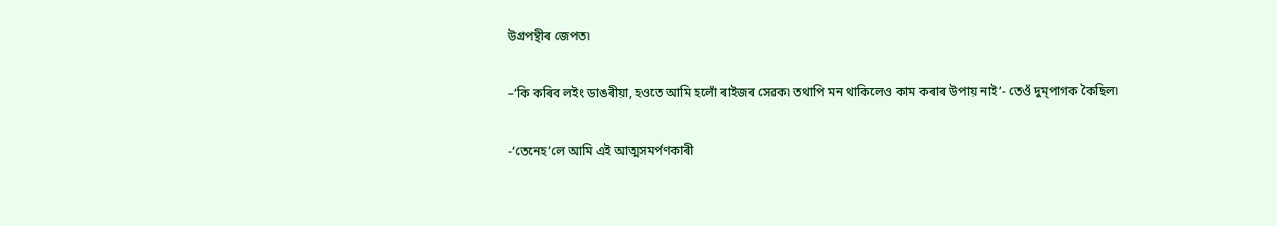উগ্ৰপন্থীৰ জেপত৷

–‘কি কৰিব লইং ডাঙৰীয়া, হওতে আমি হলোঁ ৰাইজৰ সেৱক৷ তথাপি মন থাকিলেও কাম কৰাৰ উপায় নাই’- তেওঁ দুম্‌পাগক কৈছিল৷

-‘তেনেহ’লে আমি এই আত্মসমৰ্পণকাৰী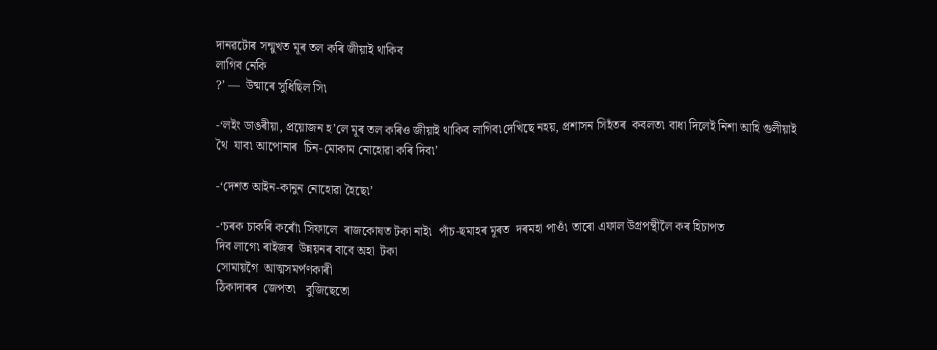দানৱটোৰ সন্মুখত মূৰ তল কৰি জীয়াই থাকিব
লাগিব নেকি
?’ —  উষ্মাৰে সুধিছিল সি৷

-‘লইং ডাঙৰীয়া, প্ৰয়োজন হ’লে মূৰ তল কৰিও জীয়াই থাকিব লাগিব৷দেখিছে নহয়, প্ৰশাসন সিহঁতৰ  কবলত৷ বাধা দিলেই নিশা আহি গুলীয়াই
থৈ  যাব৷ আপোনাৰ  চিন-মোকাম নোহোৱা কৰি দিব৷’

-‘দেশত আইন-কানুন নোহোৱা হৈছে৷’

-‘চৰক চাকৰি কৰোঁ৷ সিফালে  ৰাজকোষত টকা নাই৷  পাঁচ-ছমাহৰ মূৰত  দৰমহা পাওঁ৷ তাৰো এফাল উগ্ৰপন্থীলৈ কৰ হিচাপত
দিব লাগে৷ ৰাইজৰ  উন্নয়নৰ বাবে অহা  টকা
সোমায়গৈ  আত্মসমৰ্পণকাৰী
ঠিকাদাৰৰ  জেপত৷   বুজিছেতো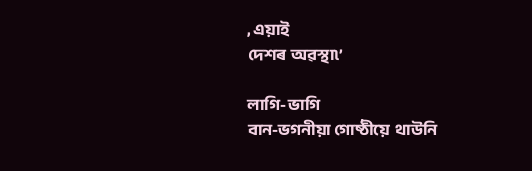, এয়াই
দেশৰ  অৱস্থা৷’

লাগি- ভাগি
বান-ভগনীয়া গোষ্ঠীয়ে  থাউনি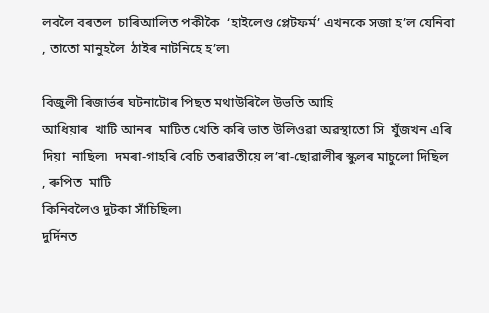লবলৈ বৰতল  চাৰিআলিত পকীকৈ  ‘হাইলেণ্ড প্লেটফৰ্ম’ এখনকে সজা হ’ল যেনিবা
, তাতো মানুহলৈ  ঠাইৰ নাটনিহে হ’ল৷

বিজুলী ৰিজাৰ্ভৰ ঘটনাটোৰ পিছত মথাউৰিলৈ উভতি আহি
আধিয়াৰ  খাটি আনৰ  মাটিত খেতি কৰি ভাত উলিওৱা অৱস্থাতো সি  যুঁজখন এৰি
দিয়া  নাছিল৷  দমৰা-গাহৰি বেচি তৰাৱতীয়ে ল’ৰা-ছোৱালীৰ স্কুলৰ মাচুলো দিছিল
, ৰুপিত  মাটি
কিনিবলৈও দুটকা সাঁচিছিল৷
দুৰ্দিনত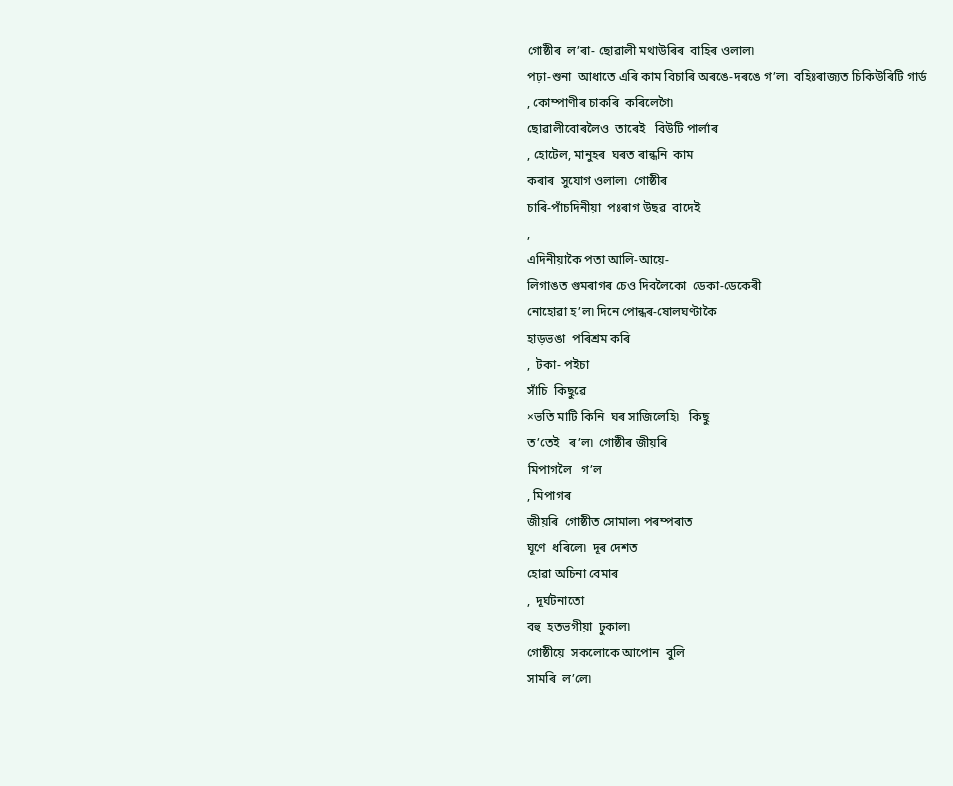গোষ্ঠীৰ  ল’ৰা- ছোৱালী মথাউৰিৰ  বাহিৰ ওলাল৷
পঢ়া-শুনা  আধাতে এৰি কাম বিচাৰি অৰঙে-দৰঙে গ’ল৷  বহিঃৰাজ্যত চিকিউৰিটি গাৰ্ড
, কোম্পাণীৰ চাকৰি  কৰিলেগৈ৷
ছোৱালীবোৰলৈও  তাৰেই   বিউটি পাৰ্লাৰ
, হোটেল, মানুহৰ  ঘৰত ৰান্ধনি  কাম
কৰাৰ  সুযোগ ওলাল৷  গোষ্ঠীৰ
চাৰি-পাঁচদিনীয়া  পঃৰাগ উছৱ  বাদেই
,
এদিনীয়াকৈ পতা আলি-আয়ে-
লিগাঙত গুমৰাগৰ চেও দিবলৈকো  ডেকা-ডেকেৰী
নোহোৱা হ’ল৷ দিনে পোন্ধৰ-ষোলঘণ্টাকৈ
হাড়ভঙা  পৰিশ্ৰম কৰি
,  টকা- পইচা
সাঁচি  কিছুৱে
×ভতি মাটি কিনি  ঘৰ সাজিলেহি৷   কিছু
ত’তেই   ৰ’ল৷  গোষ্ঠীৰ জীয়ৰি
মিপাগলৈ   গ’ল
, মিপাগৰ
জীয়ৰি  গোষ্ঠীত সোমাল৷ পৰম্পৰাত
ঘূণে  ধৰিলে৷  দূৰ দেশত
হোৱা অচিনা বেমাৰ
,  দূৰ্ঘটনাতো
বহু  হতভগীয়া  ঢুকাল৷
গোষ্ঠীয়ে  সকলোকে আপোন  বুলি
সামৰি  ল’লে৷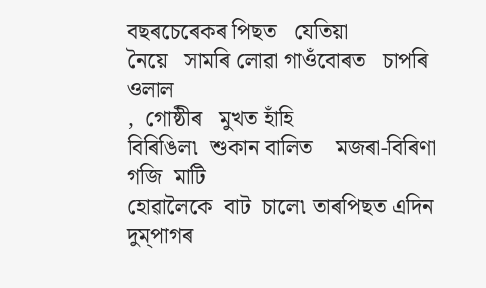বছৰচেৰেকৰ পিছত   যেতিয়া
নৈয়ে   সামৰি লোৱা গাওঁবোৰত   চাপৰি ওলাল
,  গোষ্ঠীৰ   মুখত হাঁহি
বিৰিঙিল৷  শুকান বালিত    মজৰা-বিৰিণা
গজি  মাটি
হোৱালৈকে  বাট  চালে৷ তাৰপিছত এদিন  দুম্‌পাগৰ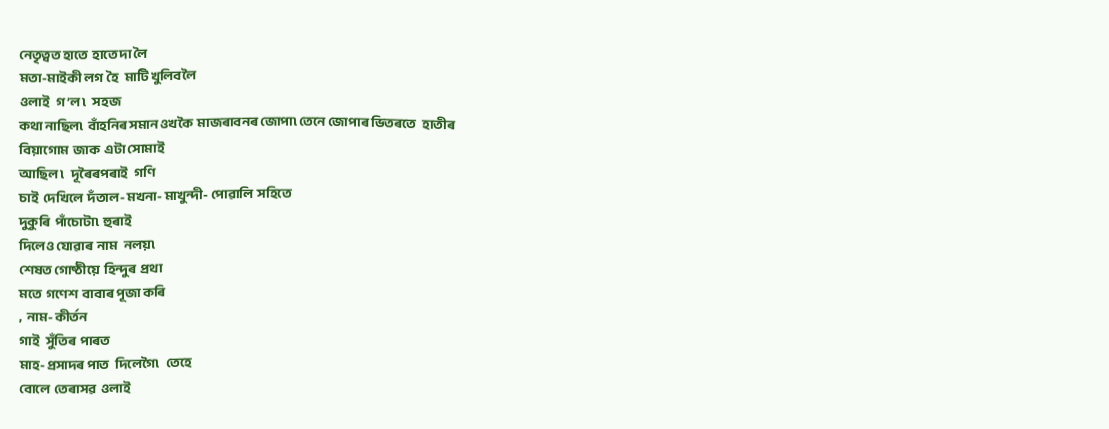নেতৃত্বত হাতে  হাতে দা লৈ
মতা-মাইকী লগ  হৈ   মাটি খুলিবলৈ
ওলাই   গ’ল ৷   সহজ
কথা নাছিল৷  বাঁহনিৰ সমান ওখকৈ  মাজৰাবনৰ জোপা৷ তেনে জোপাৰ ভিতৰতে   হাতীৰ
বিয়াগোম  জাক  এটা সোমাই
আছিল ৷   দূৰৈৰপৰাই   গণি
চাই  দেখিলে  দঁতাল- মখনা- মাখুন্দী- পোৱালি  সহিতে
দুকুৰি  পাঁচোটা৷  হুৰাই
দিলেও যোৱাৰ  নাম   নলয়৷
শেষত গোষ্ঠীয়ে  হিন্দুৰ  প্ৰথা
মতে  গণেশ  বাবাৰ পূজা কৰি
,  নাম- কীৰ্তন
গাই   সুঁতিৰ  পাৰত
মাহ- প্ৰসাদৰ পাত   দিলেগৈ৷   তেহে
বোলে  তেৰাসৱ  ওলাই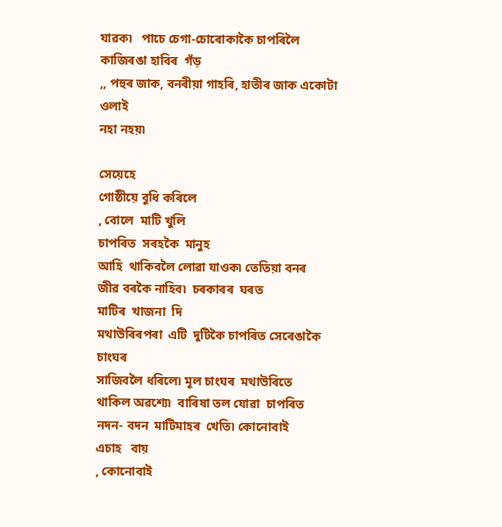যাৱক৷   পাচে চেগা-চোৰোকাকৈ চাপৰিলৈ
কাজিৰঙা হাবিৰ  গঁড়
,, পহুৰ জাক, বনৰীয়া গাহৰি, হাতীৰ জাক একোটা  ওলাই
নহা নহয়৷

সেয়েহে
গোষ্ঠীয়ে বুধি কৰিলে
, বোলে  মাটি খুলি
চাপৰিত  সৰহকৈ  মানুহ
আহি  থাকিবলৈ লোৱা যাওক৷ তেতিয়া বনৰ
জীৱ বৰকৈ নাহিব৷  চৰকাৰৰ  ঘৰত
মাটিৰ  খাজনা  দি
মথাউৰিৰপৰা  এটি  দুটিকৈ চাপৰিত সেৰেঙাকৈ  চাংঘৰ
সাজিবলৈ ধৰিলে৷ মূল চাংঘৰ  মথাউৰিতে
থাকিল অৱশ্যে৷  বাৰিষা তল যোৱা  চাপৰিত
নদন- বদন  মাটিমাহৰ  খেতি৷ কোনোবাই
এচাহ   বায়
, কোনোবাই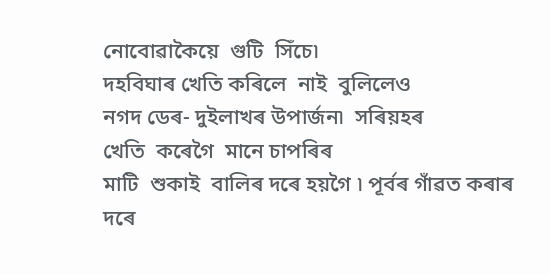নোবোৱাকৈয়ে  গুটি  সিঁচে৷
দহবিঘাৰ খেতি কৰিলে  নাই  বুলিলেও
নগদ ডেৰ- দুইলাখৰ উপাৰ্জন৷  সৰিয়হৰ
খেতি  কৰেগৈ  মানে চাপৰিৰ
মাটি  শুকাই  বালিৰ দৰে হয়গৈ ৷ পূৰ্বৰ গাঁৱত কৰাৰ  দৰে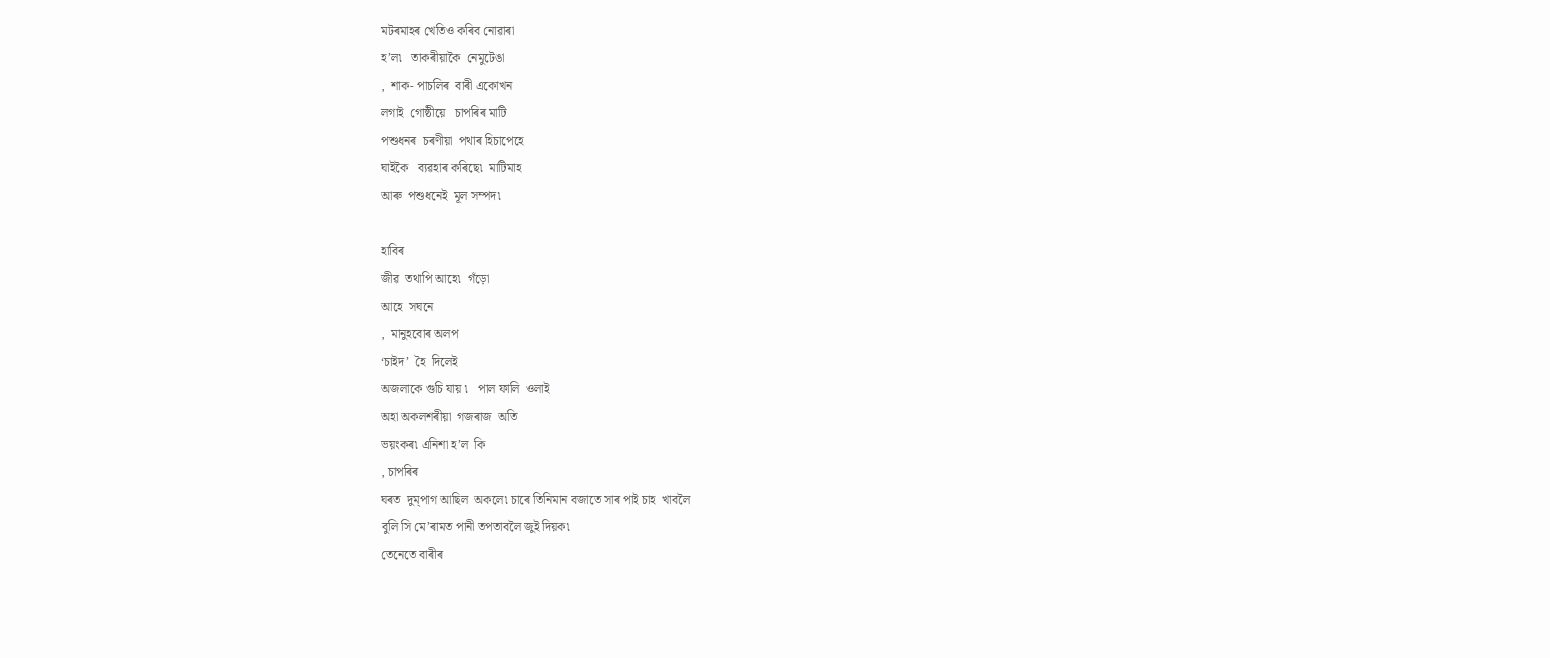মটৰমাহৰ খেতিও কৰিব নোৱাৰা
হ’ল৷   তাকৰীয়াকৈ  নেমুটেঙা
,  শাক- পাচলিৰ  বাৰী একোখন
লগাই  গোষ্ঠীয়ে   চাপৰিৰ মাটি
পশুধনৰ  চৰণীয়া  পথাৰ হিচাপেহে
ঘাইকৈ   ব্যৱহাৰ কৰিছে৷  মাটিমাহ
আৰু  পশুধনেই  মূল সম্পদ৷

হাবিৰ
জীৱ  তথাপি আহে৷  গঁড়ো
আহে  সঘনে
,  মানুহবোৰ অলপ
‘চাইদ’  হৈ  দিলেই
অজলাকে গুচি যায় ৷   পাল ফালি  ওলাই
অহা অকলশৰীয়া  গজৰাজ  অতি
ভয়ংকৰ৷ এনিশা হ’ল  কি
, চাপৰিৰ
ঘৰত  দুম্‌পাগ আছিল  অকলে৷ চাৰে তিনিমান বজাতে সাৰ পাই চাহ  খাবলৈ
বুলি সি মে’ৰামত পানী তপতাবলৈ জুই দিয়ক৷
তেনেতে বাৰীৰ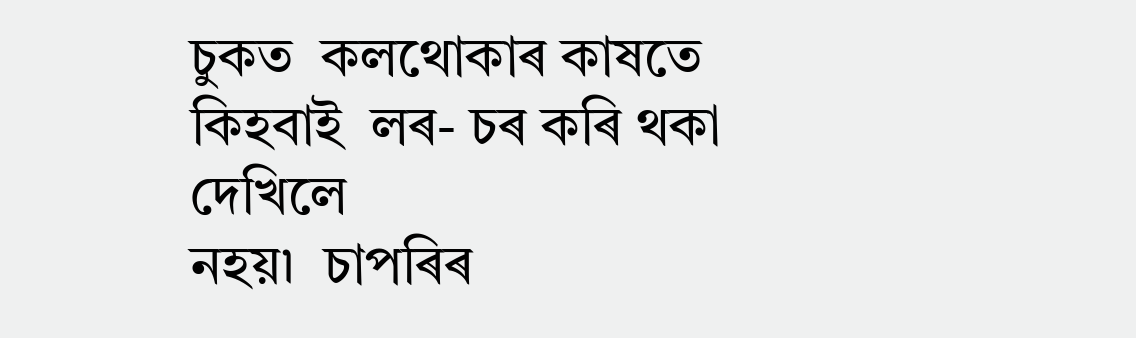চুকত  কলথোকাৰ কাষতে
কিহবাই  লৰ- চৰ কৰি থকা দেখিলে
নহয়৷  চাপৰিৰ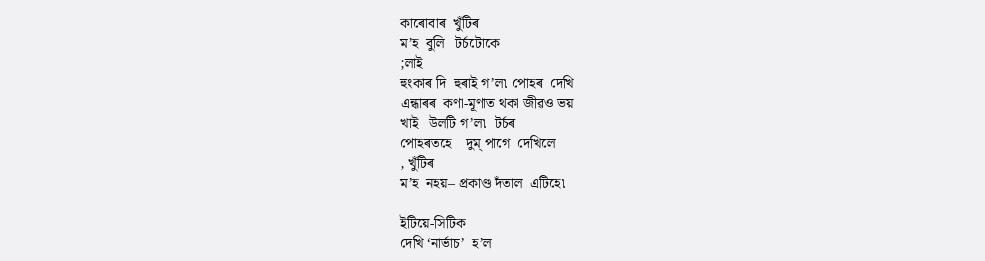কাৰোবাৰ  খুঁটিৰ
ম’হ  বুলি   টৰ্চটোকে
;লাই
হুংকাৰ দি  হুৰাই গ’ল৷ পোহৰ  দেখি
এন্ধাৰৰ  কণা-মূণাত থকা জীৱও ভয়
খাই   উলটি গ’ল৷  টৰ্চৰ
পোহৰতহে    দুম্‌ পাগে  দেখিলে
, খুঁটিৰ
ম’হ  নহয়– প্ৰকাণ্ড দঁতাল  এটিহে৷

ইটিয়ে-সিটিক
দেখি ‘নাৰ্ভাচ’  হ’ল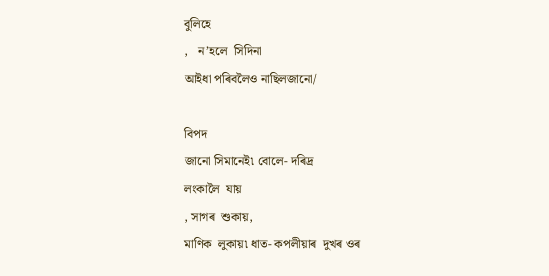বুলিহে
,   ন’হলে  সিদিনা
আইধা পৰিবলৈও নাছিলজানো/

বিপদ
জানো সিমানেই৷ বোলে- দৰিদ্ৰ
লংকালৈ  যায়
, সাগৰ  শুকায়,
মাণিক  লুকায়৷ ধাত- কপলীয়াৰ  দুখৰ ওৰ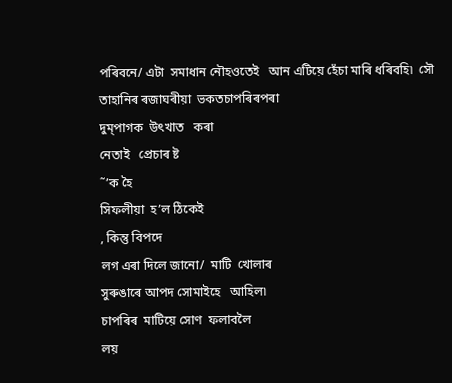পৰিবনে/ এটা  সমাধান নৌহওতেই   আন এটিয়ে হেঁচা মাৰি ধৰিবহি৷  সৌ তাহানিৰ ৰজাঘৰীয়া  ভকতচাপৰিৰপৰা
দুম্‌পাগক  উৎখাত   কৰা
নেতাই   প্ৰেচাৰ ষ্ট
˜’ক হৈ
সিফলীয়া  হ’ল ঠিকেই
, কিন্তু বিপদে
লগ এৰা দিলে জানো/  মাটি  খোলাৰ
সুৰুঙাৰে আপদ সোমাইহে   আহিল৷
চাপৰিৰ  মাটিয়ে সোণ  ফলাবলৈ
লয়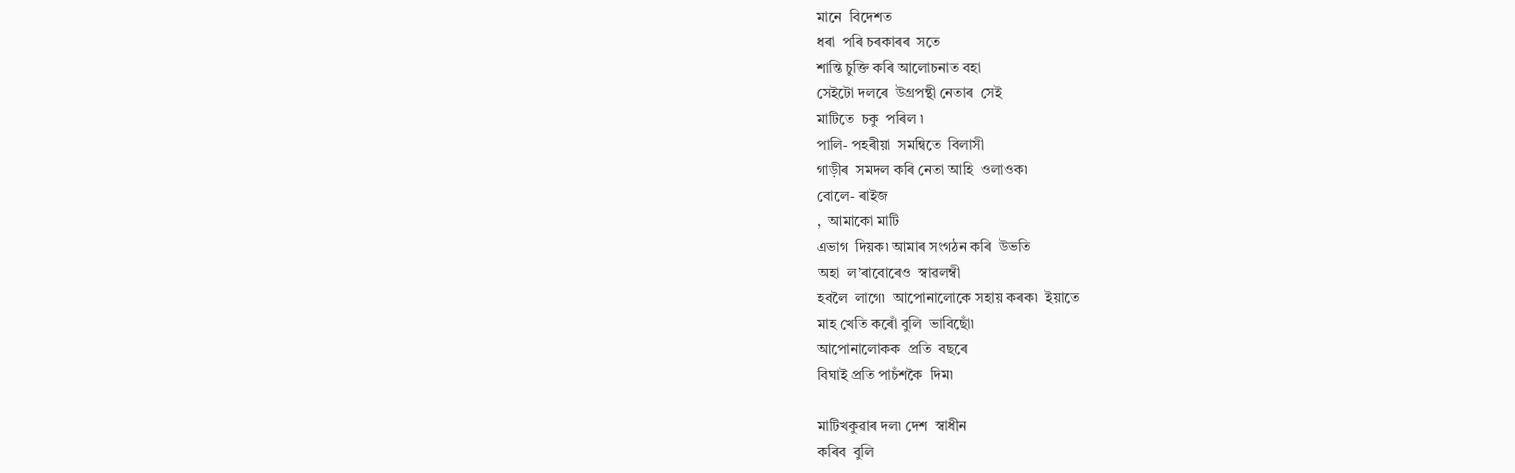মানে  বিদেশত
ধৰা  পৰি চৰকাৰৰ  সতে
শান্তি চুক্তি কৰি আলোচনাত বহা
সেইটো দলৰে  উগ্ৰপন্থী নেতাৰ  সেই
মাটিতে  চকু  পৰিল ৷
পালি- পহৰীয়া  সমন্বিতে  বিলাসী
গাড়ীৰ  সমদল কৰি নেতা আহি  ওলাওক৷
বোলে- ৰাইজ
,  আমাকো মাটি
এভাগ  দিয়ক৷ আমাৰ সংগঠন কৰি  উভতি
অহা  ল’ৰাবোৰেও  স্বাৱলম্বী
হবলৈ  লাগে৷  আপোনালোকে সহায় কৰক৷  ইয়াতে
মাহ খেতি কৰোঁ বুলি  ভাবিছোঁ৷
আপোনালোকক  প্ৰতি  বছৰে
বিঘাই প্ৰতি পাচঁশকৈ  দিম৷

মাটিখকুৱাৰ দল৷ দেশ  স্বাধীন
কৰিব  বুলি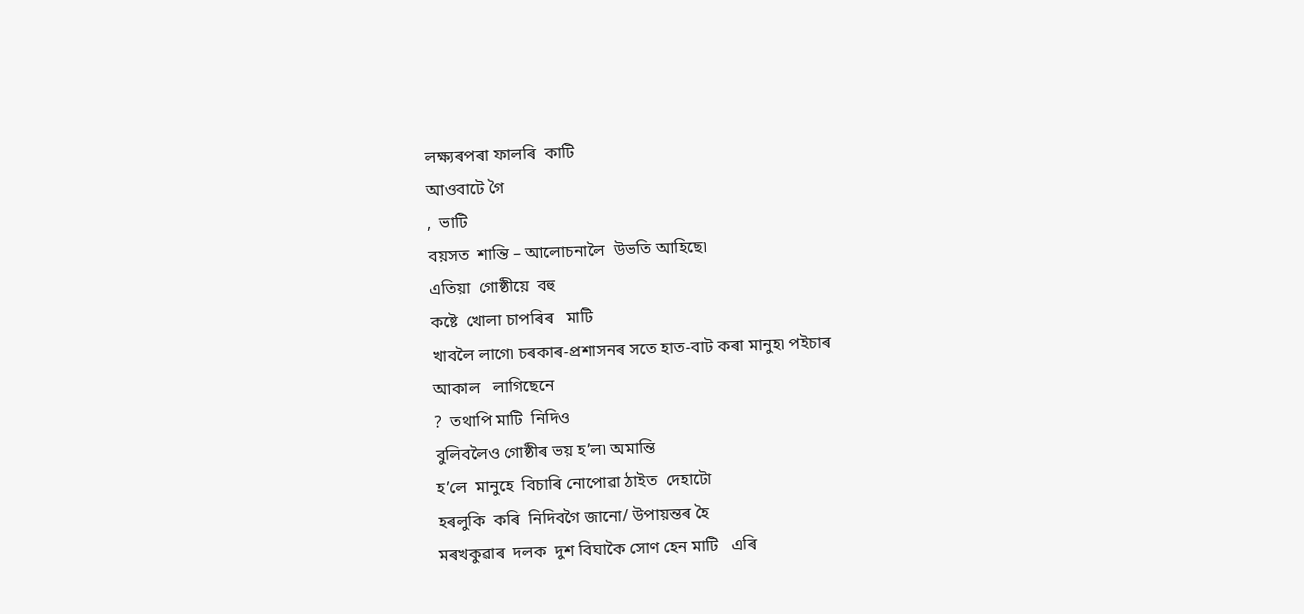লক্ষ্যৰপৰা ফালৰি  কাটি
আওবাটে গৈ
,  ভাটি
বয়সত  শান্তি – আলোচনালৈ  উভতি আহিছে৷
এতিয়া  গোষ্ঠীয়ে  বহু
কষ্টে  খোলা চাপৰিৰ   মাটি
খাবলৈ লাগে৷ চৰকাৰ-প্ৰশাসনৰ সতে হাত-বাট কৰা মানুহ৷ পইচাৰ
আকাল   লাগিছেনে
?  তথাপি মাটি  নিদিও
বুলিবলৈও গোষ্ঠীৰ ভয় হ’ল৷ অমান্তি
হ’লে  মানুহে  বিচাৰি নোপোৱা ঠাইত  দেহাটো
হৰলুকি  কৰি  নিদিবগৈ জানো/ উপায়ন্তৰ হৈ
মৰখকুৱাৰ  দলক  দুশ বিঘাকৈ সোণ হেন মাটি   এৰি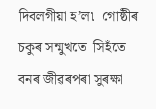দিবলগীয়া হ’ল৷  গোষ্ঠীৰ
চকুৰ সন্মুখতে  সিহঁতে   বনৰ জীৱৰপৰা সুৰক্ষা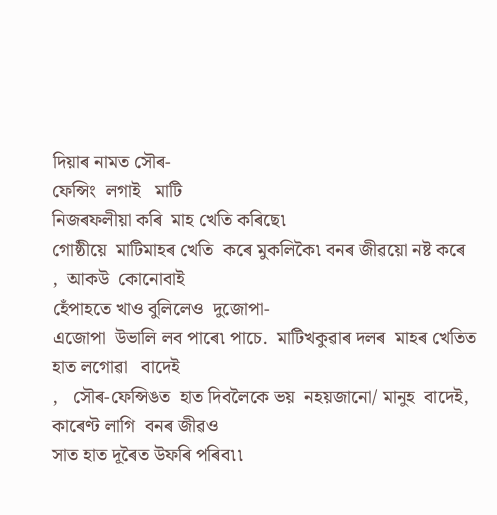দিয়াৰ নামত সৌৰ-
ফেন্সিং  লগাই   মাটি
নিজৰফলীয়া কৰি  মাহ খেতি কৰিছে৷
গোষ্ঠীয়ে  মাটিমাহৰ খেতি  কৰে মুকলিকৈ৷ বনৰ জীৱয়ো নষ্ট কৰে
,  আকউ  কোনোবাই
হেঁপাহতে খাও বুলিলেও  দুজোপা-
এজোপা  উভালি লব পাৰে৷ পাচে.  মাটিখকুৱাৰ দলৰ  মাহৰ খেতিত হাত লগোৱা   বাদেই
,   সৌৰ-ফেন্সিঙত  হাত দিবলৈকে ভয়  নহয়জানো/ মানুহ  বাদেই, কাৰেণ্ট লাগি  বনৰ জীৱও
সাত হাত দূৰৈত উফৰি পৰিব৷৷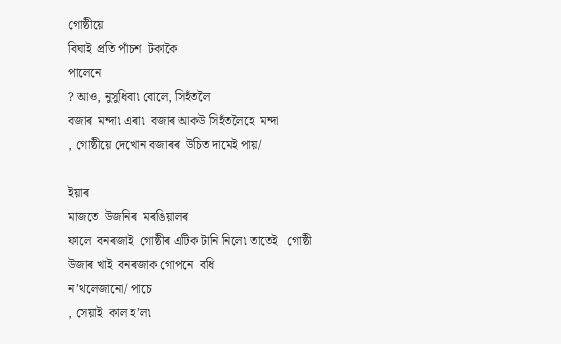গোষ্ঠীয়ে
বিঘাই  প্ৰতি পাঁচশ  টকাকৈ
পালেনে
? আও, নুসুধিবা৷ বোলে, সিহঁতলৈ
বজাৰ  মন্দা৷ এৰা৷  বজাৰ আকউ সিহঁতলৈহে  মন্দা
, গোষ্ঠীয়ে দেখোন বজাৰৰ  উচিত দামেই পায়/

ইয়াৰ
মাজতে  উজনিৰ  মৰঙিয়ালৰ
ফালে  বনৰজাই  গোষ্ঠীৰ এটিক টানি নিলে৷ তাতেই   গোষ্ঠী
উজাৰ খাই  বনৰজাক গোপনে  বধি
ন’থলেজানো/ পাচে
, সেয়াই  কাল হ’ল৷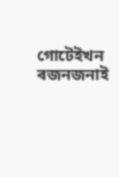গোটেইখন  ৰজনজনাই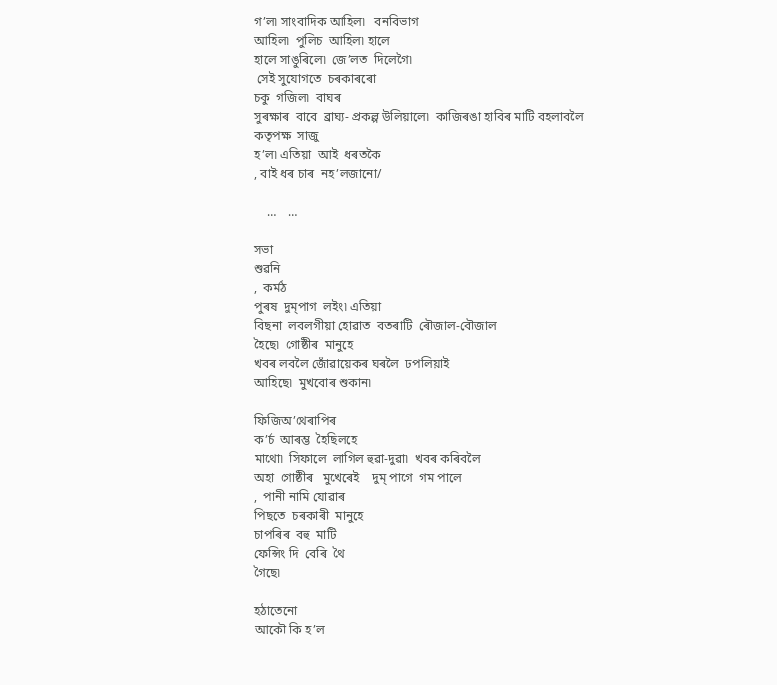গ’ল৷ সাংবাদিক আহিল৷   বনবিভাগ
আহিল৷  পুলিচ  আহিল৷ হালে
হালে সাঙুৰিলে৷  জে’লত  দিলেগৈ৷
 সেই সুযোগতে  চৰকাৰৰো
চকু  গজিল৷  বাঘৰ
সুৰক্ষাৰ  বাবে  ব্ৰাঘ্য- প্ৰকল্প উলিয়ালে৷  কাজিৰঙা হাবিৰ মাটি বহলাবলৈ কতৃপক্ষ  সাজু
হ’ল৷ এতিয়া  আই  ধৰতকৈ
, বাই ধৰ চাৰ  নহ’লজানো/

    …    …

সভা
শুৱনি
,  কৰ্মঠ
পুৰষ  দুম্‌পাগ  লইং৷ এতিয়া
বিছনা  লবলগীয়া হোৱাত  বতৰাটি  ৰৌজাল-বৌজাল
হৈছে৷  গোষ্ঠীৰ  মানুহে
খবৰ লবলৈ জোঁৱায়েকৰ ঘৰলৈ  ঢপলিয়াই
আহিছে৷  মুখবোৰ শুকান৷

ফিজিঅ’থেৰাপিৰ
ক’ৰ্চ  আৰম্ভ  হৈছিলহে
মাথো৷  সিফালে  লাগিল হুৱা-দুৱা৷  খবৰ কৰিবলৈ
অহা  গোষ্ঠীৰ   মুখেৰেই    দুম্‌ পাগে  গম পালে
,  পানী নামি যোৱাৰ
পিছতে  চৰকাৰী  মানুহে
চাপৰিৰ  বহু  মাটি
ফেন্সিং দি  বেৰি  থৈ
গৈছে৷

হঠাতেনো
আকৌ কি হ’ল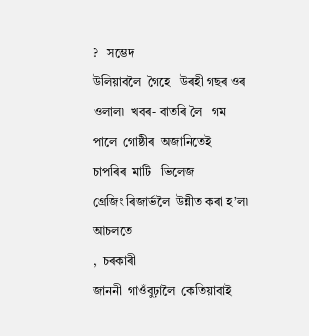?   সম্ভেদ
উলিয়াবলৈ  গৈহে   উৰহী গছৰ ওৰ
ওলাল৷  খবৰ- বাতৰি লৈ   গম
পালে  গোষ্ঠীৰ  অজানিতেই
চাপৰিৰ  মাটি   ভিলেজ
গ্ৰেজিং ৰিজাৰ্ভলৈ  উন্নীত কৰা হ’ল৷
আচলতে
,  চৰকাৰী
জাননী  গাওঁবুঢ়ালৈ  কেতিয়াবাই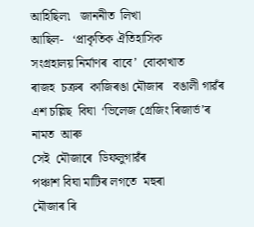আহিছিল৷   জাননীত  লিখা
আছিল-   ‘প্ৰাকৃতিক ঐতিহাসিক
সংগ্ৰহালয় নিৰ্মাণৰ  বাবে’  বোকাখাত
ৰাজহ  চক্ৰৰ  কাজিৰঙা মৌজাৰ   বঙালী গাৱঁৰ
এশ চল্লিছ  বিঘা  ‘ভিলেজ গ্ৰেজিং ৰিজাৰ্ভ’ৰ নামত  আৰু
সেই  মৌজাৰে  ডিফলুগাৱঁৰ
পঞ্চাশ বিঘা মাটিৰ লগতে  মহুৰা
মৌজাৰ ৰি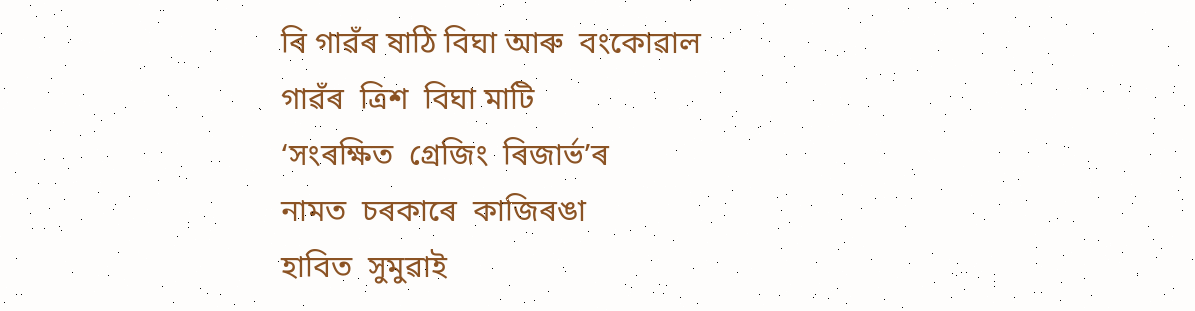ৰি গাৱঁৰ ষাঠি বিঘা আৰু  বংকোৱাল
গাৱঁৰ  ত্ৰিশ  বিঘা মাটি
‘সংৰক্ষিত  গ্ৰেজিং  ৰিজাৰ্ভ’ৰ
নামত  চৰকাৰে  কাজিৰঙা
হাবিত  সুমুৱাই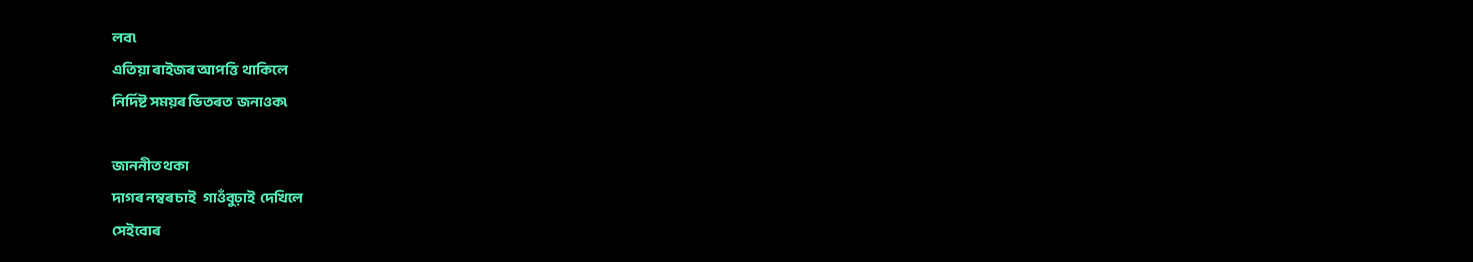লব৷
এতিয়া ৰাইজৰ আপত্তি  থাকিলে
নিৰ্দিষ্ট সময়ৰ ভিতৰত  জনাওক৷

জাননীত থকা
দাগৰ নম্বৰ চাই   গাওঁবুঢ়াই  দেখিলে
সেইবোৰ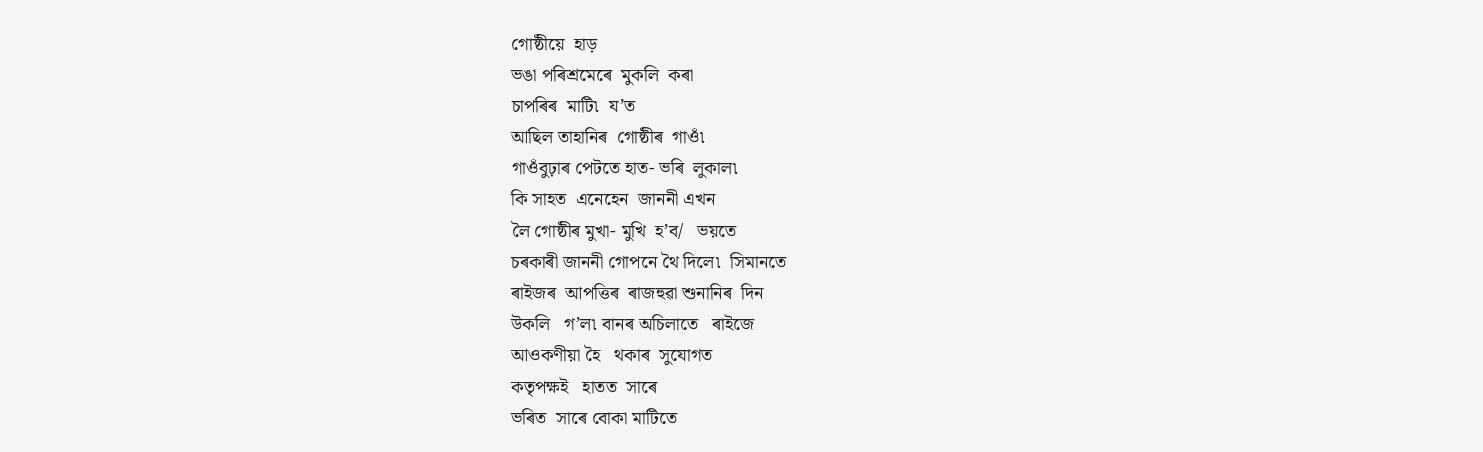গোষ্ঠীয়ে  হাড়
ভঙা পৰিশ্ৰমেৰে  মুকলি  কৰা
চাপৰিৰ  মাটি৷  য’ত
আছিল তাহানিৰ  গোষ্ঠীৰ  গাওঁ৷
গাওঁবুঢ়াৰ পেটতে হাত- ভৰি  লুকাল৷
কি সাহত  এনেহেন  জাননী এখন
লৈ গোষ্ঠীৰ মুখা- মুখি  হ’ব/   ভয়তে
চৰকাৰী জাননী গোপনে থৈ দিলে৷  সিমানতে
ৰাইজৰ  আপত্তিৰ  ৰাজহুৱা শুনানিৰ  দিন
উকলি   গ’ল৷ বানৰ অচিলাতে   ৰাইজে
আওকণীয়া হৈ   থকাৰ  সুযোগত
কতৃপক্ষই   হাতত  সাৰে
ভৰিত  সাৰে বোকা মাটিতে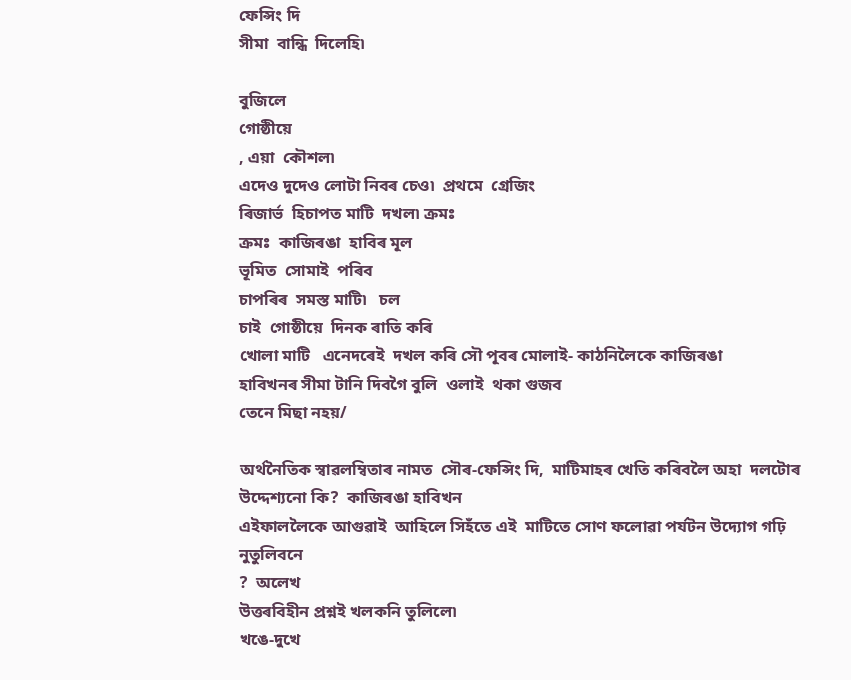ফেন্সিং দি
সীমা  বান্ধি  দিলেহি৷

বুজিলে
গোষ্ঠীয়ে
, এয়া  কৌশল৷
এদেও দুদেও লোটা নিবৰ চেও৷  প্ৰথমে  গ্ৰেজিং
ৰিজাৰ্ভ  হিচাপত মাটি  দখল৷ ক্ৰমঃ
ক্ৰমঃ  কাজিৰঙা  হাবিৰ মূল
ভূমিত  সোমাই  পৰিব
চাপৰিৰ  সমস্ত মাটি৷   চল
চাই  গোষ্ঠীয়ে  দিনক ৰাতি কৰি
খোলা মাটি   এনেদৰেই  দখল কৰি সৌ পূবৰ মোলাই- কাঠনিলৈকে কাজিৰঙা
হাবিখনৰ সীমা টানি দিবগৈ বুলি  ওলাই  থকা গুজব
তেনে মিছা নহয়/

অৰ্থনৈতিক স্বাৱলম্বিতাৰ নামত  সৌৰ-ফেন্সিং দি,  মাটিমাহৰ খেতি কৰিবলৈ অহা  দলটোৰ উদ্দেশ্যনো কি?  কাজিৰঙা হাবিখন
এইফাললৈকে আগুৱাই  আহিলে সিহঁতে এই  মাটিতে সোণ ফলোৱা পৰ্যটন উদ্যোগ গঢ়ি  নুতুলিবনে
?  অলেখ
উত্তৰবিহীন প্ৰশ্নই খলকনি তুলিলে৷
খঙে-দুখে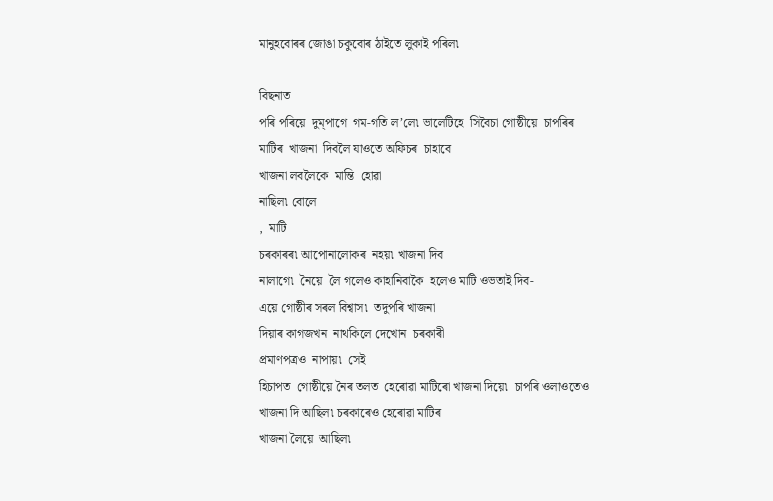মানুহবোৰৰ জোঙা চকুবোৰ ঠাইতে লুকাই পৰিল৷

বিছনাত
পৰি পৰিয়ে  দুম্‌পাগে  গম-গতি ল’লে৷ ভালেটিহে  সিবৈচা গোষ্ঠীয়ে  চাপৰিৰ
মাটিৰ  খাজনা  দিবলৈ যাওতে অফিচৰ  চাহাবে
খাজনা লবলৈকে  মান্তি  হোৱা
নাছিল৷ বোলে
,  মাটি
চৰকাৰৰ৷ আপোনালোকৰ  নহয়৷ খাজনা দিব
নালাগে৷  নৈয়ে  লৈ গলেও কাহানিবাকৈ  হলেও মাটি ওভতাই দিব-
এয়ে গোষ্ঠীৰ সৰল বিশ্বাস৷  তদুপৰি খাজনা
দিয়াৰ কাগজখন  নাথকিলে দেখোন  চৰকাৰী
প্ৰমাণপত্ৰও  নাপায়৷  সেই
হিচাপত  গোষ্ঠীয়ে নৈৰ তলত  হেৰোৱা মাটিৰো খাজনা দিয়ে৷  চাপৰি ওলাওতেও
খাজনা দি আছিল৷ চৰকাৰেও হেৰোৱা মাটিৰ
খাজনা লৈয়ে  আছিল৷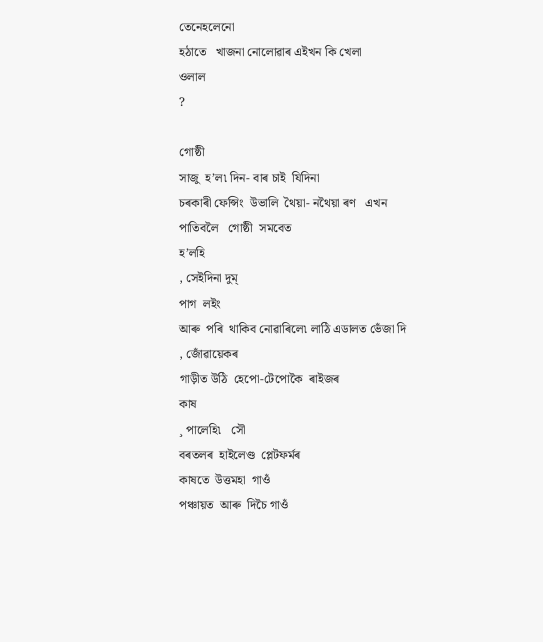তেনেহলেনো
হঠাতে   খাজনা নোলোৱাৰ এইখন কি খেলা
ওলাল
?

গোষ্ঠী
সাজু  হ’ল৷ দিন- বাৰ চাই  যিদিনা
চৰকাৰী ফেন্সিং  উভালি  থৈয়া- নথৈয়া ৰণ   এখন
পাতিবলৈ   গোষ্ঠী  সমবেত
হ’লহি
, সেইদিনা দুম্‌
পাগ  লইং
আৰু  পৰি  থাকিব নোৱাৰিলে৷ লাঠি এডালত ভেঁজা দি
, জোঁৱায়েকৰ
গাড়ীত উঠি  হেপো-টেপোকৈ  ৰাইজৰ
কাষ
¸ পালেহি৷   সৌ
বৰতলৰ  হাইলেণ্ড  প্লেটফৰ্মৰ
কাষতে  উত্তমহা  গাওঁ
পঞ্চায়ত  আৰু  দিচৈ গাওঁ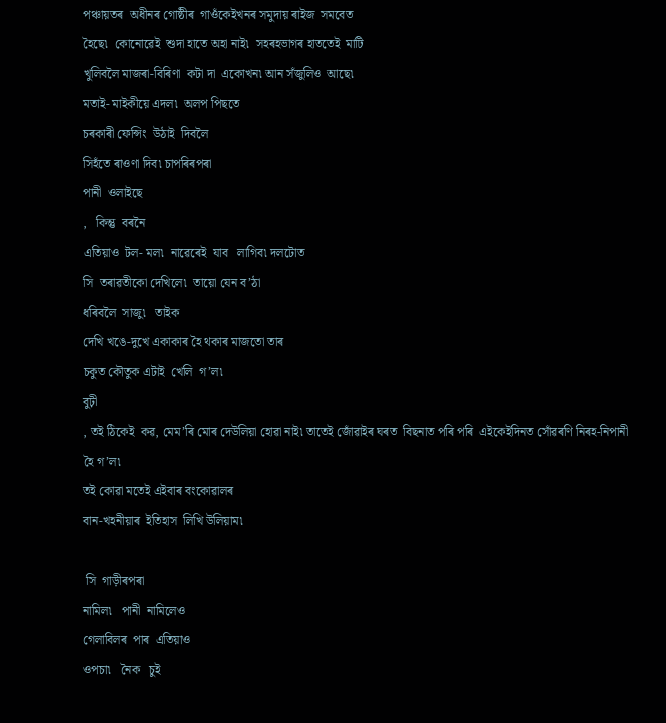পঞ্চায়তৰ  অধীনৰ গোষ্ঠীৰ  গাওঁকেইখনৰ সমুদায় ৰাইজ  সমবেত
হৈছে৷  কোনোৱেই  শুদা হাতে অহা নাই৷  সহৰহভাগৰ হাততেই  মাটি
খুলিবলৈ মাজৰা-বিৰিণা  কটা দা  একোখন৷ আন সঁজুলিও  আছে৷
মতাই- মাইকীয়ে এদল৷  অলপ পিছতে
চৰকাৰী ফেন্সিং  উঠাই  দিবলৈ
সিহঁতে ৰাওণা দিব৷ চাপৰিৰপৰা
পানী  ওলাইছে
,   কিন্তু  বৰনৈ
এতিয়াও  টল- মল৷  নাৱেৰেই  যাব   লাগিব৷ দলটোত
সি  তৰাৱতীকো দেখিলে৷  তায়ো যেন ব’ঠা
ধৰিবলৈ  সাজু৷   তাইক
দেখি খঙে-দুখে একাকাৰ হৈ থকাৰ মাজতো তাৰ
চকুত কৌতুক এটাই  খেলি  গ’ল৷
বুঢ়ী
, তই ঠিকেই  কৱ, মেম’ৰি মোৰ দেউলিয়া হোৱা নাই৷ তাতেই জোঁৱাইৰ ঘৰত  বিছনাত পৰি পৰি  এইকেইদিনত সোঁৱৰণি নিৰহ-নিপানী হৈ গ’ল৷
তই কোৱা মতেই এইবাৰ বংকোৱালৰ
বান-খহনীয়াৰ  ইতিহাস  লিখি উলিয়াম৷

 সি  গাড়ীৰপৰা
নামিল৷   পানী  নামিলেও
গেলাবিলৰ  পাৰ  এতিয়াও
ওপচা৷   নৈক   চুই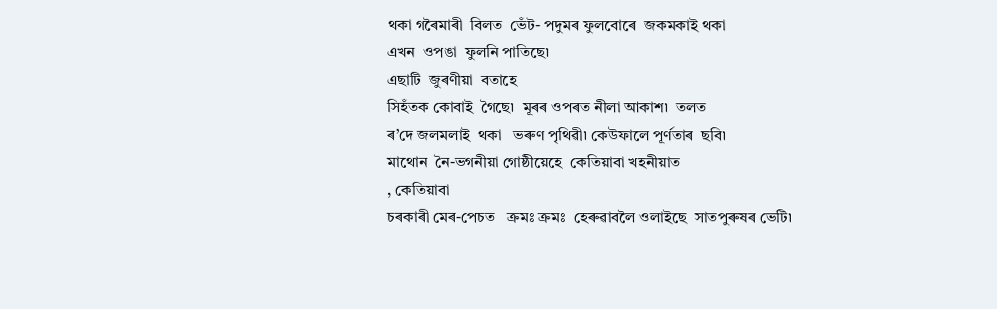থকা গৰৈমাৰী  বিলত  ভেঁট- পদুমৰ ফুলবোৰে  জকমকাই থকা
এখন  ওপঙা  ফুলনি পাতিছে৷
এছাটি  জুৰণীয়া  বতাহে
সিহঁতক কোবাই  গৈছে৷  মূৰৰ ওপৰত নীলা আকাশ৷  তলত
ৰ’দে জলমলাই  থকা   ভৰুণ পৃথিৱী৷ কেউফালে পূৰ্ণতাৰ  ছবি৷
মাথোন  নৈ-ভগনীয়া গোষ্ঠীয়েহে  কেতিয়াবা খহনীয়াত
, কেতিয়াবা
চৰকাৰী মেৰ-পেচত   ক্ৰমঃ ক্ৰমঃ  হেৰুৱাবলৈ ওলাইছে  সাতপুৰুষৰ ভেটি৷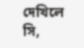দেখিলে সি,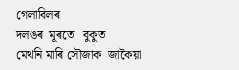গেলাবিলৰ
দলঙৰ  মূৰতে   বুকুত
মেথনি মাৰি সৌজাক  জাকৈয়া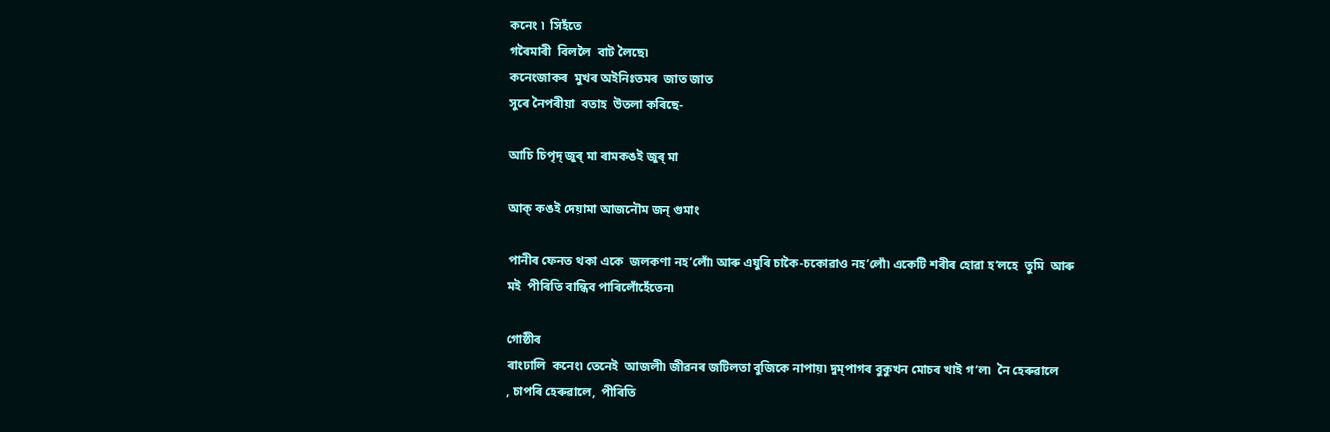কনেং ৷  সিহঁতে
গৰৈমাৰী  বিললৈ  বাট লৈছে৷
কনেংজাকৰ  মুখৰ অইনিঃতমৰ  জাত জাত
সুৰে নৈপৰীয়া  বতাহ  উতলা কৰিছে-

আচি চিপৃদ্‌ জুৰ্‌ মা ৰামকঙই জুৰ্‌ মা

আক্‌ কঙই দেয়ামা আজনৌম জন্‌ গুমাং

পানীৰ ফেনত থকা একে  জলকণা নহ’লোঁ৷ আৰু এযুৰি চাকৈ-চকোৱাও নহ’লোঁ৷ একেটি শৰীৰ হোৱা হ’লহে  তুমি  আৰু
মই  পীৰিতি বান্ধিব পাৰিলোঁহেঁতেন৷

গোষ্ঠীৰ
ৰাংঢালি  কনেং৷ তেনেই  আজলী৷ জীৱনৰ জটিলতা বুজিকে নাপায়৷ দুম্‌পাগৰ বুকুখন মোচৰ খাই গ’ল৷  নৈ হেৰুৱালে
, চাপৰি হেৰুৱালে,  পীৰিতি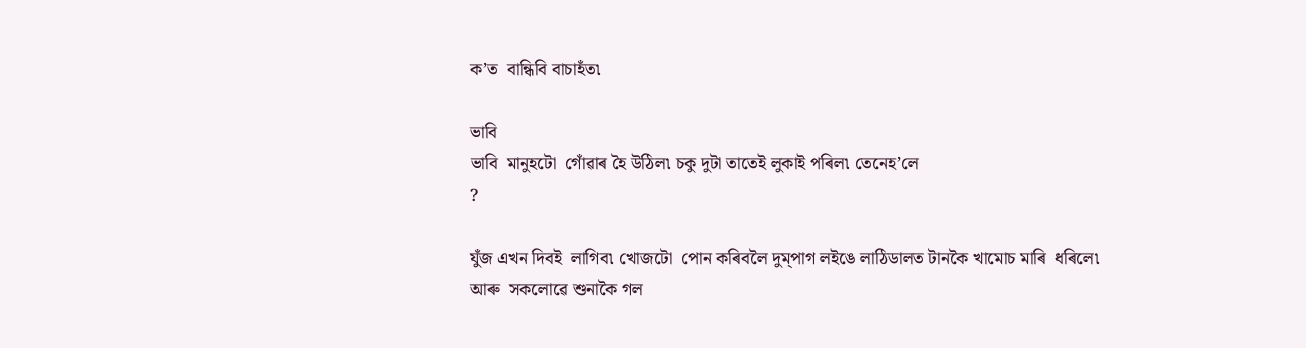ক’ত  বান্ধিবি বাচাহঁত৷

ভাবি
ভাবি  মানুহটো  গোঁৱাৰ হৈ উঠিল৷ চকু দুটা তাতেই লুকাই পৰিল৷ তেনেহ’লে
?

যুঁজ এখন দিবই  লাগিব৷ খোজটো  পোন কৰিবলৈ দুম্‌পাগ লইঙে লাঠিডালত টানকৈ খামোচ মাৰি  ধৰিলে৷
আৰু  সকলোৱে শুনাকৈ গল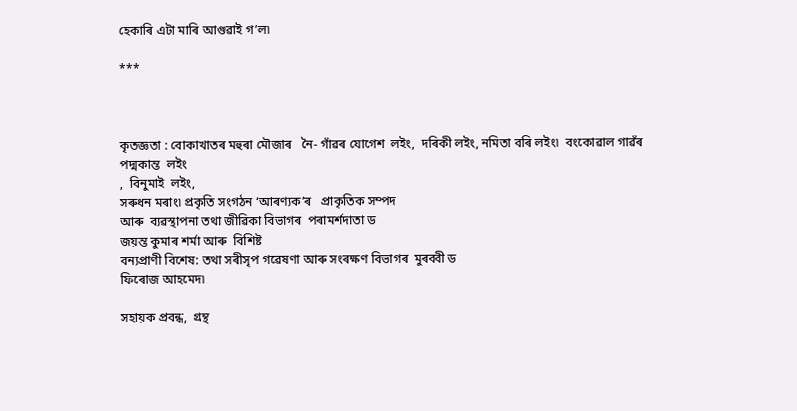হেকাৰি এটা মাৰি আগুৱাই গ’ল৷

***



কৃতজ্ঞতা : বোকাখাতৰ মহুৰা মৌজাৰ   নৈ- গাঁৱৰ যোগেশ  লইং,  দৰিকী লইং, নমিতা বৰি লইং৷  বংকোৱাল গাৱঁৰ
পদ্মকান্ত  লইং
,  বিনুমাই  লইং,
সৰুধন মৰাং৷ প্ৰকৃতি সংগঠন ‘আৰণ্যক’ৰ   প্ৰাকৃতিক সম্পদ
আৰু  ব্যৱস্থাপনা তথা জীৱিকা বিভাগৰ  পৰামৰ্শদাতা ড
জয়ন্ত কুমাৰ শৰ্মা আৰু  বিশিষ্ট
বন্যপ্ৰাণী বিশেষ: তথা সৰীসৃপ গৱেষণা আৰু সংৰক্ষণ বিভাগৰ  মুৰব্বী ড
ফিৰোজ আহমেদ৷

সহায়ক প্ৰবন্ধ,  গ্ৰন্থ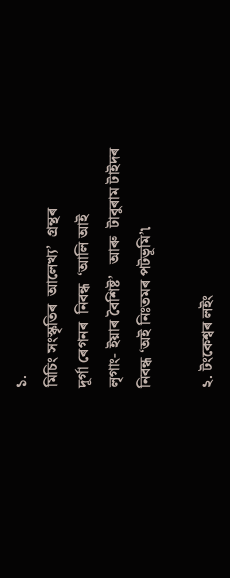১.
মিচিং সংস্কৃতিৰ  আলেখ্য’  গ্ৰন্থৰ
দূৰ্গা ৰেগনৰ  নিবন্ধ  ‘আলি আই
লৃগাং- ইয়াৰ বৈশিষ্ট’   আৰু  টাবুৰাম টাইদৰ
নিবন্ধ ‘অই নিঃতমৰ পটভূমি’৷

২. টংকেশ্বৰ লইং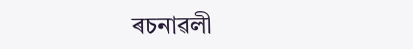ৰচনাৱলী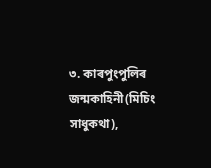৩. কাৰপুংপুলিৰ জন্মকাহিনী(মিচিং সাধুকথা),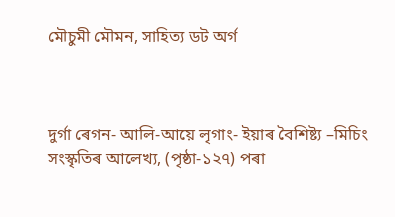মৌচুমী মৌমন, সাহিত্য ডট অৰ্গ



দুৰ্গা ৰেগন- আলি-আয়ে লৃগাং- ইয়াৰ বৈশিষ্ট্য –মিচিং সংস্কৃতিৰ আলেখ্য, (পৃষ্ঠা-১২৭) পৰা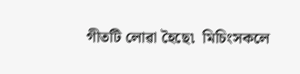গীতটি লোৱা হৈছে৷  মিচিংসকলে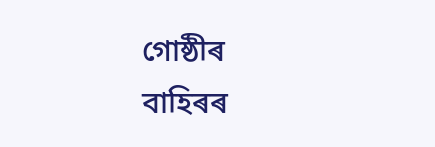গোষ্ঠীৰ
বাহিৰৰ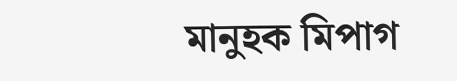মানুহক মিপাগ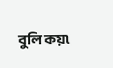বুলি কয়৷